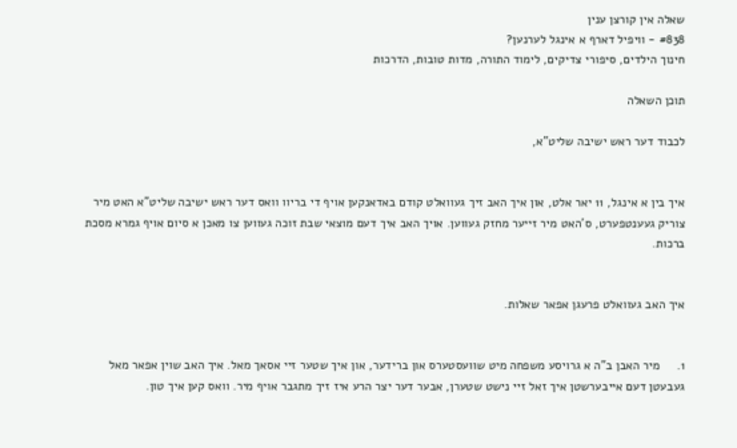שאלה אין קורצן ענין
#838 - וויפיל דארף א אינגל לערנען?
חינוך הילדים, סיפורי צדיקים, לימוד התורה, מדות טובות, הדרכות

תוכן השאלה

לכבוד דער ראש ישיבה שליט"א,


איך בין א אינגל, 11 יאר אלט, און איך האב זיך געוואלט קודם באדאנקען אויף די בריוו וואס דער ראש ישיבה שליט"א האט מיר צוריק געענטפערט, ס'האט מיר זייער מחזק געווען. אויך האב איך דעם מוצאי שבת זוכה געווען צו מאכן א סיום אויף גמרא מסכת ברכות.


איך האב געוואלט פרעגן אפאר שאלות.


1.     מיר האבן ב"ה א גרויסע משפחה מיט שוועסטערס און ברידער, און איך שטער זיי אסאך מאל. איך האב שוין אפאר מאל געבעטן דעם אייבערשטן איך זאל זיי נישט שטערן, אבער דער יצר הרע איז זיך מתגבר אויף מיר. וואס קען איך טון.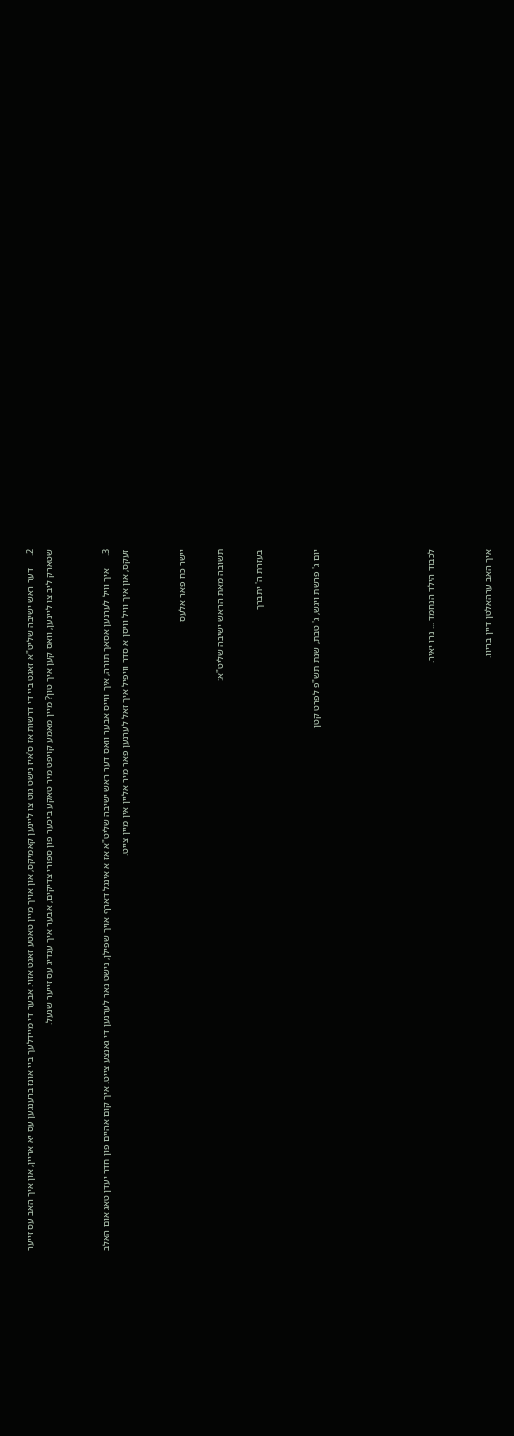2.     דער ראש ישיבה שליט"א זאגט ביי די דרשות אז ס'איז נישט גוט צו ליינען קאמיקס, און אויך מיין טאטע זאגט אזוי. אבער די מיידלעך ביי אונז ברענגען עס יא אריין, און איך האב עס זייער שטארק ליב צו ליינען, וואס קען איך טון? מיין מאמע קויפט מיר טאקע ביכער פון ספורי צדיקים, אבער איך ענדיג עס זייער שנעל.


3.     איך וויל לערנען אסאך תורה, איך ווייס אבער וואס דער ראש ישיבה שליט"א אז א אינגל דארף אויך שפילן, נישט נאר לערנען די גאנצע צייט. איך קום אהיים פון חדר יעדן טאג אום האלב זעקס, און איך וויל וויסן א סדר וויפיל איך זאל לערנען פאר מיר אליין אין מיין צייט.


יישר כח פאר אלעס

תשובה מאת הראש ישיבה שליט"א:

בעזרת ה' יתברך


יום ג' פרשת ויגש, ג' טבת, שנת תש"פ לפרט קטן





לכבוד הילד הנחמד ... נרו יאיר.


איך האב ערהאלטן דיין בריוו.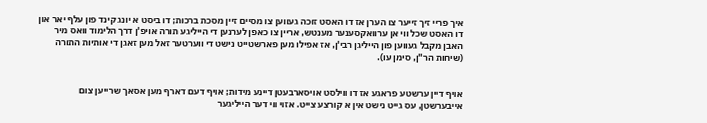איך פריי זיך זייער צו הערן אז דו האסט זוכה געווען צו מסיים זיין מסכת ברכות; דו ביסט א יונג קינד פון עלף יאר און דו האסט שכל ווי אן ערוואקסענער מענטש, אריין צו כאפן לערנען די הייליגע תורה אויפ'ן דרך הלימוד וואס מיר האבן מקבל געווען פון הייליגן רבי'ן, אז אפילו מען פארשטייט נישט די ווערטער זאל מען זאגן די אותיות התורה (שיחות הר"ן, סימן עו).


אויף דיין ערשטע פראגע אז דו ווילסט אויסארבעטן דיינע מידות; אויף דעם דארף מען אסאך שרייען צום אייבערשטן, עס גייט נישט אין א קורצע צייט. אזוי ווי דער הייליגער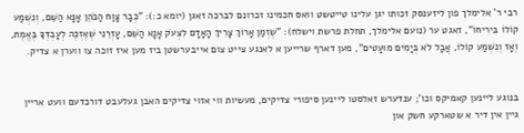רבי ר' אלימלך פון ליזענסק זכותו יגן עלינו טייטשט וואס חכמינו זכרונם לברכה זאגן (יומא כ:): "כְּבָר צָוַח הַכֹּהֵן אָנָּא הַשֵּׁם, וְנִשְׁמַע קוֹלוֹ בִּירִיחוֹ", זאגט ער (נועם אלימלך, תחלת פרשת וישלח): "שֶׁזְמַן אָרוֹךְ צָרִיךְ הָאָדָם לִצְעֹק אָנָא הַשֵׁם, עָזְרֵנִי שֶׁאֶזְכֶּה לְעָבְדְּךָ בֶּאֱמֶת, וְאָז וְנִשְׁמַע קוֹלוֹ, אֲבָל לֹא בְּיָמִים מוּעָטִים", מען דארף שרייען א לאנגע צייט צום אייבערשטן ביז מען איז זוכה צו ווערן א צדיק.


בנוגע ליינען קאמיקס וכו'; ענדערש זאלסטו ליינען סיפורי צדיקים, מעשיות ווי אזוי צדיקים האבן געלעבט דורכדעם וועט אריין גיין אין דיר א שטארקע חשק און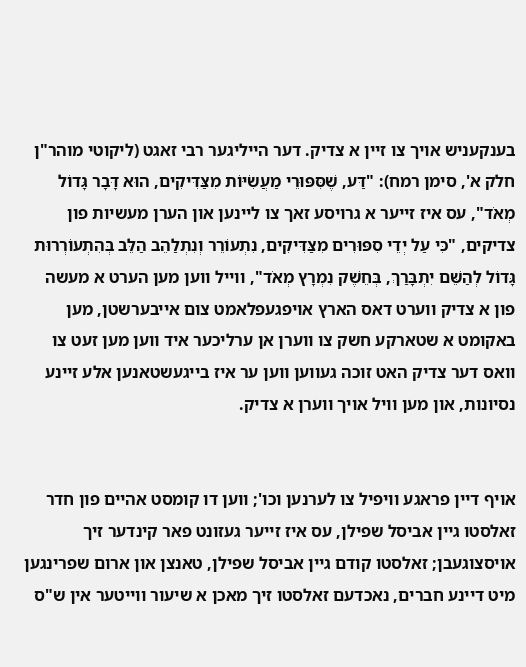בענקעניש אויך צו זיין א צדיק. דער הייליגער רבי זאגט (ליקוטי מוהר"ן חלק א', סימן רמח): "דַּע, שֶׁסִּפּוּרֵי מַעֲשִׂיּוֹת מִצַּדִּיקִים, הוּא דָּבָר גָּדוֹל מְאֹד", עס איז זייער א גרויסע זאך צו ליינען און הערן מעשיות פון צדיקים, "כִּי עַל יְדֵי סִפּוּרִים מִצַּדִּיקִים, נִתְעוֹרֵר וְנִתְלַהֵב הַלֵּב בְּהִתְעוֹרְרוּת גָּדוֹל לְהַשֵּׁם יִתְבָּרַךְ, בְּחֵשֶׁק נִמְרָץ מְאֹד", ווייל ווען מען הערט א מעשה פון א צדיק ווערט דאס הארץ אויפגעפלאמט צום אייבערשטן, מען באקומט א שטארקע חשק צו ווערן אן ערליכער איד ווען מען זעט צו וואס דער צדיק האט זוכה געווען ווען ער איז בייגעשטאנען אלע זיינע נסיונות, און מען וויל אויך ווערן א צדיק.


אויף דיין פראגע וויפיל צו לערנען וכו'; ווען דו קומסט אהיים פון חדר זאלסטו גיין אביסל שפילן, עס איז זייער געזונט פאר קינדער זיך אויסצוגעבן; זאלסטו קודם גיין אביסל שפילן, טאנצן און ארום שפרינגען מיט דיינע חברים, נאכדעם זאלסטו זיך מאכן א שיעור ווייטער אין ש"ס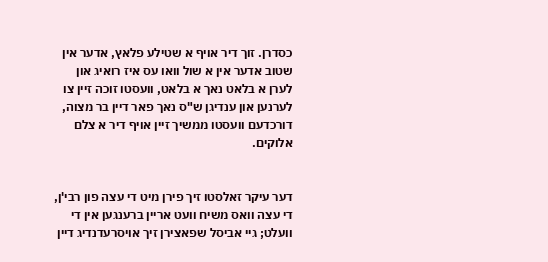כסדרן. זוך דיר אויף א שטילע פלאץ, אדער אין שטוב אדער אין א שול וואו עס איז רואיג און לערן א בלאט נאך א בלאט, וועסטו זוכה זיין צו לערנען און ענדיגן ש"ס נאך פאר דיין בר מצוה, דורכדעם וועסטו ממשיך זיין אויף דיר א צלם אלוקים.


דער עיקר זאלסטו זיך פירן מיט די עצה פון רבי'ן, די עצה וואס משיח וועט אריין ברענגען אין די וועלט; גיי אביסל שפאצירן זיך אויסרעדנדיג דיין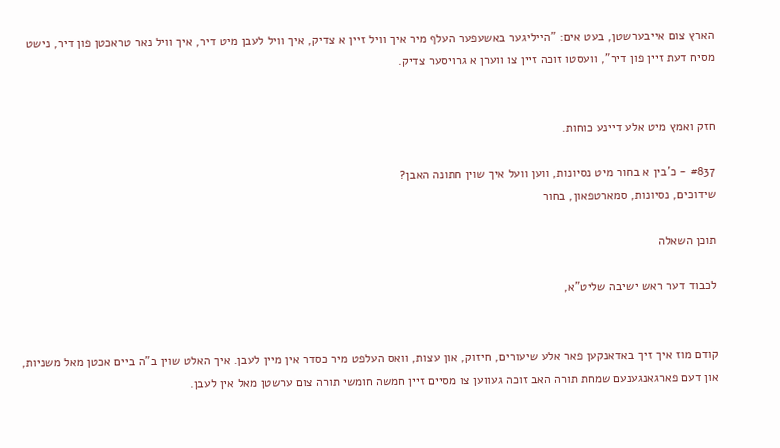הארץ צום אייבערשטן, בעט אים: "הייליגער באשעפער העלף מיר איך וויל זיין א צדיק, איך וויל לעבן מיט דיר, איך וויל נאר טראכטן פון דיר, נישט מסיח דעת זיין פון דיר", וועסטו זוכה זיין צו ווערן א גרויסער צדיק.


חזק ואמץ מיט אלע דיינע כוחות.

#837 - כ'בין א בחור מיט נסיונות, ווען וועל איך שוין חתונה האבן?
שידוכים, נסיונות, סמארטפאון, בחור

תוכן השאלה

לכבוד דער ראש ישיבה שליט"א,


קודם מוז איך זיך באדאנקען פאר אלע שיעורים, חיזוק, און עצות, וואס העלפט מיר כסדר אין מיין לעבן. איך האלט שוין ב"ה ביים אכטן מאל משניות, און דעם פארגאנגענעם שמחת תורה האב זוכה געווען צו מסיים זיין חמשה חומשי תורה צום ערשטן מאל אין לעבן.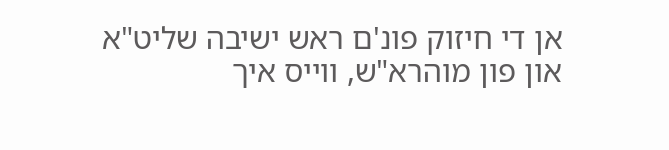אן די חיזוק פונ'ם ראש ישיבה שליט"א און פון מוהרא"ש, ווייס איך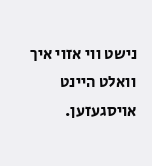נישט ווי אזוי איך וואלט היינט אויסגעזען.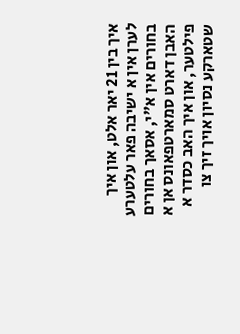איך בין 21 יאר אלט, און איך לערן אין א ישיבה פאר עלטערע בחורים אין א"י, אסאך בחורים האבן דארט סמארטפאונס אן א פילטער, און איך האב כסדר א שטארקע נסיון אויך זיך צו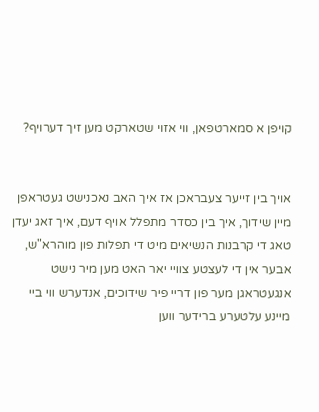קויפן א סמארטפאן, ווי אזוי שטארקט מען זיך דערויף?


אויך בין זייער צעבראכן אז איך האב נאכנישט געטראפן מיין שידוך, איך בין כסדר מתפלל אויף דעם, איך זאג יעדן טאג די קרבנות הנשיאים מיט די תפלות פון מוהרא"ש, אבער אין די לעצטע צוויי יאר האט מען מיר נישט אנגעטראגן מער פון דריי פיר שידוכים, אנדערש ווי ביי מיינע עלטערע ברידער ווען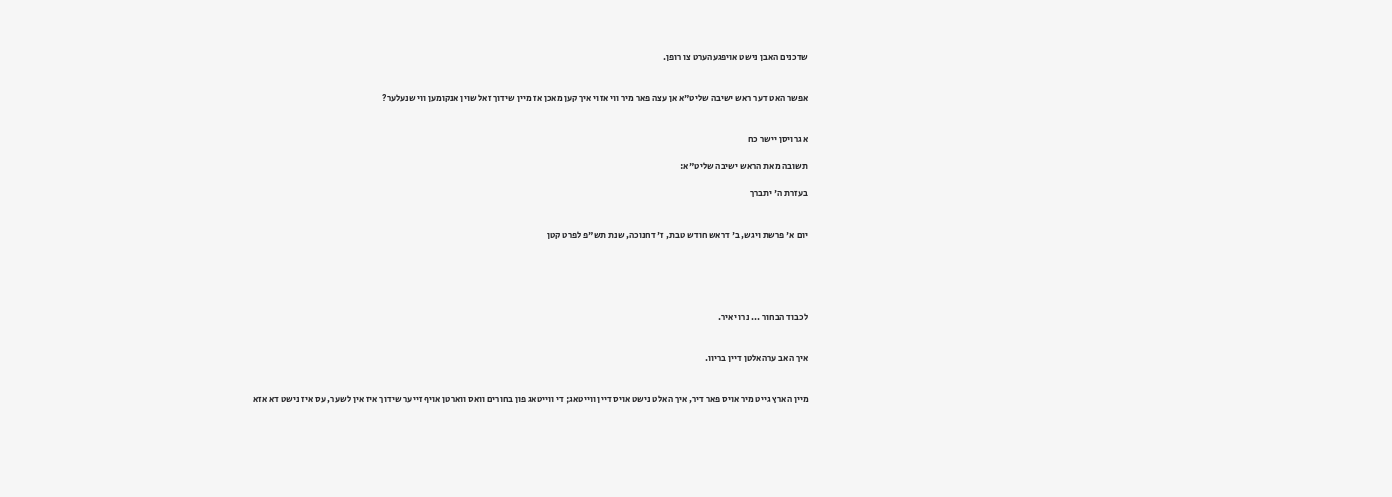שדכנים האבן נישט אויפגעהערט צו רופן.


אפשר האט דער ראש ישיבה שליט"א אן עצה פאר מיר ווי אזוי איך קען מאכן אז מיין שידוך זאל שוין אנקומען ווי שנעלער?


א גרויסן יישר כח

תשובה מאת הראש ישיבה שליט"א:

בעזרת ה' יתברך


יום א' פרשת ויגש, ב' דראש חודש טבת, ז' דחנוכה, שנת תש"פ לפרט קטן





לכבוד הבחור ... נרו יאיר.


איך האב ערהאלטן דיין בריוו.


מיין הארץ גייט מיר אויס פאר דיר, איך האלט נישט אויס דיין ווייטאג; די ווייטאג פון בחורים וואס ווארטן אויף זייער שידוך איז אין לשער, עס איז נישט דא אזא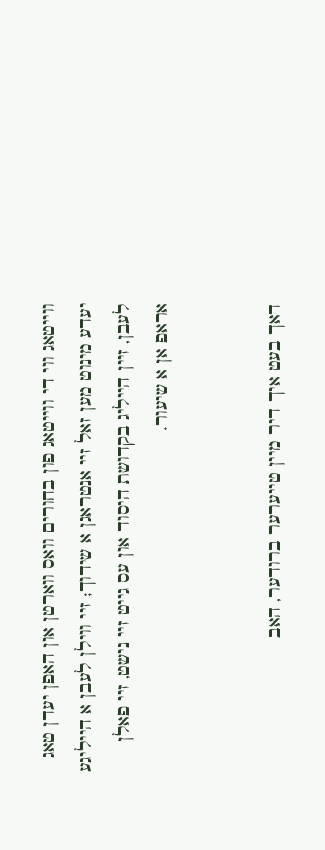ווייטאג ווי די ווייטאג פון בחורים וואס ווארטן און האפן יעדן טאג יעדע מינוט מען זאל זיי אנטראגן א שידוך; זיי ווילן לעבן א הייליגע לעבן, זיין הייליג בקדושת היסוד און עס גייט זיי נישט, זיי פאלן אראפ אן א שיעור.


דאך בעט איך דיר מיין טייערער ברודער, האב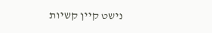נישט קיין קשיות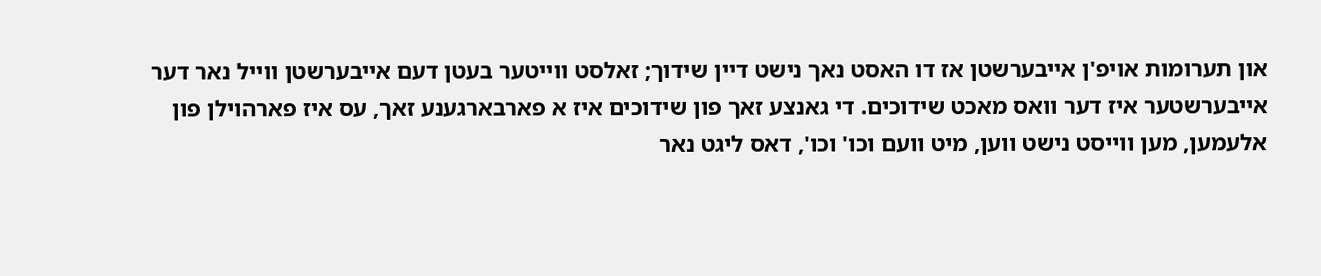און תערומות אויפ'ן אייבערשטן אז דו האסט נאך נישט דיין שידוך; זאלסט ווייטער בעטן דעם אייבערשטן ווייל נאר דער אייבערשטער איז דער וואס מאכט שידוכים. די גאנצע זאך פון שידוכים איז א פארבארגענע זאך, עס איז פארהוילן פון אלעמען, מען ווייסט נישט ווען, מיט וועם וכו' וכו', דאס ליגט נאר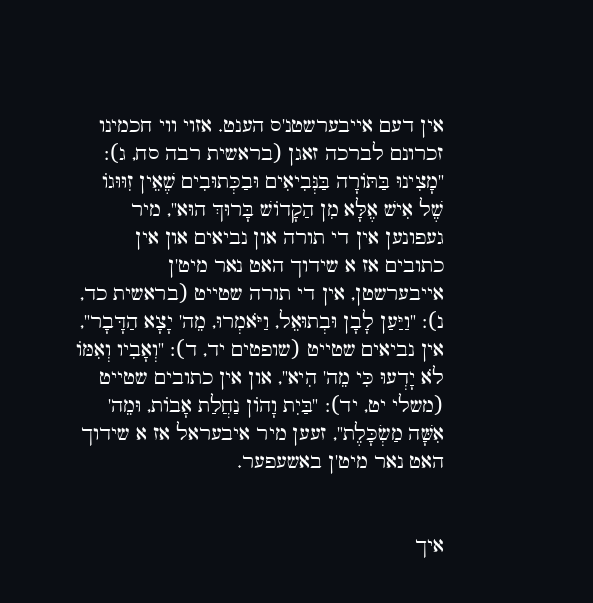אין דעם אייבערשטנ'ס הענט. אזוי ווי חכמינו זכרונם לברכה זאגן (בראשית רבה סח, ג): "מָצִינוּ בַּתּוֹרָה בַּנְּבִיאִים וּבַכְּתוּבִים שֶׁאֵין זִוּוּגוֹ שֶׁל אִישׁ אֶלָּא מִן הַקָדוֹשׁ בָּרוּךְ הוּא", מיר געפונען אין די תורה און נביאים און אין כתובים אז א שידוך האט נאר מיט'ן אייבערשטן, אין די תורה שטייט (בראשית כד, נ): "וַיַּעַן לָבָן וּבְתוּאֵל, וַיֹּאמְרוּ, מֵה' יָצָא הַדָּבָר", אין נביאים שטייט (שופטים יד, ד): "וְאָבִיו וְאִמּוֹ לֹא יָדְעוּ כִּי מֵה' הִיא", און אין כתובים שטייט (משלי יט, יד): "בַּיִת וָהוֹן נַחֲלַת אָבוֹת, וּמֵה' אִשָּׁה מַשְׂכָּלֶת", זעען מיר איבעראל אז א שידוך האט נאר מיט'ן באשעפער.


איך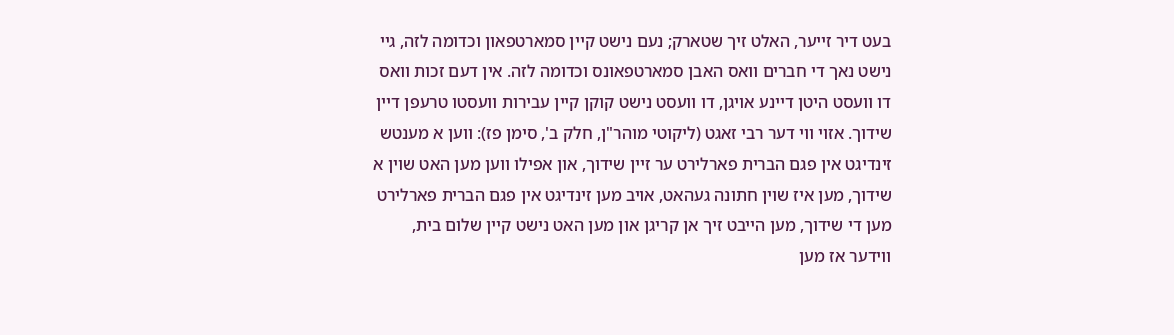בעט דיר זייער, האלט זיך שטארק; נעם נישט קיין סמארטפאון וכדומה לזה, גיי נישט נאך די חברים וואס האבן סמארטפאונס וכדומה לזה. אין דעם זכות וואס דו וועסט היטן דיינע אויגן, דו וועסט נישט קוקן קיין עבירות וועסטו טרעפן דיין שידוך. אזוי ווי דער רבי זאגט (ליקוטי מוהר"ן, חלק ב', סימן פז): ווען א מענטש זינדיגט אין פגם הברית פארלירט ער זיין שידוך, און אפילו ווען מען האט שוין א שידוך, מען איז שוין חתונה געהאט, אויב מען זינדיגט אין פגם הברית פארלירט מען די שידוך, מען הייבט זיך אן קריגן און מען האט נישט קיין שלום בית, ווידער אז מען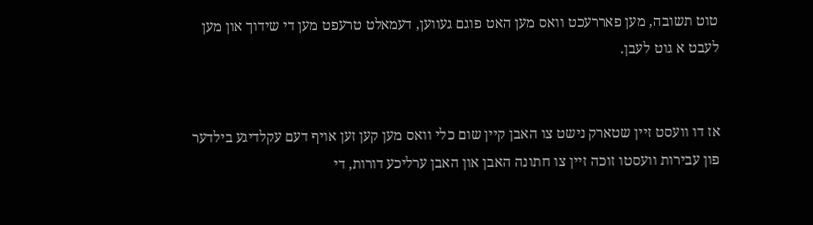טוט תשובה, מען פאררעכט וואס מען האט פוגם געווען, דעמאלט טרעפט מען די שידוך און מען לעבט א גוט לעבן.


אז דו וועסט זיין שטארק נישט צו האבן קיין שום כלי וואס מען קען זען אויף דעם עקלדיגע בילדער פון עבירות וועסטו זוכה זיין צו חתונה האבן און האבן ערליכע דורות, די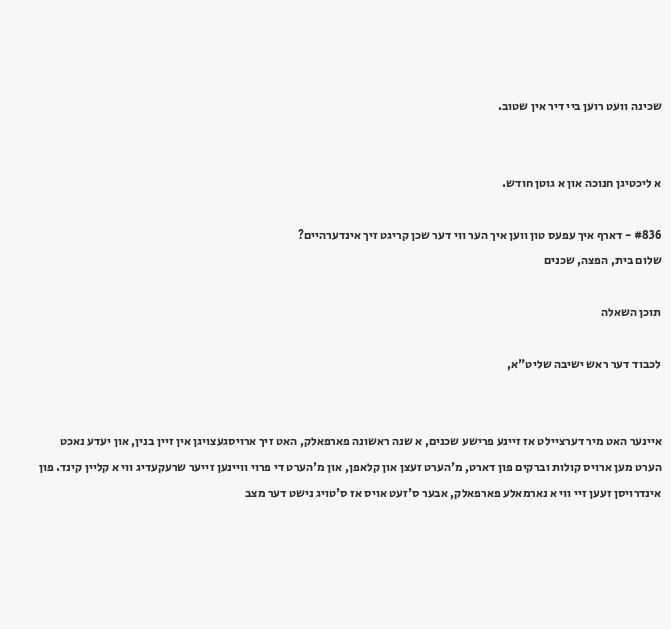שכינה וועט רוען ביי דיר אין שטוב.


א ליכטיגן חנוכה און א גוטן חודש.

#836 - דארף איך עפעס טון ווען איך הער ווי דער שכן קריגט זיך אינדערהיים?
שלום בית, הפצה, שכנים

תוכן השאלה

לכבוד דער ראש ישיבה שליט"א,


איינער האט מיר דערציילט אז זיינע פרישע שכנים, א שנה ראשונה פארפאלק, האט זיך ארויסגעצויגן אין זיין בנין, און יעדע נאכט הערט מען ארויס קולות וברקים פון דארט, מ'הערט זעצן און קלאפן, און מ'הערט די פרוי וויינען זייער שרעקעדיג ווי א קליין קינד. פון אינדרויסן זעען זיי ווי א נארמאלע פארפאלק, אבער ס'זעט אויס אז ס'טויג נישט דער מצב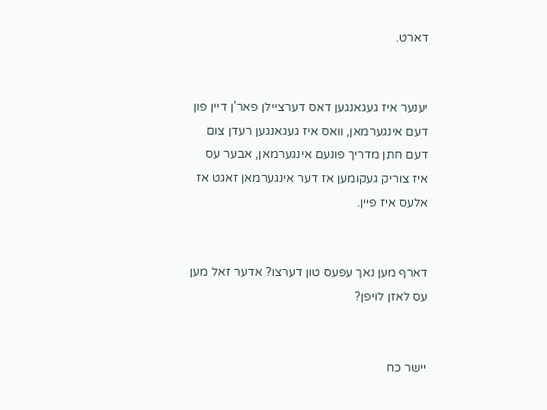דארט.


יענער איז געגאנגען דאס דערציילן פאר'ן דיין פון דעם אינגערמאן, וואס איז געגאנגען רעדן צום דעם חתן מדריך פונעם אינגערמאן, אבער עס איז צוריק געקומען אז דער אינגערמאן זאגט אז אלעס איז פיין.


דארף מען נאך עפעס טון דערצו? אדער זאל מען עס לאזן לויפן?


יישר כח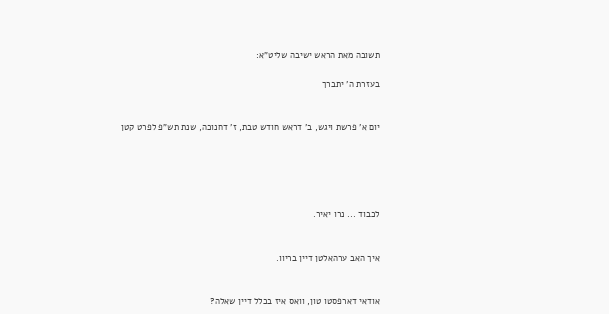תשובה מאת הראש ישיבה שליט"א:

בעזרת ה' יתברך


יום א' פרשת ויגש, ב' דראש חודש טבת, ז' דחנוכה, שנת תש"פ לפרט קטן





לכבוד ... נרו יאיר.


איך האב ערהאלטן דיין בריוו.


אודאי דארפסטו טון, וואס איז בכלל דיין שאלה?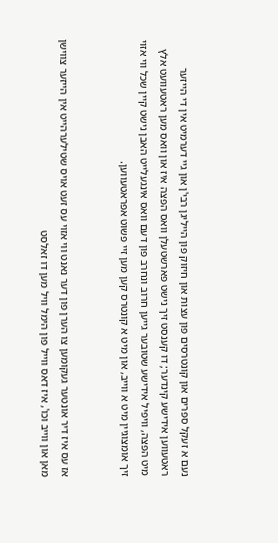נעם א זעקל ספרים און קונטרסים פון עצות און חיזוק פון הייליגן רבי'ן און גיי דערמיט אין די הייזער ראטעווען אידישע קינדער; דו קענסט זיך נישט פארשטעלן וואס הפצה איז און וואס מען ראטעוועט אלץ מיט הפצה, וויפיל אידישע שטובער גייען חרוב ונחרב פון דעם וואס אינגעלייט האבן נישט קיין שכל ווי אזוי זיך אומצוגיין מיט א ווייב, און מיט א קונטרס קען מען זיי פשוט אפראטעווען.


אז עס איז דיר אונטער געקומען צו הערן פון דער נאנט ווי אזוי עס זעט אויס שטילערהייט אין הייזער צווישן מאן און ווייב וכו', איז דאס ווייל פון הימל וויל מען דו זאלסט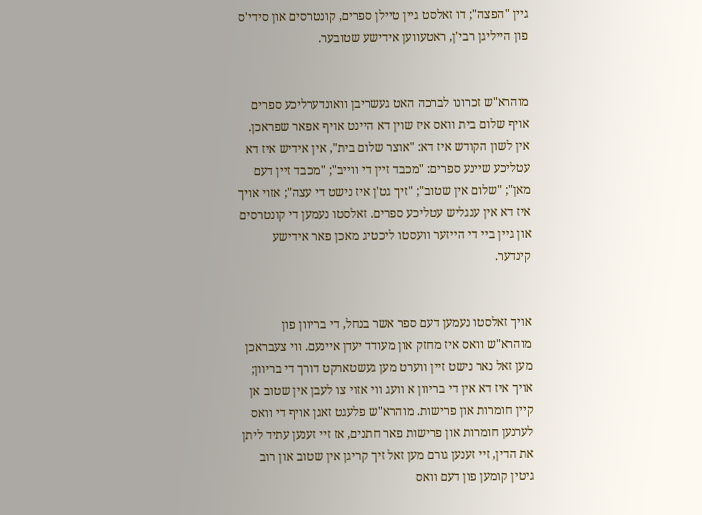גיין "הפצה"; דו זאלסט גיין טיילן ספרים, קונטרסים און סידי'ס פון הייליגן רבי'ן, ראטעווען אידישע שטובער.


מוהרא"ש זכרונו לברכה האט געשריבן וואונדערליכע ספרים אויף שלום בית וואס איז שוין דא היינט אויף אפאר שפראכן. אין לשון הקודש איז דא: "אוצר שלום בית", אין אידיש איז דא עטליכע שיינע ספרים: "מכבד זיין די ווייב"; "מכבד זיין דעם מאן"; "שלום אין שטוב"; "זיך גט'ן איז נישט די עצה"; אזוי אויך איז דא אין ענגליש עטליכע ספרים. זאלסטו נעמען די קונטרסים און גיין ביי די הייזער וועסטו ליכטיג מאכן פאר אידישע קינדער.


אויך זאלסטו נעמען דעם ספר אשר בנחל, די בריוון פון מוהרא"ש וואס איז מחזק און מעודד יעדן איינעם. ווי צעבראכן מען זאל נאר נישט זיין ווערט מען געשטארקט דורך די בריוון; אויך איז דא אין די בריוון א וועג ווי אזוי צו לעבן אין שטוב אן קיין חומרות און פרישות. מוהרא"ש פלעגט זאגן אויף די וואס לערנען חומרות און פרישות פאר חתנים, אז זיי זענען עתיד ליתן את הדין, זיי זענען גורם מען זאל זיך קריגן אין שטוב און רוב גיטין קומען פון דעם וואס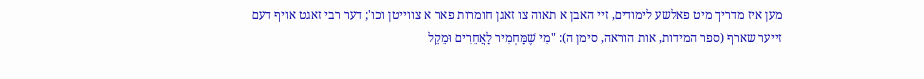מען איז מדריך מיט פאלשע לימודים, זיי האבן א תאוה צו זאגן חומרות פאר א צווייטן וכו'; דער רבי זאגט אויף דעם זייער שארף (ספר המידות, אות הוראה, סימן ה): "מִי שֶׁמַּחְמִיר לַאֲחֵרִים וּמֵקֵל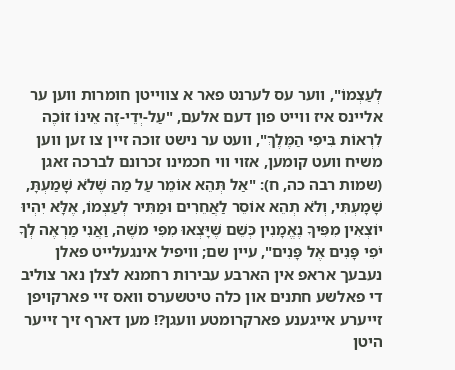לְעַצְמוֹ", ווער עס לערנט פאר א צווייטן חומרות ווען ער אליינס איז ווייט פון דעם אלעם, "עַל-יְדֵי-זֶה אֵינוֹ זוֹכֶה לִרְאוֹת בִּיפִי הַמֶּלֶךְ", וועט ער נישט זוכה זיין צו זען ווען משיח וועט קומען, אזוי ווי חכמינו זכרונם לברכה זאגן (שמות רבה כה, ח): "אַל תְּהֵא אוֹמֵר עַל מַה שֶׁלֹא שָׁמַעְתָּ, שָׁמָעְתִּי, וְלֹא תְהֵא אוֹסֵר לַאֲחֵרִים וּמַתִּיר לְעַצְמוֹ, אֶלָּא יִהְיוּ יוֹצְאִין מִפִּיךָ נֶאֱמָנִין כְּשֵׁם שֶׁיָּצְאוּ מִפִּי משֶׁה, וַאֲנִי מַרְאֶה לְךָ יֹפִי פָּנִים אֶל פָּנִים", עיין שם; וויפיל אינגעלייט פאלן נעבעך אראפ אין הארבע עבירות רחמנא לצלן נאר צוליב די פאלשע חתנים און כלה טיטשערס וואס זיי פארקויפן זייערע אייגענע פארקרומטע וועגן?! מען דארף זיך זייער היטן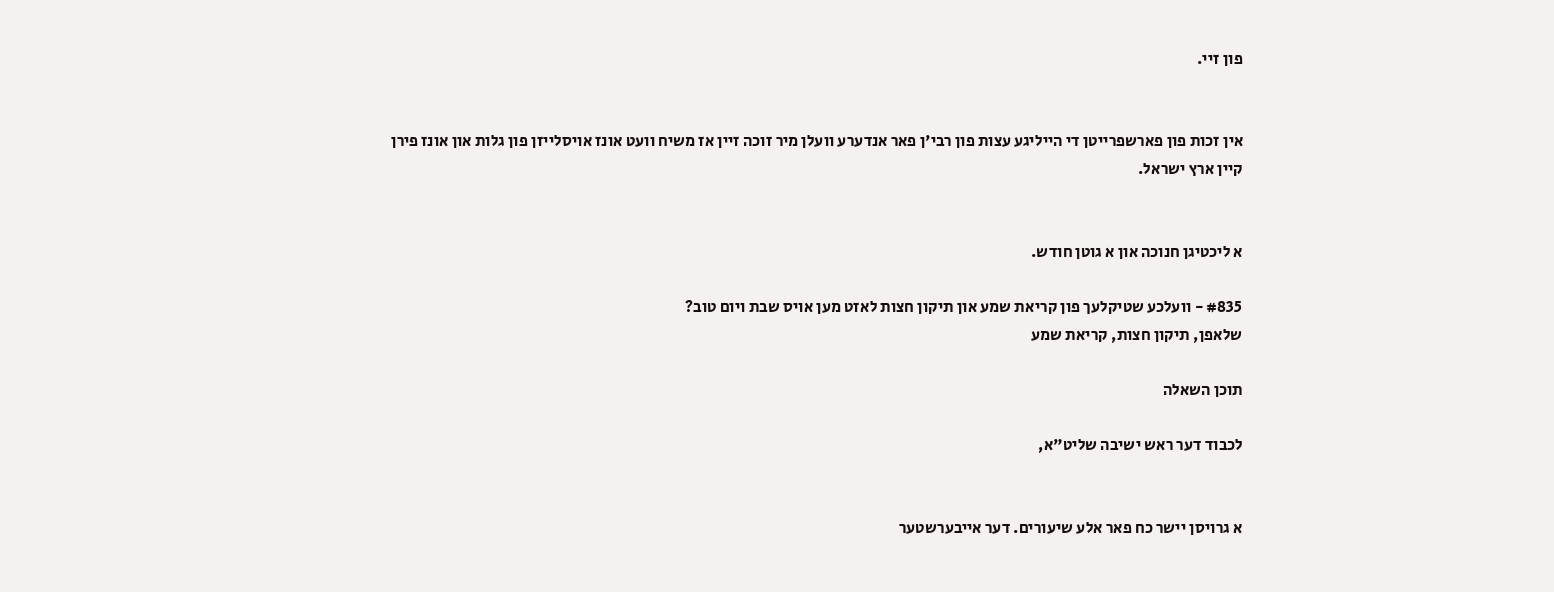פון זיי.


אין זכות פון פארשפרייטן די הייליגע עצות פון רבי'ן פאר אנדערע וועלן מיר זוכה זיין אז משיח וועט אונז אויסלייזן פון גלות און אונז פירן קיין ארץ ישראל.


א ליכטיגן חנוכה און א גוטן חודש.

#835 - וועלכע שטיקלעך פון קריאת שמע און תיקון חצות לאזט מען אויס שבת ויום טוב?
שלאפן, תיקון חצות, קריאת שמע

תוכן השאלה

לכבוד דער ראש ישיבה שליט"א,


א גרויסן יישר כח פאר אלע שיעורים. דער אייבערשטער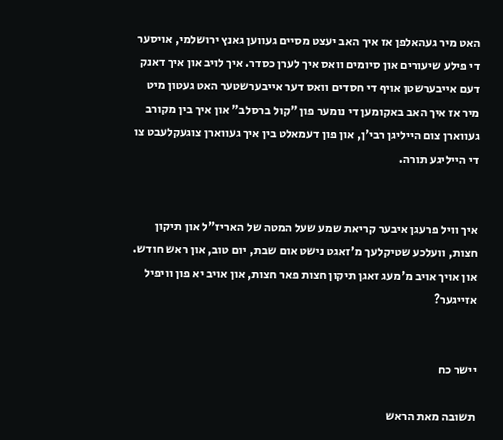האט מיר געהאלפן אז איך האב יעצט מסיים געווען גאנץ ירושלמי, אויסער די פילע שיעורים און סיומים וואס איך לערן כסדר. איך לויב און איך דאנק דעם אייבערשטן אויף די חסדים וואס דער אייבערשטער האט געטון מיט מיר אז איך האב באקומען די נומער פון "קול ברסלב" און איך בין מקורב געווארן צום הייליגן רבי'ן, און פון דעמאלט בין איך געווארן צוגעקלעבט צו די הייליגע תורה.


איך וויל פרעגן איבער קריאת שמע שעל המטה של האריז"ל און תיקון חצות, וועלכע שטיקלעך מ'זאגט נישט אום שבת, יום טוב, און ראש חודש. און אויך אויב מ'מעג זאגן תיקון חצות פאר חצות, און אויב יא פון וויפיל אזייגער?


יישר כח

תשובה מאת הראש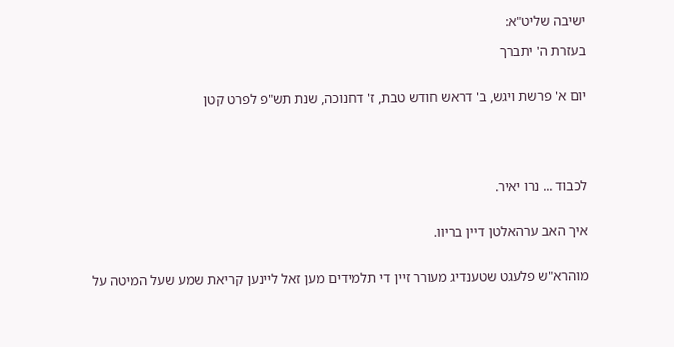ישיבה שליט"א:

בעזרת ה' יתברך


יום א' פרשת ויגש, ב' דראש חודש טבת, ז' דחנוכה, שנת תש"פ לפרט קטן





לכבוד ... נרו יאיר.


איך האב ערהאלטן דיין בריוו.


מוהרא"ש פלעגט שטענדיג מעורר זיין די תלמידים מען זאל ליינען קריאת שמע שעל המיטה על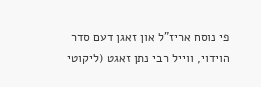פי נוסח אריז"ל און זאגן דעם סדר הוידוי, ווייל רבי נתן זאגט (ליקוטי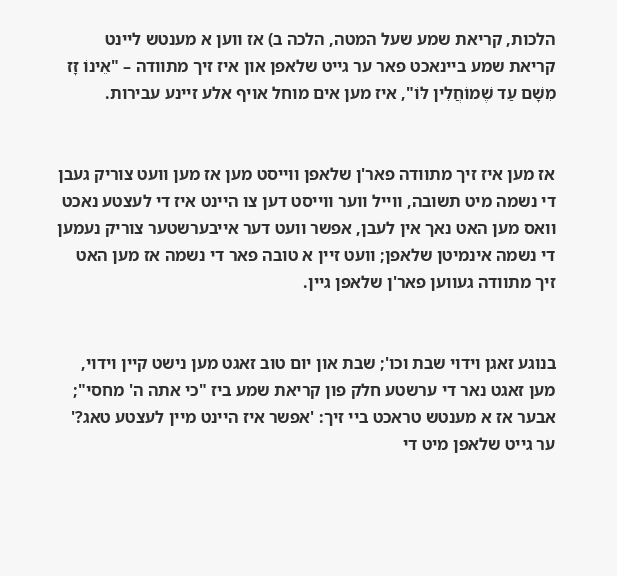הלכות, קריאת שמע שעל המטה, הלכה ב) אז ווען א מענטש ליינט קריאת שמע ביינאכט פאר ער גייט שלאפן און איז זיך מתוודה – "אֵינוֹ זָז מִשָׁם עַד שֶׁמוֹחֲלִין לּוֹ", איז מען אים מוחל אויף אלע זיינע עבירות.


אז מען איז זיך מתוודה פאר'ן שלאפן ווייסט מען אז מען וועט צוריק געבן די נשמה מיט תשובה, ווייל ווער ווייסט דען צו היינט איז די לעצטע נאכט וואס מען האט נאך אין לעבן, אפשר וועט דער אייבערשטער צוריק נעמען די נשמה אינמיטן שלאפן; וועט זיין א טובה פאר די נשמה אז מען האט זיך מתוודה געווען פאר'ן שלאפן גיין.


בנוגע זאגן וידוי שבת וכו'; שבת און יום טוב זאגט מען נישט קיין וידוי, מען זאגט נאר די ערשטע חלק פון קריאת שמע ביז "כי אתה ה' מחסי"; אבער אז א מענטש טראכט ביי זיך: 'אפשר איז היינט מיין לעצטע טאג?' ער גייט שלאפן מיט די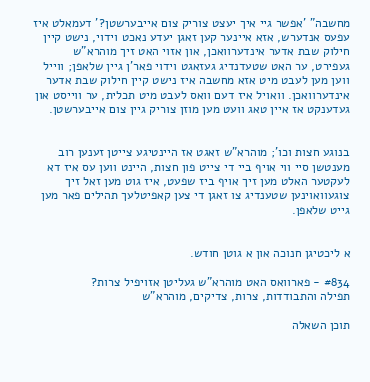מחשבה" 'אפשר גיי איך יעצט צוריק צום אייבערשטן?' דעמאלט איז עפעס אנדערש, אזא איינער קען זאגן יעדע נאכט וידוי, נישט קיין חילוק שבת אדער אינדערוואכן, און אזוי האט זיך מוהרא"ש געפירט, ער האט שטעדנדיג געזאגט וידוי פאר'ן גיין שלאפן; ווייל ווען מען לעבט מיט אזא מחשבה איז נישט קיין חילוק שבת אדער אינדערוואכן. וואויל איז דעם וואס לעבט מיט תכלית, ער ווייסט און געדענקט אז איין טאג וועט מען מוזן צוריק גיין צום אייבערשטן.


בנוגע חצות וכו'; מוהרא"ש זאגט אז היינטיגע צייטן זענען רוב מענטשן סיי ווי אויף ביי די צייט פון חצות, היינט ווען עס איז דא לעקטער האלט מען זיך אויף ביז שפעט, איז גוט מען זאל זיך צוגעוואוינען שטענדיג צו זאגן די צען קאפיטלעך תהילים פאר מען גייט שלאפן.


א ליכטיגן חנוכה און א גוטן חודש.

#834 - פארוואס האט מוהרא"ש געליטן אזויפיל צרות?
תפילה והתבודדות, צרות, צדיקים, מוהרא"ש

תוכן השאלה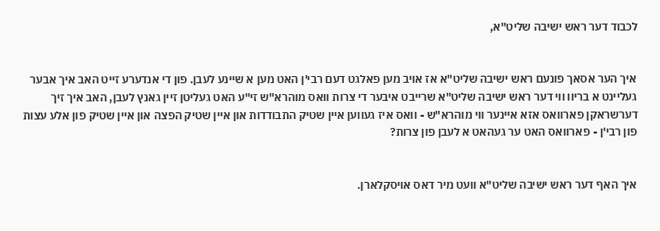לכבוד דער ראש ישיבה שליט"א,


איך הער אסאך פונעם ראש ישיבה שליט"א אז אויב מען פאלגט דעם רבי'ן האט מען א שיינע לעבן. פון די אנדערע זייט האב איך אבער געליינט א בריוו ווי דער ראש ישיבה שליט"א שרייבט איבער די צרות וואס מוהרא"ש זי"ע האט געליטן זיין גאנץ לעבן, האב איך זיך דערשראקן פארוואס אזא איינער ווי מוהרא"ש - וואס איז געווען איין שטיק התבודדות און איין שטיק הפצה און איין שטיק פון אלע עצות פון רבי'ן - פארוואס האט ער געהאט א לעבן פון צרות?


איך האף דער ראש ישיבה שליט"א וועט מיר דאס אויסקלארן.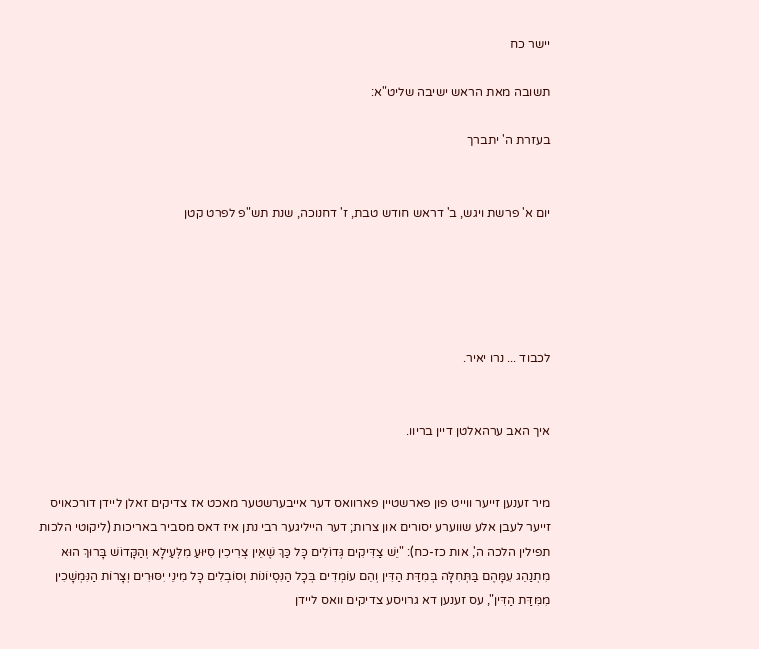יישר כח

תשובה מאת הראש ישיבה שליט"א:

בעזרת ה' יתברך


יום א' פרשת ויגש, ב' דראש חודש טבת, ז' דחנוכה, שנת תש"פ לפרט קטן





לכבוד ... נרו יאיר.


איך האב ערהאלטן דיין בריוו.


מיר זענען זייער ווייט פון פארשטיין פארוואס דער אייבערשטער מאכט אז צדיקים זאלן ליידן דורכאויס זייער לעבן אלע שווערע יסורים און צרות; דער הייליגער רבי נתן איז דאס מסביר באריכות (ליקוטי הלכות תפילין הלכה ה', אות כז-כח): "יֵשׁ צַדִּיקִים גְּדוֹלִים כָּל כַּךְ שֶׁאֵין צְרִיכִין סִיּוּעַ מִלְּעַילָא וְהַקָּדוֹשׁ בָּרוּךְ הוּא מִתְנַהֵג עִמָּהֶם בַּתְּחִלָּה בְּמִדַּת הַדִּין וְהֵם עוֹמְדִים בְּכָל הַנִּסְיוֹנוֹת וְסוֹבְלִים כָּל מִינֵי יִסּוּרִים וְצָרוֹת הַנִּמְשָׁכִין מִמִּדַּת הַדִּין", עס זענען דא גרויסע צדיקים וואס ליידן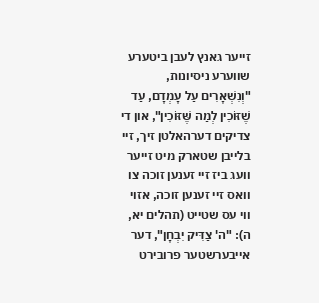זייער גאנץ לעבן ביטערע שווערע ניסיונות, "וְנִשְׁאָרִים עַל עָמְדָם, עַד שֶׁזּוֹכִין לְמַה שֶּׁזּוֹכִין", און די צדיקים דערהאלטן זיך, זיי בלייבן שטארק מיט זייער וועג ביז זיי זענען זוכה צו וואס זיי זענען זוכה, אזוי ווי עס שטייט (תהלים יא, ה): "ה' צַדִּיק יִבְחָן", דער אייבערשטער פרובירט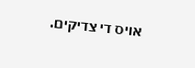אויס די צדיקים.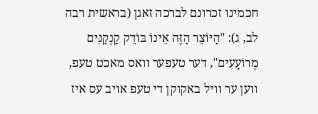חכמינו זכרונם לברכה זאגן (בראשית רבה לב, ג): "הַיּוֹצֵר הַזֶּה אֵינוֹ בּוֹדֵק קַנְקַנִּים מְרוֹעָעִים", דער טעפער וואס מאכט טעפ, ווען ער וויל באקוקן די טעפ אויב עס איז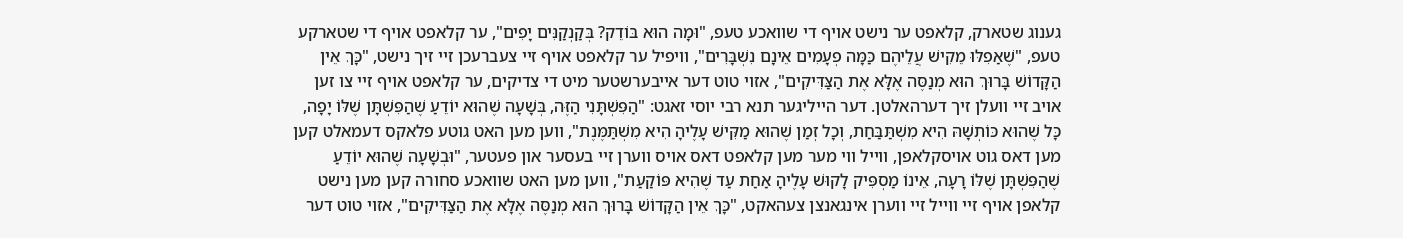גענוג שטארק, קלאפט ער נישט אויף די שוואכע טעפ, "וּמָה הוּא בּוֹדֵק? בְּקַנְקַנִּים יָפִים", ער קלאפט אויף די שטארקע טעפ, "שֶׁאַפִלּוּ מֵקִישׁ עֲלֵיהֶם כַּמָּה פְעָמִים אֵינָם נִשְׁבָּרִים", וויפיל ער קלאפט אויף זיי צעברעכן זיי זיך נישט, "כָּךְ אֵין הַקָּדוֹשׁ בָּרוּךְ הוּא מְנַסֶּה אֶלָּא אֶת הַצַּדִּיקִים", אזוי טוט דער אייבערשטער מיט די צדיקים, ער קלאפט אויף זיי צו זען אויב זיי וועלן זיך דערהאלטן. דער הייליגער תנא רבי יוסי זאגט: "הַפִּשְׁתָּנִי הַזֶּה, בְּשָׁעָה שֶׁהוּא יוֹדֵעַ שֶׁהַפִּשְׁתָּן שֶׁלּוֹ יָפָה, כָּל שֶׁהוּא כּוֹתְשָׁהּ הִיא מִשְׁתַּבַּחַת, וְכָל זְמַן שֶׁהוּא מַקִּישׁ עָלֶיהָ הִיא מִשְׁתַּמֶּנֶת", ווען מען האט גוטע פלאקס דעמאלט קען מען דאס גוט אויסקלאפן, ווייל ווי מער מען קלאפט דאס אויס ווערן זיי בעסער און פעטער, "וּבְשָׁעָה שֶׁהוּא יוֹדֵעַ שֶׁהַפִּשְׁתָּן שֶׁלּוֹ רָעָה, אֵינוֹ מַסְפִּיק לָקוּשׁ עָלֶיהָ אַחַת עַד שֶׁהִיא פּוֹקַעַת", ווען מען האט שוואכע סחורה קען מען נישט קלאפן אויף זיי ווייל זיי ווערן אינגאנצן צעהאקט, "כָּךְ אֵין הַקָּדוֹשׁ בָּרוּךְ הוּא מְנַסֶּה אֶלָּא אֶת הַצַּדִּיקִים", אזוי טוט דער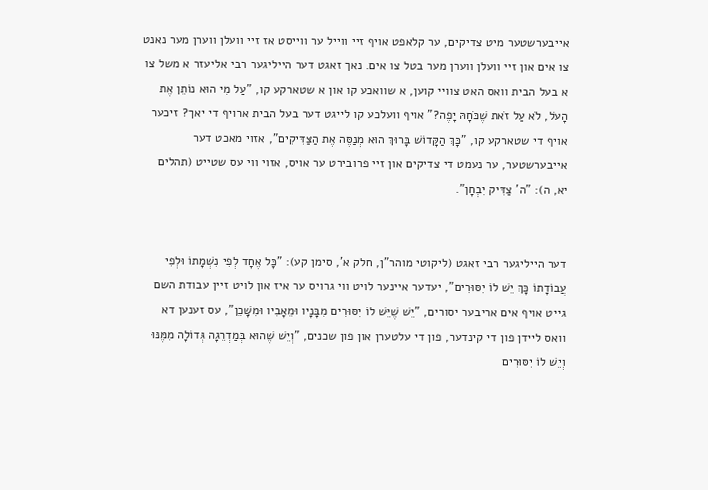אייבערשטער מיט צדיקים, ער קלאפט אויף זיי ווייל ער ווייסט אז זיי וועלן ווערן מער נאנט צו אים און זיי וועלן ווערן מער בטל צו אים. נאך זאגט דער הייליגער רבי אליעזר א משל צו א בעל הבית וואס האט צוויי קוען, א שוואכע קו און א שטארקע קו, "עַל מִי הוּא נוֹתֵן אֶת הָעֹל, לֹא עַל זֹאת שֶׁכֹּחָהּ יָפֶה?" אויף וועלכע קו לייגט דער בעל הבית ארויף די יאך? זיכער אויף די שטארקע קו, "כָּךְ הַקָּדוֹשׁ בָּרוּךְ הוּא מְנַסֶּה אֶת הַצַּדִּיקִים", אזוי מאכט דער אייבערשטער, ער נעמט די צדיקים און זיי פרובירט ער אויס, אזוי ווי עס שטייט (תהלים יא, ה): "ה' צַדִּיק יִבְחָן".


דער הייליגער רבי זאגט (ליקוטי מוהר"ן, חלק א', סימן קע): "כָּל אֶחָד לְפִי נִשְׁמָתוֹ וּלְפִי עֲבוֹדָתוֹ כָּךְ יֵשׁ לוֹ יִסּוּרִים", יעדער איינער לויט ווי גרויס ער איז און לויט זיין עבודת השם גייט אויף אים אריבער יסורים, "יֵשׁ שֶׁיֵּשׁ לוֹ יִסּוּרִים מִבָּנָיו וּמֵאָבִיו וּמִשָּׁכֵן", עס זענען דא וואס ליידן פון די קינדער, פון די עלטערן און פון שכנים, "וְיֵשׁ שֶׁהוּא בְּמַדְרֵגָה גְּדוֹלָה מִמֶּנּוּ וְיֵשׁ לוֹ יִסּוּרִים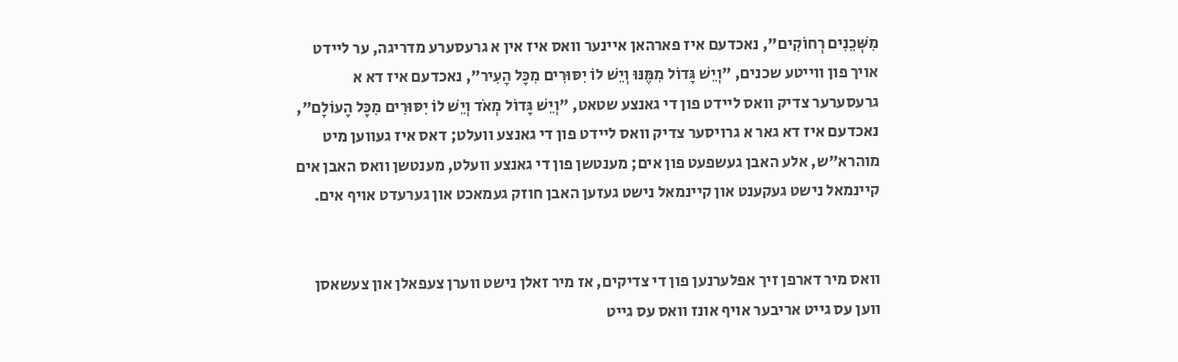מִשְּׁכֵנִים רְחוֹקִים", נאכדעם איז פארהאן איינער וואס איז אין א גרעסערע מדריגה, ער ליידט אויך פון ווייטע שכנים, "וְיֵשׁ גָּדוֹל מִמֶּנּוּ וְיֵשׁ לוֹ יִסּוּרִים מִכָּל הָעִיר", נאכדעם איז דא א גרעסערער צדיק וואס ליידט פון די גאנצע שטאט, "וְיֵשׁ גָּדוֹל מְאֹד וְיֵשׁ לוֹ יִסּוּרִים מִכָּל הָעוֹלָם", נאכדעם איז דא גאר א גרויסער צדיק וואס ליידט פון די גאנצע וועלט; דאס איז געווען מיט מוהרא"ש, אלע האבן געשפעט פון אים; מענטשן פון די גאנצע וועלט, מענטשן וואס האבן אים קיינמאל נישט געקענט און קיינמאל נישט געזען האבן חוזק געמאכט און גערעדט אויף אים.


וואס מיר דארפן זיך אפלערנען פון די צדיקים, אז מיר זאלן נישט ווערן צעפאלן און צעשאסן ווען עס גייט אריבער אויף אונז וואס עס גייט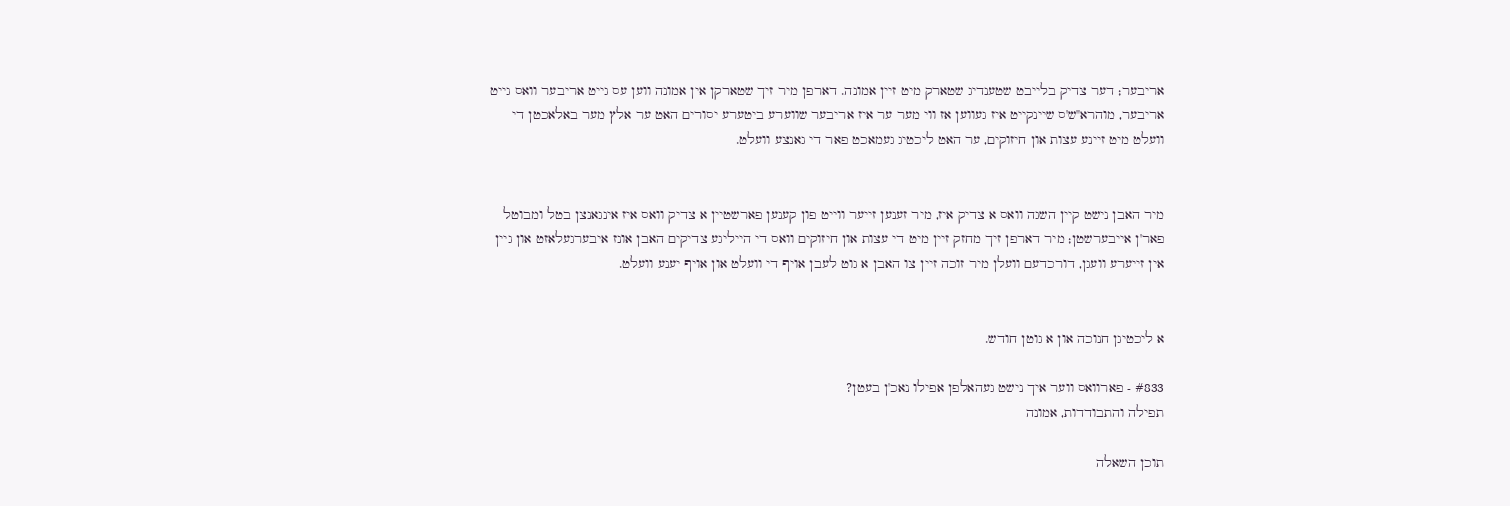אריבער; דער צדיק בלייבט שטענדיג שטארק מיט זיין אמונה. דארפן מיר זיך שטארקן אין אמונה ווען עס גייט אריבער וואס גייט אריבער, מוהרא"ש'ס שיינקייט איז געווען אז ווי מער ער איז אריבער שווערע ביטערע יסורים האט ער אלץ מער באלאכטן די וועלט מיט זיינע עצות און חיזוקים, ער האט ליכטיג געמאכט פאר די גאנצע וועלט.


מיר האבן נישט קיין השגה וואס א צדיק איז, מיר זענען זייער ווייט פון קענען פארשטיין א צדיק וואס איז אינגאנצן בטל ומבוטל פאר'ן אייבערשטן; מיר דארפן זיך מחזק זיין מיט די עצות און חיזוקים וואס די הייליגע צדיקים האבן אונז איבערגעלאזט און גיין אין זייערע וועגן, דורכדעם וועלן מיר זוכה זיין צו האבן א גוט לעבן אויף די וועלט און אויף יענע וועלט.


א ליכטיגן חנוכה און א גוטן חודש.

#833 - פארוואס ווער איך נישט געהאלפן אפילו נאכ'ן בעטן?
תפילה והתבודדות, אמונה

תוכן השאלה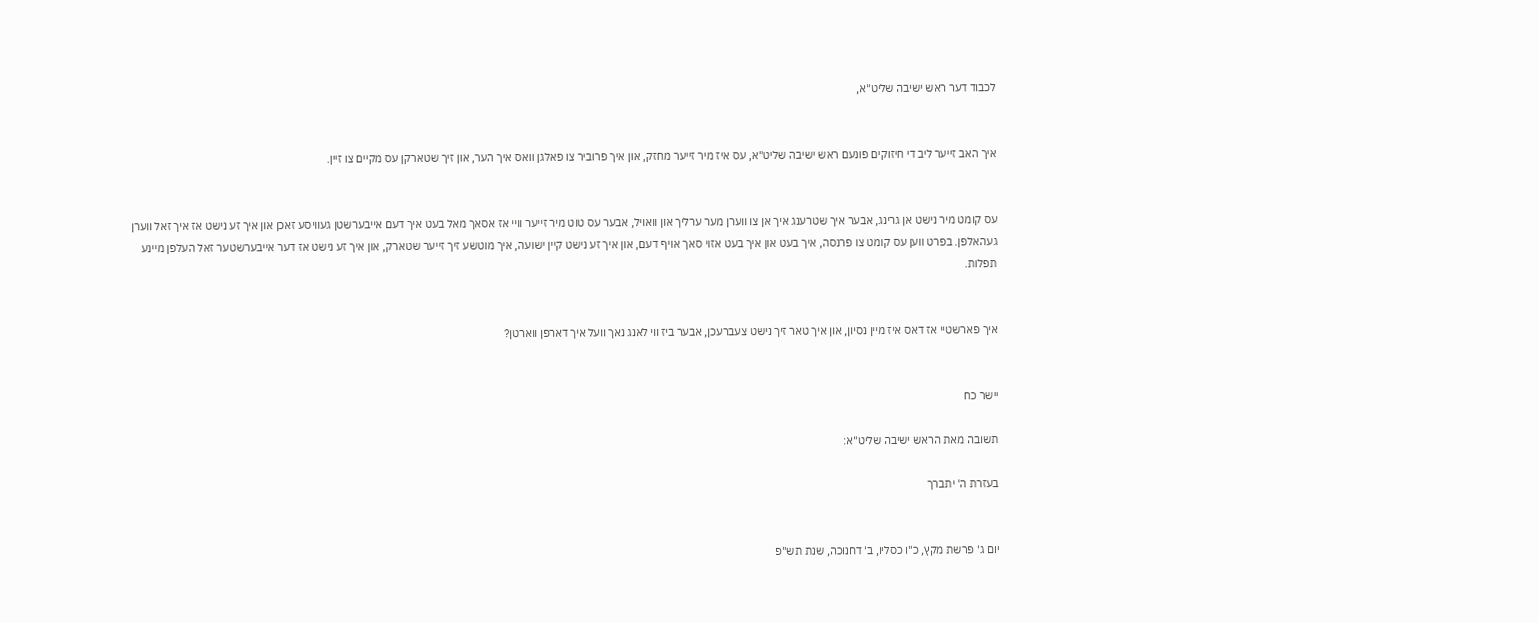לכבוד דער ראש ישיבה שליט"א,


איך האב זייער ליב די חיזוקים פונעם ראש ישיבה שליט"א, עס איז מיר זייער מחזק, און איך פרוביר צו פאלגן וואס איך הער, און זיך שטארקן עס מקיים צו זיין.


עס קומט מיר נישט אן גרינג, אבער איך שטרענג איך אן צו ווערן מער ערליך און וואויל, אבער עס טוט מיר זייער וויי אז אסאך מאל בעט איך דעם אייבערשטן געוויסע זאכן און איך זע נישט אז איך זאל ווערן געהאלפן. בפרט ווען עס קומט צו פרנסה, איך בעט און איך בעט אזוי סאך אויף דעם, און איך זע נישט קיין ישועה, איך מוטשע זיך זייער שטארק, און איך זע נישט אז דער אייבערשטער זאל העלפן מיינע תפלות.


איך פארשטיי אז דאס איז מיין נסיון, און איך טאר זיך נישט צעברעכן, אבער ביז ווי לאנג נאך וועל איך דארפן ווארטן?


יישר כח

תשובה מאת הראש ישיבה שליט"א:

בעזרת ה' יתברך


יום ג' פרשת מקץ, כ"ו כסליו, ב' דחנוכה, שנת תש"פ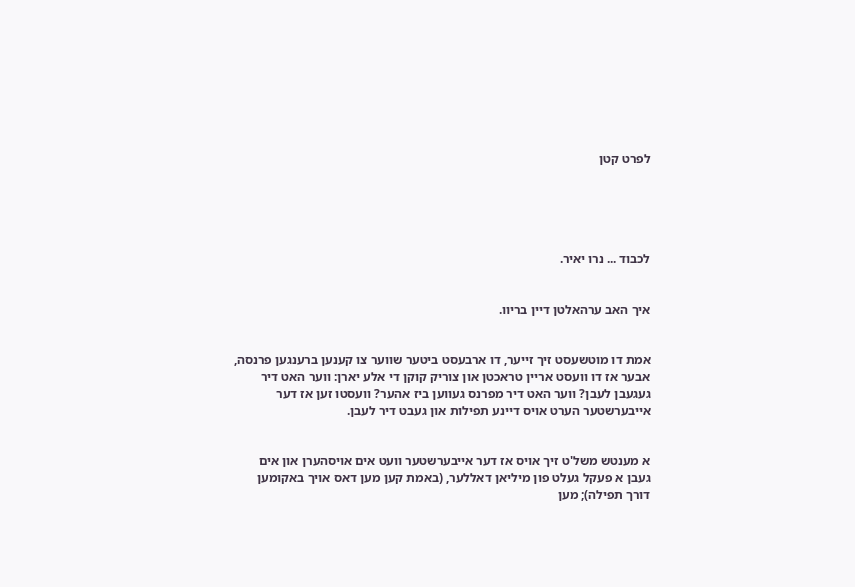לפרט קטן





לכבוד ... נרו יאיר.


איך האב ערהאלטן דיין בריוו.


אמת דו מוטשעסט זיך זייער, דו ארבעסט ביטער שווער צו קענען ברענגען פרנסה, אבער אז דו וועסט אריין טראכטן און צוריק קוקן די אלע יארן: ווער האט דיר געגעבן לעבן? ווער האט דיר מפרנס געווען ביז אהער? וועסטו זען אז דער אייבערשטער הערט אויס דיינע תפילות און געבט דיר לעבן.


א מענטש משל'ט זיך אויס אז דער אייבערשטער וועט אים אויסהערן און אים געבן א פעקל געלט פון מיליאן דאללער, (באמת קען מען דאס אויך באקומען דורך תפילה); מען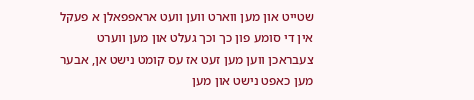שטייט און מען ווארט ווען וועט אראפפאלן א פעקל אין די סומע פון כך וכך געלט און מען ווערט צעבראכן ווען מען זעט אז עס קומט נישט אן, אבער מען כאפט נישט און מען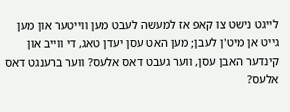לייגט נישט צו קאפ אז למעשה לעבט מען ווייטער און מען גייט אן מיט'ן לעבן; מען האט עסן יעדן טאג, די ווייב און קינדער האבן עסן, ווער געבט דאס אלעס? ווער ברענגט דאס אלעס?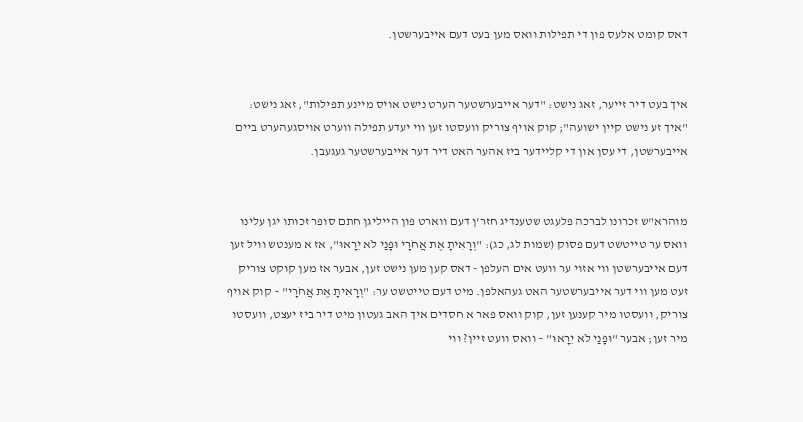דאס קומט אלעס פון די תפילות וואס מען בעט דעם אייבערשטן.


איך בעט דיר זייער, זאג נישט: "דער אייבערשטער הערט נישט אויס מיינע תפילות", זאג נישט: "איך זע נישט קיין ישועה"; קוק אויף צוריק וועסטו זען ווי יעדע תפילה ווערט אויסגעהערט ביים אייבערשטן, די עסן און די קליידער ביז אהער האט דיר דער אייבערשטער געגעבן.


מוהרא"ש זכרונו לברכה פלעגט שטענדיג חזר'ן דעם ווארט פון הייליגן חתם סופר זכותו יגן עלינו וואס ער טייטשט דעם פסוק (שמות לג, כג): "וְרָאִיתָ אֶת אֲחֹרָי וּפָנַי לֹא יֵרָאוּ", אז א מענטש וויל זען דעם אייבערשטן ווי אזוי ער וועט אים העלפן - דאס קען מען נישט זען, אבער אז מען קוקט צוריק זעט מען ווי דער אייבערשטער האט געהאלפן. מיט דעם טייטשט ער: "וְרָאִיתָ אֶת אֲחֹרָי" – קוק אויף צוריק, וועסטו מיר קענען זען, קוק וואס פאר א חסדים איך האב געטון מיט דיר ביז יעצט, וועסטו מיר זען; אבער "וּפָנַי לֹא יֵרָאוּ" – וואס וועט זיין? ווי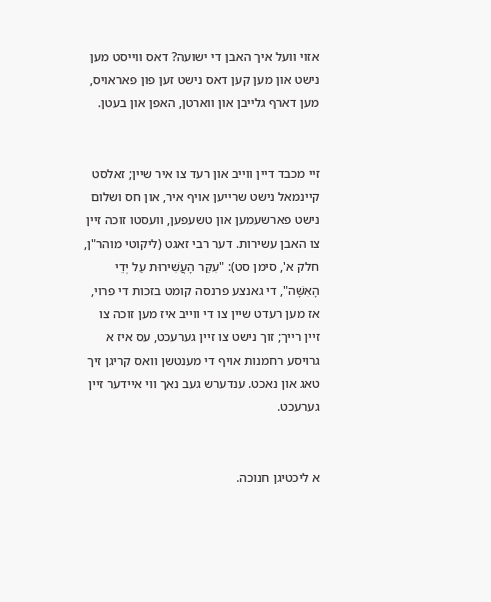אזוי וועל איך האבן די ישועה? דאס ווייסט מען נישט און מען קען דאס נישט זען פון פאראויס, מען דארף גלייבן און ווארטן, האפן און בעטן.


זיי מכבד דיין ווייב און רעד צו איר שיין; זאלסט קיינמאל נישט שרייען אויף איר, און חס ושלום נישט פארשעמען און טשעפען, וועסטו זוכה זיין צו האבן עשירות. דער רבי זאגט (ליקוטי מוהר"ן, חלק א', סימן סט): "עִקַּר הָעֲשִׁירוּת עַל יְדֵי הָאִשָּׁה", די גאנצע פרנסה קומט בזכות די פרוי, אז מען רעדט שיין צו די ווייב איז מען זוכה צו זיין רייך; זוך נישט צו זיין גערעכט, עס איז א גרויסע רחמנות אויף די מענטשן וואס קריגן זיך טאג און נאכט. ענדערש געב נאך ווי איידער זיין גערעכט.


א ליכטיגן חנוכה.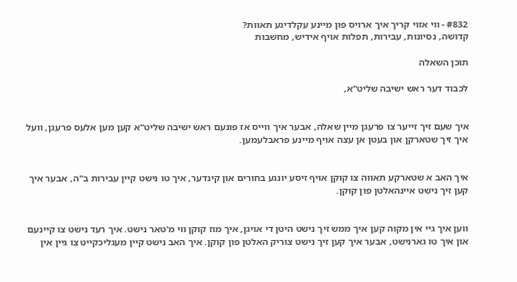#832 - ווי אזוי קריך איך ארויס פון מיינע עקלדיגע תאוות?
קדושה, נסיונות, עבירות, תפלות אויף אידיש, מחשבות

תוכן השאלה

לכבוד דער ראש ישיבה שליט"א,


איך שעם זיך זייער צו פרעגן מיין שאלה, אבער איך ווייס אז פונעם ראש ישיבה שליט"א קען מען אלעס פרעגן, וועל איך זיך שטארקן און בעטן אן עצה אויף מיינע פראבלעמען.


איך האב א שטארקע תאווה צו קוקן אויף זיסע יונגע בחורים און קינדער, איך טו נישט קיין עבירות ב"ה, אבער איך קען זיך נישט איינהאלטן פון קוקן.


ווען איך גיי אין מקוה קען איך ממש זיך נישט היטן די אויגן, איך מוז קוקן ווי מ'טאר נישט. איך רעד נישט צו קיינעם און איך טו גארנישט, אבער איך קען זיך נישט צוריק האלטן פון קוקן. איך האב נישט קיין מעגליכקייט צו גיין אין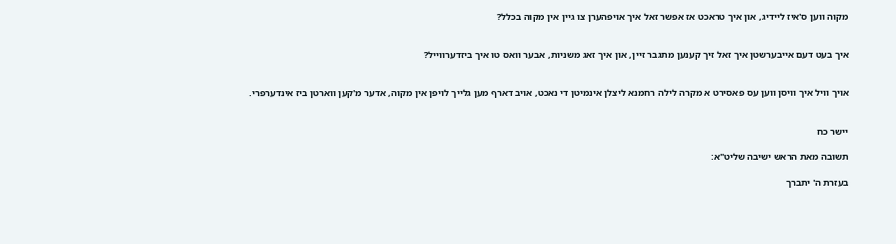מקוה ווען ס'איז ליידיג, און איך טראכט אז אפשר זאל איך אויפהערן צו גיין אין מקוה בכלל?


איך בעט דעם אייבערשטן איך זאל זיך קענען מתגבר זיין, און איך זאג משניות, אבער וואס טו איך ביזדערווייל?


אויך וויל איך וויסן ווען עס פאסירט א מקרה לילה רחמנא ליצלן אינמיטן די נאכט, אויב דארף מען גלייך לויפן אין מקוה, אדער מ'קען ווארטן ביז אינדערפרי.


יישר כח

תשובה מאת הראש ישיבה שליט"א:

בעזרת ה' יתברך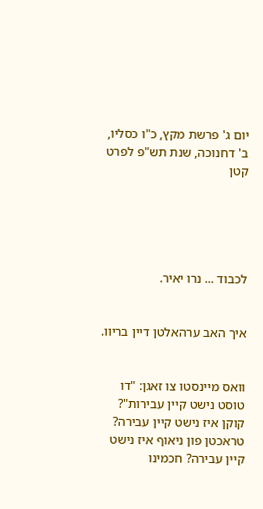יום ג' פרשת מקץ, כ"ו כסליו, ב' דחנוכה, שנת תש"פ לפרט קטן





לכבוד ... נרו יאיר.


איך האב ערהאלטן דיין בריוו.


וואס מיינסטו צו זאגן: "דו טוסט נישט קיין עבירות"? קוקן איז נישט קיין עבירה? טראכטן פון ניאוף איז נישט קיין עבירה? חכמינו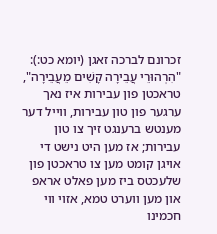זכרונם לברכה זאגן (יומא כט:): "הִרְהוּרֵי עֲבֵירָה קָשִׁים מֵעֲבֵירָה", טראכטן פון עבירות איז נאך ערגער פון טון עבירות, ווייל דער מענטש ברענגט זיך צו טון עבירות; אז מען היט נישט די אויגן קומט מען צו טראכטן פון שלעכטס ביז מען פאלט אראפ און מען ווערט טמא, אזוי ווי חכמינו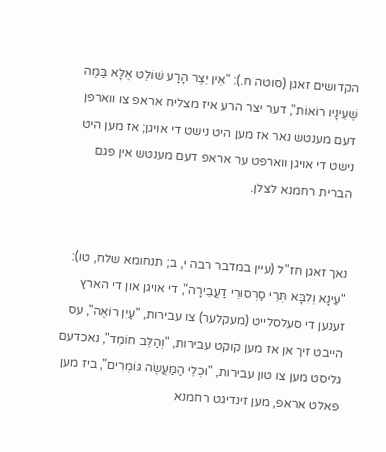הקדושים זאגן (סוטה ח.): "אֵין יֵצֶר הָרָע שׁוֹלֵט אֶלָּא בַּמֶה שֶׁעֵינָיו רוֹאוֹת", דער יצר הרע איז מצליח אראפ צו ווארפן דעם מענטש נאר אז מען היט נישט די אויגן; אז מען היט נישט די אויגן ווארפט ער אראפ דעם מענטש אין פגם הברית רחמנא לצלן.


נאך זאגן חז"ל (עיין במדבר רבה י, ב; תנחומא שלח, טו): "עֵינָא וְלִבָּא תְּרֵי סַרְסוּרֵי דַעֲבֵירָה", די אויגן און די הארץ זענען די סעלסלייט (מעקלער) צו עבירות, "עַיִן רוֹאֶה", עס הייבט זיך אן אז מען קוקט עבירות, "וְהַלֵּב חוֹמֵד", נאכדעם גליסט מען צו טון עבירות, "וּכְלֵי הַמַּעֲשֶׂה גּוֹמְרִים", ביז מען פאלט אראפ, מען זינדיגט רחמנא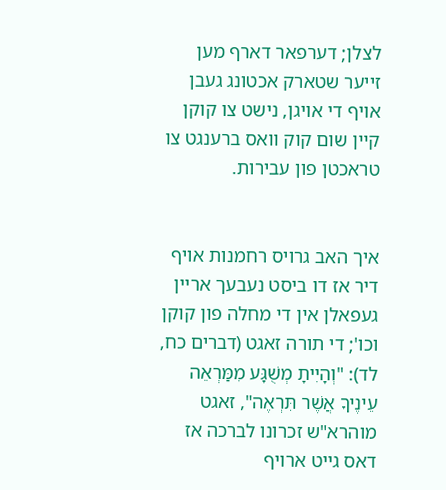לצלן; דערפאר דארף מען זייער שטארק אכטונג געבן אויף די אויגן, נישט צו קוקן קיין שום קוק וואס ברענגט צו טראכטן פון עבירות.


איך האב גרויס רחמנות אויף דיר אז דו ביסט נעבעך אריין געפאלן אין די מחלה פון קוקן וכו'; די תורה זאגט (דברים כח, לד): "וְהָיִיתָ מְשֻׁגָּע מִמַּרְאֵה עֵינֶיךָ אֲשֶׁר תִּרְאֶה", זאגט מוהרא"ש זכרונו לברכה אז דאס גייט ארויף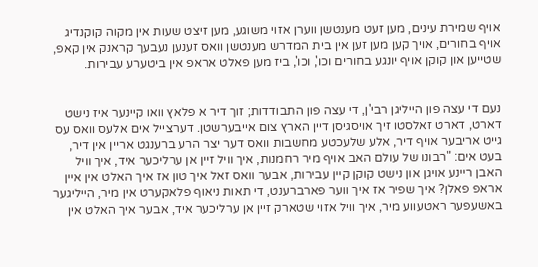אויף שמירת עינים, מען זעט מענטשן ווערן אזוי משוגע, מען זיצט שעות אין מקוה קוקנדיג אויף בחורים, אויך קען מען זען אין בית המדרש מענטשן וואס זענען נעבעך קראנק אין קאפ, שטייען און קוקן אויף יונגע בחורים וכו', וכו', ביז מען פאלט אראפ אין ביטערע עבירות.


נעם די עצה פון הייליגן רבי'ן, די עצה פון התבודדות; זוך דיר א פלאץ וואו קיינער איז נישט דארט, דארט זאלסטו זיך אויסגיסן דיין הארץ צום אייבערשטן. דערצייל אים אלעס וואס עס גייט אריבער אויף דיר, אלע שלעכטע מחשבות וואס דער יצר הרע ברענגט אריין אין דיר, בעט אים: "רבונו של עולם האב אויף מיר רחמנות, איך וויל זיין אן ערליכער איד, איך וויל האבן ריינע אויגן און נישט קוקן קיין עבירות, אבער וואס זאל איך טון אז איך האלט אין איין אראפ פאלן? איך שפיר אז איך ווער פארברענט, די תאות ניאוף פלאקערט אין מיר, הייליגער באשעפער ראטעווע מיר, איך וויל אזוי שטארק זיין אן ערליכער איד, אבער איך האלט אין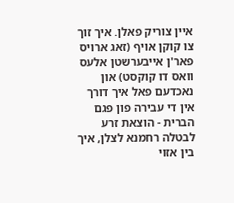איין צוריק פאלן. איך זוך צו קוקן אויף (זאג ארויס פאר'ן אייבערשטן אלעס וואס דו קוקסט) און נאכדעם פאל איך דורך אין די עבירה פון פגם הברית - הוצאת זרע לבטלה רחמנא לצלן, איך בין אזוי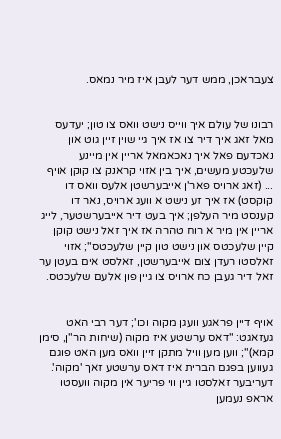צעבראכן, ממש דער לעבן איז מיר נמאס.


רבונו של עולם איך ווייס נישט וואס צו טון; יעדעס מאל זאג איך דיר צו אז איך גיי שוין זיין גוט און נאכדעם פאל איך נאכאמאל אריין אין מיינע שלעכטע מעשים, איך בין אזוי קראנק צו קוקן אויף ... (זאג ארויס פאר'ן אייבערשטן אלעס וואס דו קוקסט) אז איך זע נישט א וועג ארויס, נאר דו קענסט מיר העלפן; איך בעט דיר אייבערשטער, לייג אריין אין מיר א רוח טהרה אז איך זאל נישט קוקן קיין שלעכטס און נישט טון קיין שלעכטס"; אזוי זאלסטו רעדן צום אייבערשטן, זאלסט אים בעטן ער זאל דיר געבן כח ארויס צו גיין פון אלעם שלעכטס.


אויף דיין פראגע וועגן מקוה וכו'; דער רבי האט געזאגט: "דאס ערשטע איז מקוה (שיחות הר"ן, סימן קמא)"; ווען מען וויל מתקן זיין וואס מען האט פוגם געווען בפגם הברית איז דאס ערשטע זאך 'מקוה'. דעריבער זאלסטו גיין ווי פריער אין מקוה וועסטו אראפ נעמען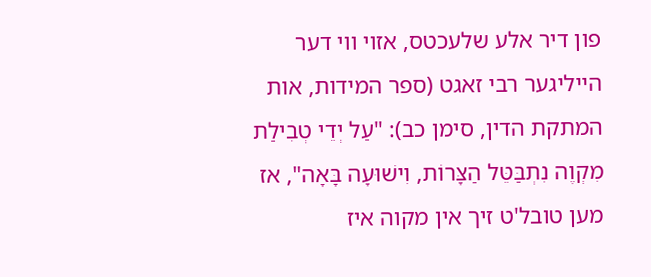פון דיר אלע שלעכטס, אזוי ווי דער הייליגער רבי זאגט (ספר המידות, אות המתקת הדין, סימן כב): "עַל יְדֵי טְבִילַת מִקְוֶה נִתְבַּטֵּל הַצָּרוֹת, וִישׁוּעָה בָּאָה", אז מען טובל'ט זיך אין מקוה איז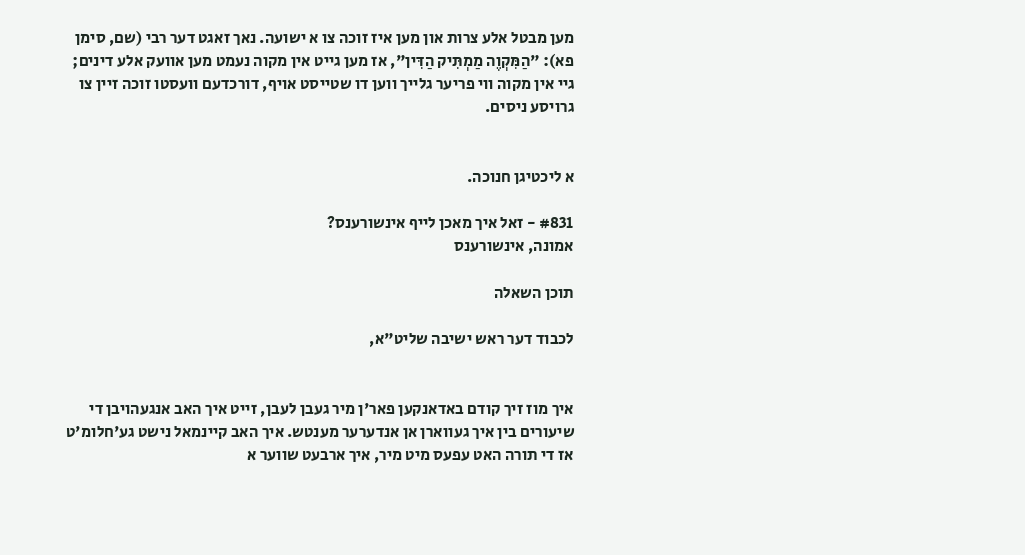מען מבטל אלע צרות און מען איז זוכה צו א ישועה. נאך זאגט דער רבי (שם, סימן פא): "הַמִּקְוֶה מַמְתִּיק הַדִּין", אז מען גייט אין מקוה נעמט מען אוועק אלע דינים; גיי אין מקוה ווי פריער גלייך ווען דו שטייסט אויף, דורכדעם וועסטו זוכה זיין צו גרויסע ניסים.


א ליכטיגן חנוכה.

#831 - זאל איך מאכן לייף אינשורענס?
אמונה, אינשורענס

תוכן השאלה

לכבוד דער ראש ישיבה שליט"א,


איך מוז זיך קודם באדאנקען פאר'ן מיר געבן לעבן, זייט איך האב אנגעהויבן די שיעורים בין איך געווארן אן אנדערער מענטש. איך האב קיינמאל נישט גע'חלומ'ט אז די תורה האט עפעס מיט מיר, איך ארבעט שווער א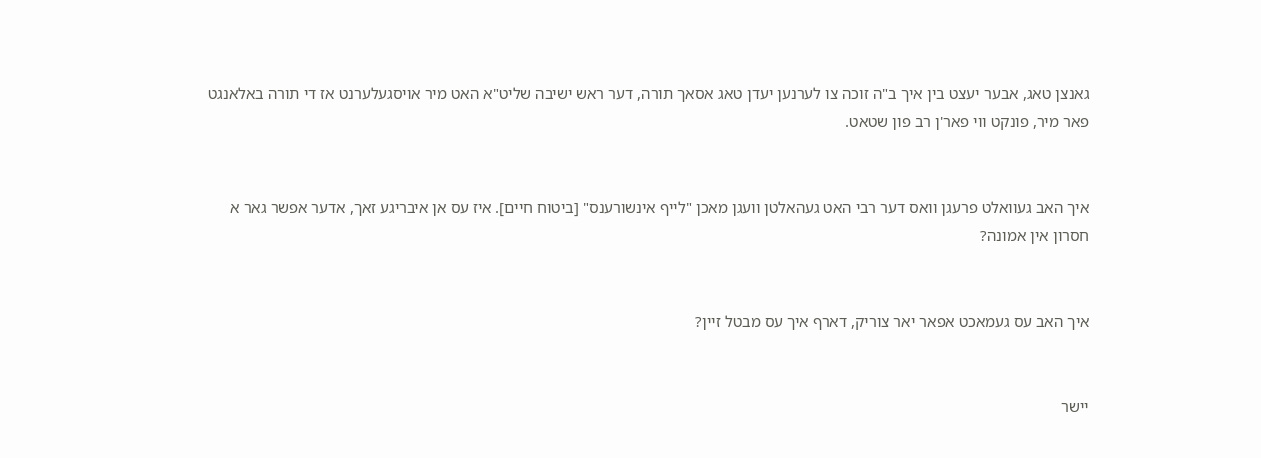גאנצן טאג, אבער יעצט בין איך ב"ה זוכה צו לערנען יעדן טאג אסאך תורה, דער ראש ישיבה שליט"א האט מיר אויסגעלערנט אז די תורה באלאנגט פאר מיר, פונקט ווי פאר'ן רב פון שטאט.


איך האב געוואלט פרעגן וואס דער רבי האט געהאלטן וועגן מאכן "לייף אינשורענס" [ביטוח חיים]. איז עס אן איבריגע זאך, אדער אפשר גאר א חסרון אין אמונה?


איך האב עס געמאכט אפאר יאר צוריק, דארף איך עס מבטל זיין?


יישר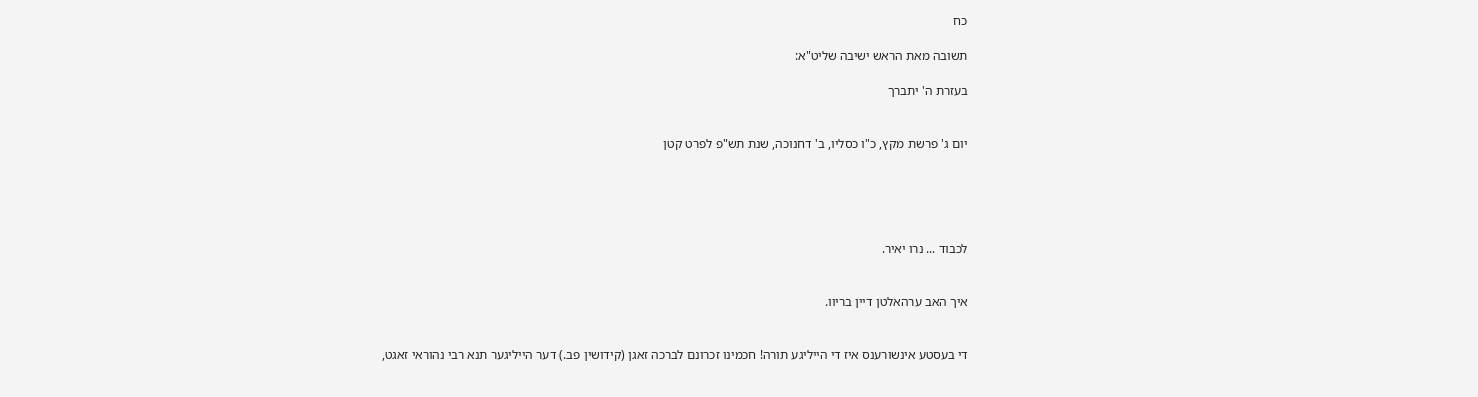כח

תשובה מאת הראש ישיבה שליט"א:

בעזרת ה' יתברך


יום ג' פרשת מקץ, כ"ו כסליו, ב' דחנוכה, שנת תש"פ לפרט קטן





לכבוד ... נרו יאיר.


איך האב ערהאלטן דיין בריוו.


די בעסטע אינשורענס איז די הייליגע תורה! חכמינו זכרונם לברכה זאגן (קידושין פב.) דער הייליגער תנא רבי נהוראי זאגט,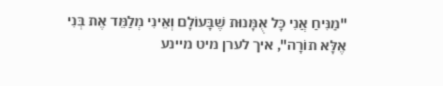"מַנִּיחַ אֲנִי כָּל אֻמָּנוּת שֶׁבָּעוֹלָם וְאֵינִי מְלַמֵּד אֶת בְּנִי אֶלָּא תוֹרָה", איך לערן מיט מיינע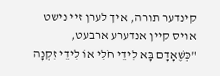קינדער תורה, איך לערן זיי נישט אויס קיין אנדערע ארבעט, "כְּשֶׁאָדָם בָּא לִידֵי חֹלִי אוֹ לִידֵי זִקְנָה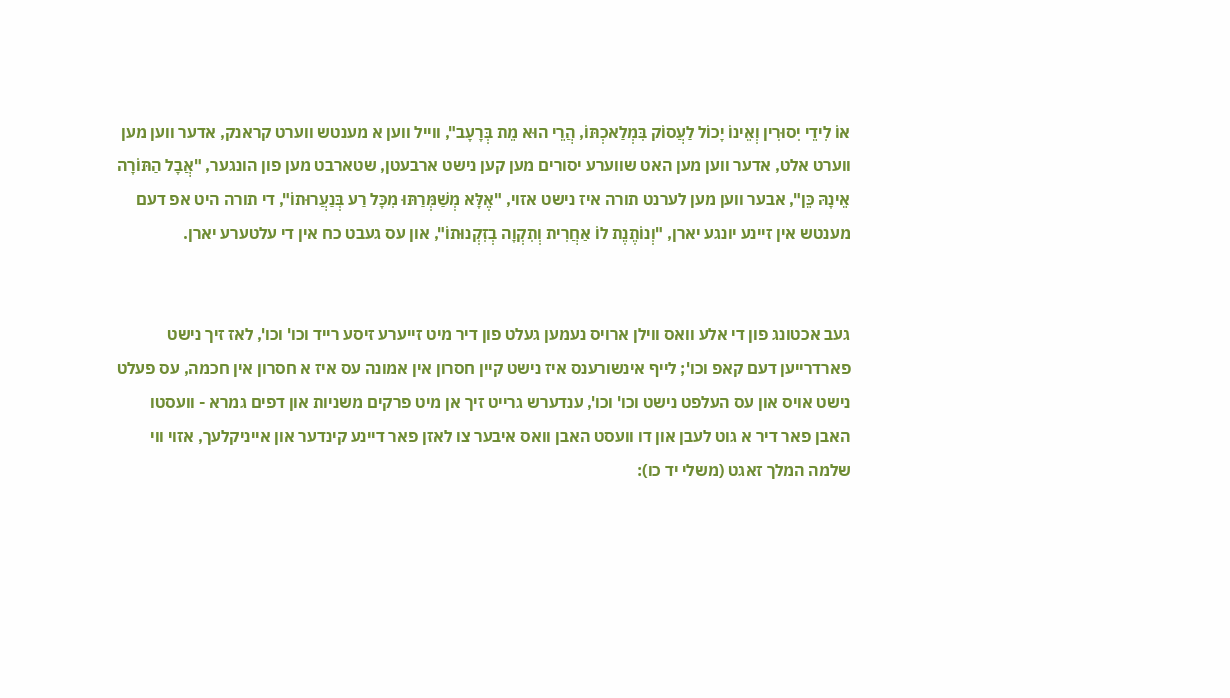אוֹ לִידֵי יִסוּרִין וְאֵינוֹ יָכוֹל לַעֲסוֹק בִּמְלַאכְתּוֹ, הֲרֵי הוּא מֵת בְּרָעָב", ווייל ווען א מענטש ווערט קראנק, אדער ווען מען ווערט אלט, אדער ווען מען האט שווערע יסורים מען קען נישט ארבעטן, שטארבט מען פון הונגער, "אֲבָל הַתּוֹרָה אֵינָהּ כֵּן", אבער ווען מען לערנט תורה איז נישט אזוי, "אֶלָּא מְשַׁמְּרַתּוּ מִכָּל רַע בְּנַעֲרוּתוֹ", די תורה היט אפ דעם מענטש אין זיינע יונגע יארן, "וְנוֹתֶנֶת לוֹ אַחֲרִית וְתִקְוָה בְזִקְנוּתוֹ", און עס געבט כח אין די עלטערע יארן.


געב אכטונג פון די אלע וואס ווילן ארויס נעמען געלט פון דיר מיט זייערע זיסע רייד וכו' וכו', לאז זיך נישט פארדרייען דעם קאפ וכו'; לייף אינשורענס איז נישט קיין חסרון אין אמונה עס איז א חסרון אין חכמה, עס פעלט נישט אויס און עס העלפט נישט וכו' וכו', ענדערש גרייט זיך אן מיט פרקים משניות און דפים גמרא - וועסטו האבן פאר דיר א גוט לעבן און דו וועסט האבן וואס איבער צו לאזן פאר דיינע קינדער און אייניקלעך, אזוי ווי שלמה המלך זאגט (משלי יד כו):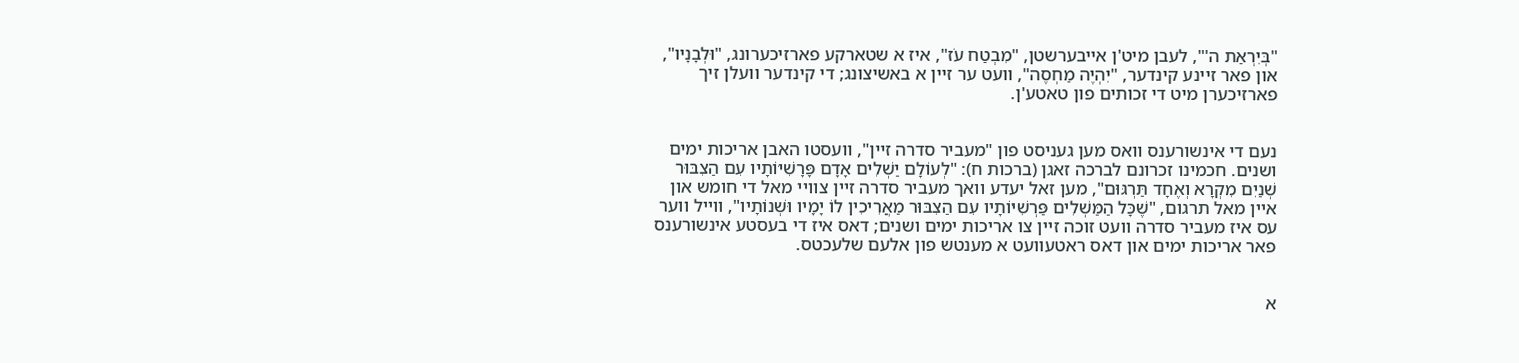"בְּיִרְאַת ה'", לעבן מיט'ן אייבערשטן, "מִבְטַח עֹז", איז א שטארקע פארזיכערונג, "וּלְבָנָיו", און פאר זיינע קינדער, "יִהְיֶה מַחְסֶה", וועט ער זיין א באשיצונג; די קינדער וועלן זיך פארזיכערן מיט די זכותים פון טאטע'ן.


נעם די אינשורענס וואס מען געניסט פון "מעביר סדרה זיין", וועסטו האבן אריכות ימים ושנים. חכמינו זכרונם לברכה זאגן (ברכות ח): "לְעוֹלָם יַשְׁלִים אָדָם פָּרָשִׁיּוֹתָיו עִם הַצִבּוּר שְׁנַיִם מִקְרָא וְאֶחָד תַּרְגּוּם", מען זאל יעדע וואך מעביר סדרה זיין צוויי מאל די חומש און איין מאל תרגום, "שֶׁכָּל הַמַּשְׁלִים פַּרְשִׁיּוֹתָיו עִם הַצִבּוּר מַאֲרִיכִין לוֹ יָמָיו וּשְׁנוֹתָיו", ווייל ווער עס איז מעביר סדרה וועט זוכה זיין צו אריכות ימים ושנים; דאס איז די בעסטע אינשורענס פאר אריכות ימים און דאס ראטעוועט א מענטש פון אלעם שלעכטס.


א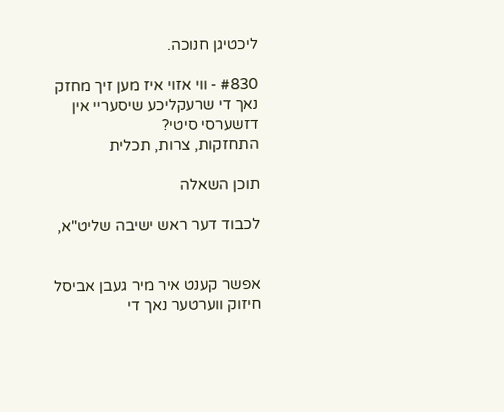ליכטיגן חנוכה.

#830 - ווי אזוי איז מען זיך מחזק נאך די שרעקליכע שיסעריי אין דזשערסי סיטי?
התחזקות, צרות, תכלית

תוכן השאלה

לכבוד דער ראש ישיבה שליט"א,


אפשר קענט איר מיר געבן אביסל חיזוק ווערטער נאך די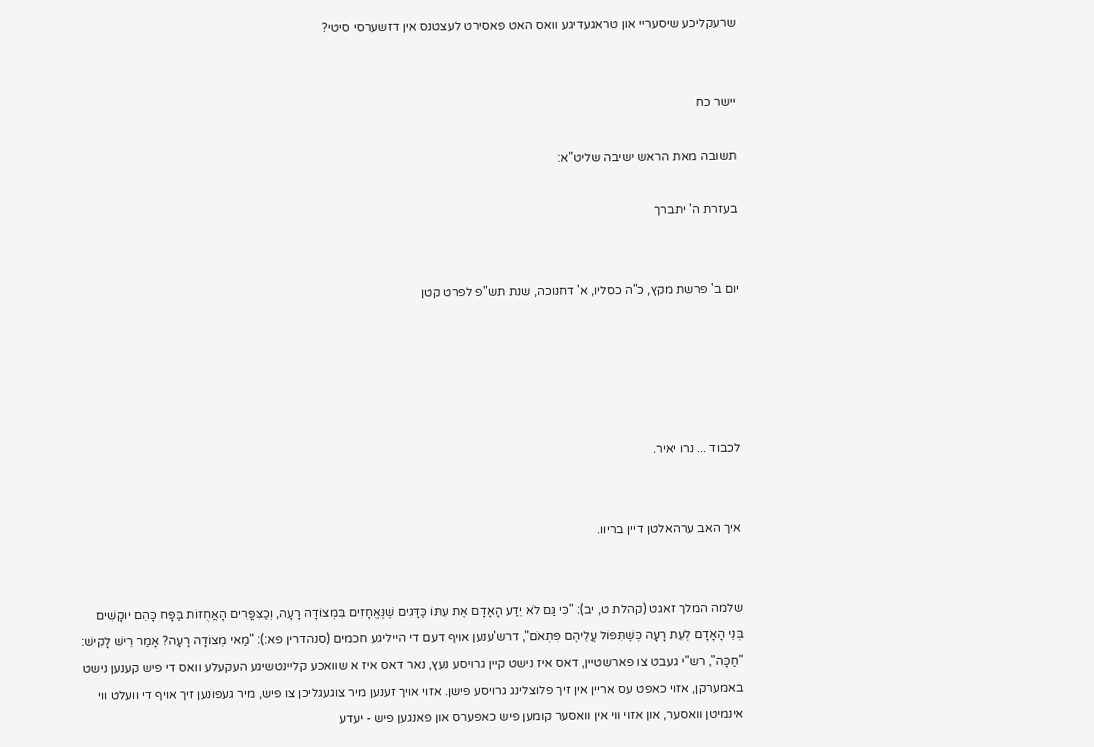שרעקליכע שיסעריי און טראגעדיגע וואס האט פאסירט לעצטנס אין דזשערסי סיטי?


יישר כח

תשובה מאת הראש ישיבה שליט"א:

בעזרת ה' יתברך


יום ב' פרשת מקץ, כ"ה כסליו, א' דחנוכה, שנת תש"פ לפרט קטן





לכבוד ... נרו יאיר.


איך האב ערהאלטן דיין בריוו.


שלמה המלך זאגט (קהלת ט, יב): "כִּי גַּם לֹא יֵדַע הָאָדָם אֶת עִתּוֹ כַּדָּגִים שֶׁנֶּאֱחָזִים בִּמְצוֹדָה רָעָה, וְכַצִּפֳּרִים הָאֲחֻזוֹת בַּפָּח כָּהֵם יוּקָשִׁים בְּנֵי הָאָדָם לְעֵת רָעָה כְּשֶׁתִּפּוֹל עֲלֵיהֶם פִּתְאֹם", דרש'ענען אויף דעם די הייליגע חכמים (סנהדרין פא:): "מַאי מְצוֹדָה רָעָה? אָמַר רֵישׁ לָקִישׁ: "חַכָּה", רש"י געבט צו פארשטיין, דאס איז נישט קיין גרויסע נעץ, נאר דאס איז א שוואכע קליינטשיגע העקעלע וואס די פיש קענען נישט באמערקן, אזוי כאפט עס אריין אין זיך פלוצלינג גרויסע פישן. אזוי אויך זענען מיר צוגעגליכן צו פיש, מיר געפונען זיך אויף די וועלט ווי אינמיטן וואסער, און אזוי ווי אין וואסער קומען פיש כאפערס און פאנגען פיש - יעדע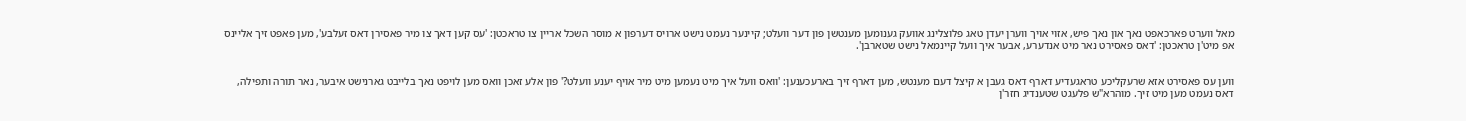מאל ווערט פארכאפט נאך און נאך פיש, אזוי אויך ווערן יעדן טאג פלוצלינג אוועק גענומען מענטשן פון דער וועלט; קיינער נעמט נישט ארויס דערפון א מוסר השכל אריין צו טראכטן: 'עס קען דאך צו מיר פאסירן דאס זעלבע', מען פאפט זיך אליינס אפ מיט'ן טראכטן: 'דאס פאסירט נאר מיט אנדערע, אבער איך וועל קיינמאל נישט שטארבן'.


ווען עס פאסירט אזא שרעקליכע טראגעדיע דארף דאס געבן א קיצל דעם מענטש, מען דארף זיך בארעכענען: 'וואס וועל איך מיט נעמען מיט מיר אויף יענע וועלט?' פון אלע זאכן וואס מען לויפט נאך בלייבט גארנישט איבער, נאר תורה ותפילה, דאס נעמט מען מיט זיך. מוהרא"ש פלעגט שטענדיג חזר'ן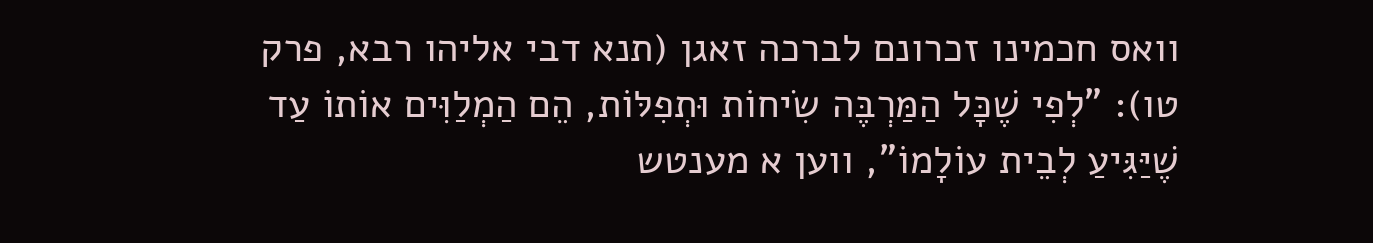וואס חכמינו זכרונם לברכה זאגן (תנא דבי אליהו רבא, פרק טו): "לְפִי שֶׁכָּל הַמַּרְבֶּה שִׂיחוֹת וּתְפִלּוֹת, הֵם הַמְלַוִּים אוֹתוֹ עַד שֶׁיַּגִּיעַ לְבֵית עוֹלָמוֹ", ווען א מענטש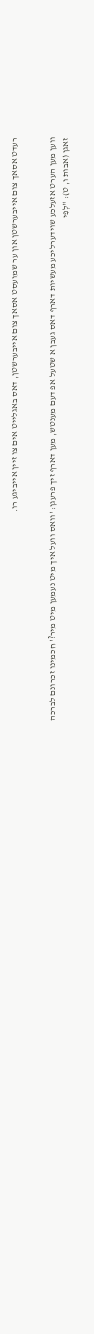רעדט אסאך צום אייבערשטן און ער שמועסט אסאך צום אייבערשטן, דאס באגלייט אים צו זיין אייביגע רו.


ווען מען הערט אזעלכע שוידערליכע מעשיות דארף דאס געבן א שטעל אפ דעם מענטש, מען דארף זיך פרעגן: 'וואס וועל איך מיט נעמען מיט מיר?' חכמינו זכרונם לברכה זאגן (אבות ו, ט): "לְפִי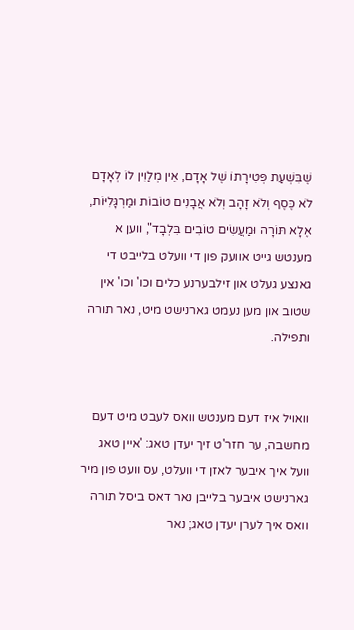שֶׁבִּשְׁעַת פְּטִירָתוֹ שֶׁל אָדָם, אֵין מְלַוִין לוֹ לְאָדָם לֹא כֶּסֶף וְלֹא זָהָב וְלֹא אֲבָנִים טוֹבוֹת וּמַרְגָּלִיּוֹת, אֶלָא תּוֹרָה וּמַעֲשִׂים טוֹבִים בִּלְבָד", ווען א מענטש גייט אוועק פון די וועלט בלייבט די גאנצע געלט און זילבערנע כלים וכו' וכו' אין שטוב און מען נעמט גארנישט מיט, נאר תורה ותפילה.


וואויל איז דעם מענטש וואס לעבט מיט דעם מחשבה, ער חזר'ט זיך יעדן טאג: 'איין טאג וועל איך איבער לאזן די וועלט, עס וועט פון מיר גארנישט איבער בלייבן נאר דאס ביסל תורה וואס איך לערן יעדן טאג; נאר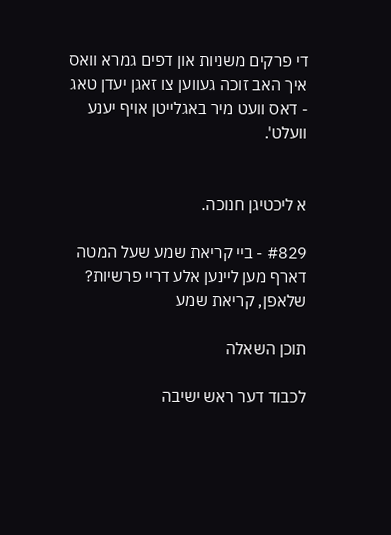די פרקים משניות און דפים גמרא וואס איך האב זוכה געווען צו זאגן יעדן טאג - דאס וועט מיר באגלייטן אויף יענע וועלט'.


א ליכטיגן חנוכה.

#829 - ביי קריאת שמע שעל המטה דארף מען ליינען אלע דריי פרשיות?
שלאפן, קריאת שמע

תוכן השאלה

לכבוד דער ראש ישיבה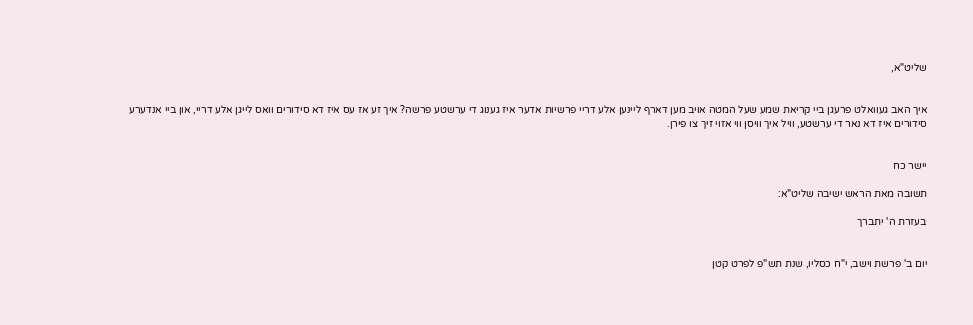שליט"א,


איך האב געוואלט פרעגן ביי קריאת שמע שעל המטה אויב מען דארף ליינען אלע דריי פרשיות אדער איז גענוג די ערשטע פרשה? איך זע אז עס איז דא סידורים וואס לייגן אלע דריי, און ביי אנדערע סידורים איז דא נאר די ערשטע, וויל איך וויסן ווי אזוי זיך צו פירן.


יישר כח

תשובה מאת הראש ישיבה שליט"א:

בעזרת ה' יתברך


יום ב' פרשת וישב, י"ח כסליו, שנת תש"פ לפרט קטן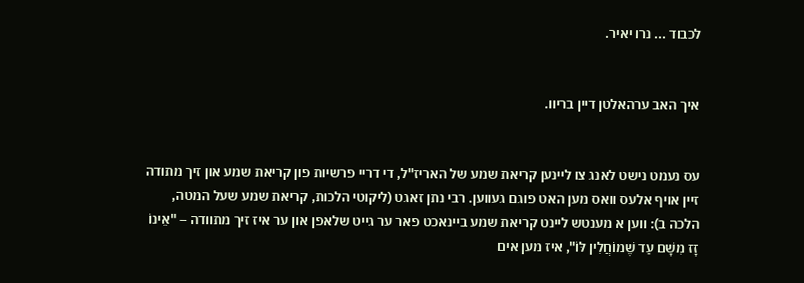לכבוד ... נרו יאיר.


איך האב ערהאלטן דיין בריוו.


עס נעמט נישט לאנג צו ליינען קריאת שמע של האריז"ל, די דריי פרשיות פון קריאת שמע און זיך מתודה זיין אויף אלעס וואס מען האט פוגם געווען. רבי נתן זאגט (ליקוטי הלכות, קריאת שמע שעל המטה, הלכה ב): ווען א מענטש ליינט קריאת שמע ביינאכט פאר ער גייט שלאפן און ער איז זיך מתוודה – "אֵינוֹ זָז מִשָׁם עַד שֶׁמוֹחֲלִין לּוֹ", איז מען אים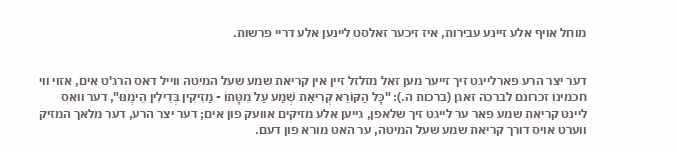מוחל אויף אלע זיינע עבירות, איז זיכער זאלסט ליינען אלע דריי פרשות.


דער יצר הרע פארלייגט זיך זייער מען זאל מזלזל זיין אין קריאת שמע שעל המיטה ווייל דאס הרג'ט אים, אזוי ווי חכמינו זכרונם לברכה זאגן (ברכות ה.): "כָּל הַקּוֹרֵא קְרִיאַת שְׁמַע עַל מִטָּתוֹ - מַזִיקִין בְּדֵילִין הֵימֶנּוּ", דער וואס ליינט קריאת שמע פאר ער לייגט זיך שלאפן, גייען אלע מזיקים אוועק פון אים; דער יצר הרע, דער מלאך המזיק ווערט אויס דורך קריאת שמע שעל המיטה, ער האט מורא פון דעם.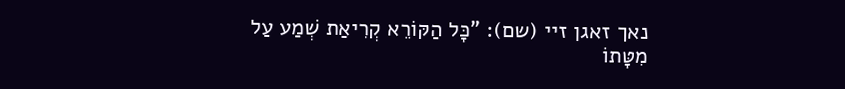נאך זאגן זיי (שם): "כָּל הַקּוֹרֵא קְרִיאַת שְׁמַע עַל מִטָּתוֹ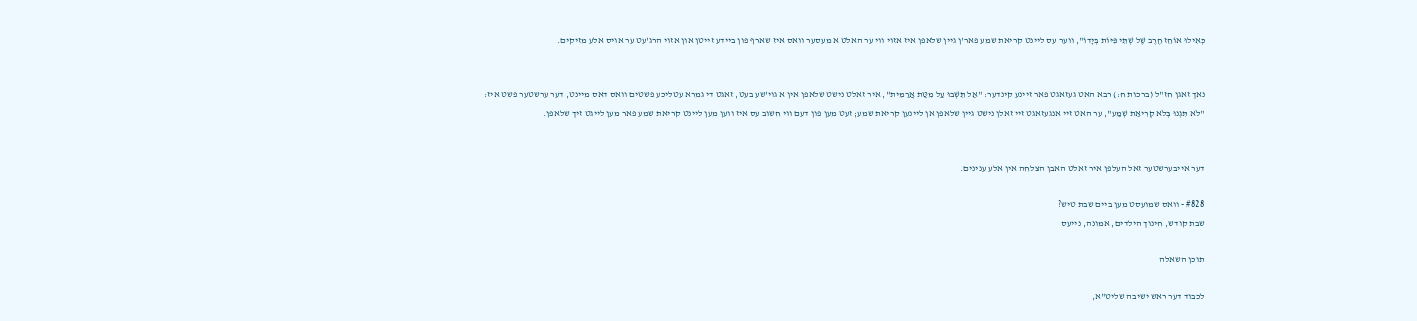כְּאִילוּ אוֹחֵז חֶרֶב שֶׁל שְׁתֵּי פִּיּוֹת בְּיָדוֹ", ווער עס ליינט קריאת שמע פאר'ן גיין שלאפן איז אזוי ווי ער האלט א מעסער וואס איז שארף פון ביידע זייטן און אזוי הרג'עט ער אויס אלע מזיקים.


נאך זאגן חז"ל (ברכות ח:) רבא האט געזאגט פאר זיינע קינדער: "אַל תֵּשְׁבוּ עַל מִטַּת אֲרַמִּית", איר זאלט נישט שלאפן אין א גוי'שע בעט, זאגט די גמרא עטליכע פשטים וואס דאס מיינט, דער ערשטער פשט איז: "לֹא תִּגְנוּ בְּלֹא קְרִיאַת שְׁמַע", ער האט זיי אנגעזאגט זיי זאלן נישט גיין שלאפן אן ליינען קריאת שמע; זעט מען פון דעם ווי חשוב עס איז ווען מען ליינט קריאת שמע פאר מען לייגט זיך שלאפן.


דער אייבערשטער זאל העלפן איר זאלט האבן הצלחה אין אלע ענינים.

#828 - וואס שמועסט מען ביים שבת טיש?
שבת קודש, חינוך הילדים, אמונה, נייעס

תוכן השאלה

לכבוד דער ראש ישיבה שליט"א,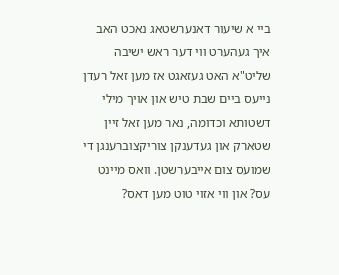ביי א שיעור דאנערשטאג נאכט האב איך געהערט ווי דער ראש ישיבה שליט"א האט געזאגט אז מען זאל רעדן נייעס ביים שבת טיש און אויך מילי דשטותא וכדומה, נאר מען זאל זיין שטארק און געדענקן צוריקצוברענגן די שמועס צום אייבערשטן. וואס מיינט עס? און ווי אזוי טוט מען דאס?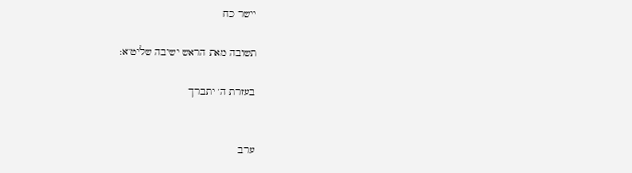יישר כח

תשובה מאת הראש ישיבה שליט"א:

בעזרת ה' יתברך


ערב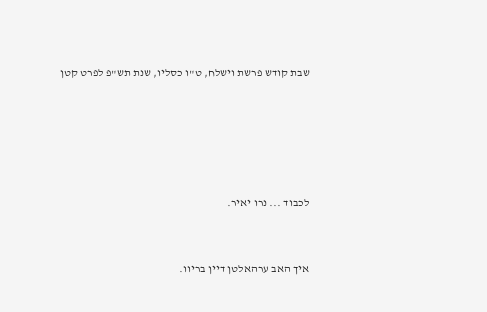שבת קודש פרשת וישלח, ט"ו כסליו, שנת תש"פ לפרט קטן





לכבוד ... נרו יאיר.


איך האב ערהאלטן דיין בריוו.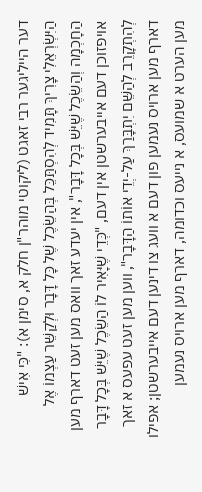דער הייליגער רבי זאגט (ליקוטי מוהר"ן חלק א, סימן א): "כִּי אִישׁ הַיִּשְׂרְאֵלִי צָרִיךְ תָּמִיד לְהִסְתַּכֵּל בְּהַשֵׂכֶל שֶׁל כָּל דָּבָר וּלְקַשֵּׁר עַצְמוֹ אֶל הַחָכְמָה וְהַשֵׂכֶל שֶׁיֵּשׁ בְּכָל דָּבָר", אין יעדע זאך וואס מען זעט דארף מען אויפזוכן דעם אייבערשטן אין דעם, "כְּדֵי שֶׁיָּאִיר לוֹ הַשֵׂכֶל שֶׁיֵּשׁ בְּכָל דָּבָר לְהִתְקָרֵב לְהַשֵּׁם יִתְבָּרַךְ עַל-יְדֵי אוֹתוֹ הַדָּבָר", ווען מען זעט עפעס א זאך דארף מען ארויס נעמען פון דעם א וועג צו דינען דעם אייבערשטן; אפילו מען הערט א שמועס, א נייעס וכדומה, דארף מען ארויס נעמען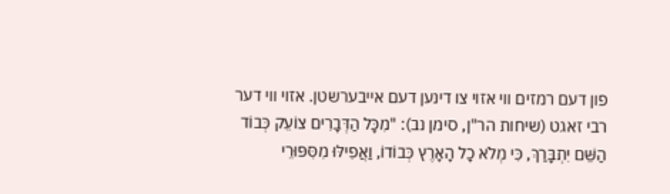פון דעם רמזים ווי אזוי צו דינען דעם אייבערשטן. אזוי ווי דער רבי זאגט (שיחות הר"ן, סימן נב): "מִכָּל הַדְּבָרִים צוֹעֵק כְּבוֹד הַשֵּׁם יִתְבָּרַךְ, כִּי מְלֹא כָל הָאָרֶץ כְּבוֹדוֹ, וַאֲפִילּוּ מִסִּפּוּרֵי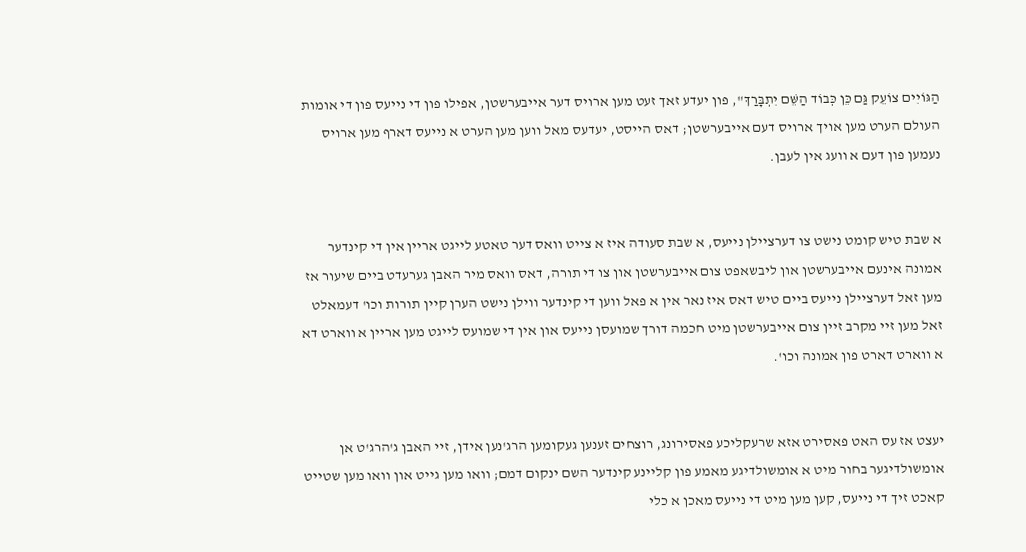הַגּוֹיִים צוֹעֵק גַּם כֵּן כְּבוֹד הַשֵּׁם יִתְבָּרַךְ", פון יעדע זאך זעט מען ארויס דער אייבערשטן, אפילו פון די נייעס פון די אומות העולם הערט מען אויך ארויס דעם אייבערשטן; דאס הייסט, יעדעס מאל ווען מען הערט א נייעס דארף מען ארויס נעמען פון דעם א וועג אין לעבן.


א שבת טיש קומט נישט צו דערציילן נייעס, א שבת סעודה איז א צייט וואס דער טאטע לייגט אריין אין די קינדער אמונה אינעם אייבערשטן און ליבשאפט צום אייבערשטן און צו די תורה, דאס וואס מיר האבן גערעדט ביים שיעור אז מען זאל דערציילן נייעס ביים טיש דאס איז נאר אין א פאל ווען די קינדער ווילן נישט הערן קיין תורות וכו' דעמאלט זאל מען זיי מקרב זיין צום אייבערשטן מיט חכמה דורך שמועסן נייעס און אין די שמועס לייגט מען אריין א ווארט דא א ווארט דארט פון אמונה וכו'.


יעצט אז עס האט פאסירט אזא שרעקליכע פאסירונג, רוצחים זענען געקומען הרג'נען אידן, זיי האבן ג'הרג'ט אן אומשולדיגער בחור מיט א אומשולדיגע מאמע פון קליינע קינדער השם ינקום דמם; וואו מען גייט און וואו מען שטייט קאכט זיך די נייעס, קען מען מיט די נייעס מאכן א כלי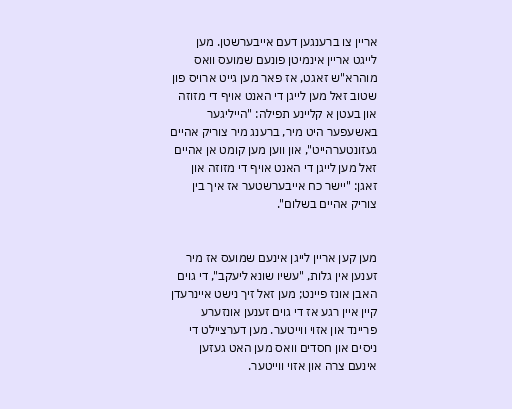אריין צו ברענגען דעם אייבערשטן. מען לייגט אריין אינמיטן פונעם שמועס וואס מוהרא"ש זאגט, אז פאר מען גייט ארויס פון שטוב זאל מען לייגן די האנט אויף די מזוזה און בעטן א קליינע תפילה: "הייליגער באשעפער היט מיר, ברענג מיר צוריק אהיים געזונטערהייט", און ווען מען קומט אן אהיים זאל מען לייגן די האנט אויף די מזוזה און זאגן: "יישר כח אייבערשטער אז איך בין צוריק אהיים בשלום".


מען קען אריין לייגן אינעם שמועס אז מיר זענען אין גלות, "עשיו שונא ליעקב", די גוים האבן אונז פיינט; מען זאל זיך נישט איינרעדן קיין איין רגע אז די גוים זענען אונזערע פריינד און אזוי ווייטער. מען דערציילט די ניסים און חסדים וואס מען האט געזען אינעם צרה און אזוי ווייטער.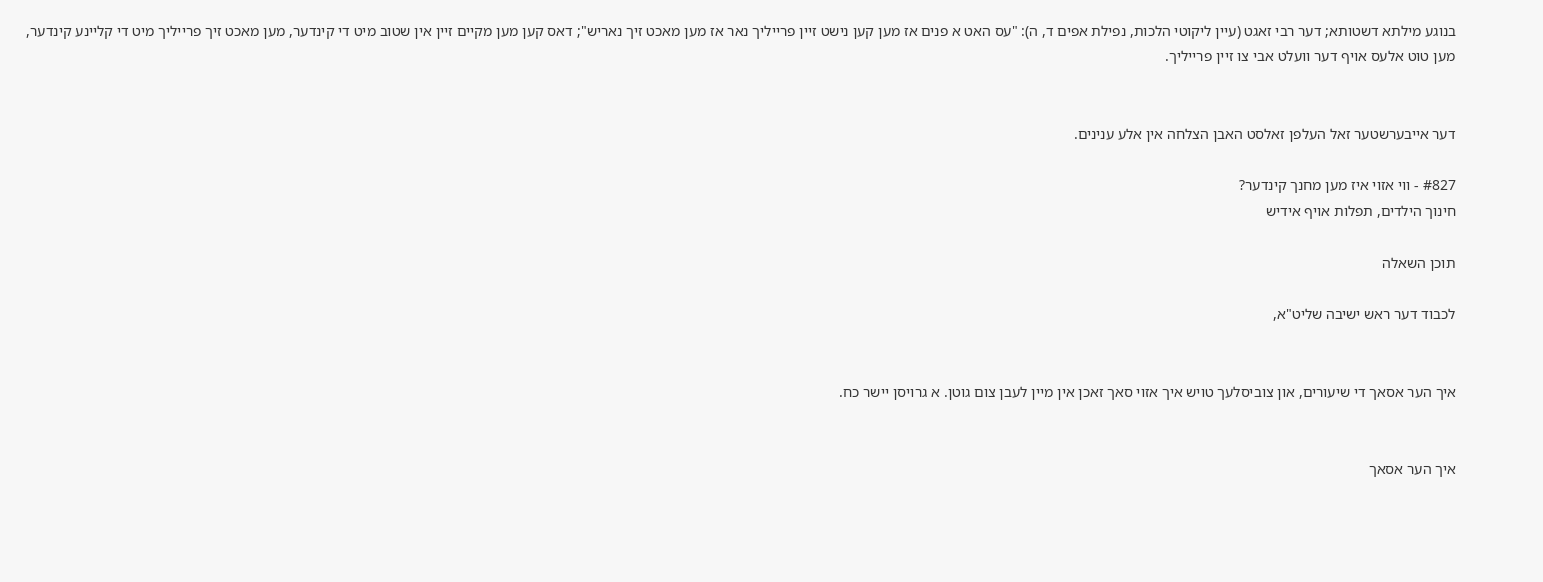בנוגע מילתא דשטותא; דער רבי זאגט (עיין ליקוטי הלכות, נפילת אפים ד, ה): "עס האט א פנים אז מען קען נישט זיין פרייליך נאר אז מען מאכט זיך נאריש"; דאס קען מען מקיים זיין אין שטוב מיט די קינדער, מען מאכט זיך פרייליך מיט די קליינע קינדער, מען טוט אלעס אויף דער וועלט אבי צו זיין פרייליך.


דער אייבערשטער זאל העלפן זאלסט האבן הצלחה אין אלע ענינים.

#827 - ווי אזוי איז מען מחנך קינדער?
חינוך הילדים, תפלות אויף אידיש

תוכן השאלה

לכבוד דער ראש ישיבה שליט"א,


איך הער אסאך די שיעורים, און צוביסלעך טויש איך אזוי סאך זאכן אין מיין לעבן צום גוטן. א גרויסן יישר כח.


איך הער אסאך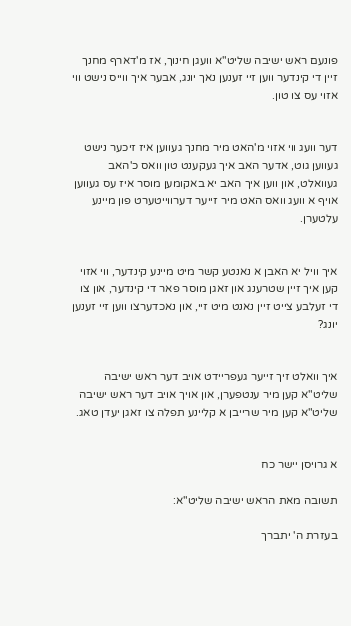פונעם ראש ישיבה שליט"א וועגן חינוך, אז מ'דארף מחנך זיין די קינדער ווען זיי זענען נאך יונג, אבער איך ווייס נישט ווי אזוי עס צו טון.


דער וועג ווי אזוי מ'האט מיר מחנך געווען איז זיכער נישט געווען גוט, אדער האב איך געקענט טון וואס כ'האב געוואלט, און ווען איך האב יא באקומען מוסר איז עס געווען אויף א וועג וואס האט מיר זייער דערווייטערט פון מיינע עלטערן.


איך וויל יא האבן א נאנטע קשר מיט מיינע קינדער, ווי אזוי קען איך זיין שטרענג און זאגן מוסר פאר די קינדער, און צו די זעלבע צייט זיין נאנט מיט זיי, און נאכדערצו ווען זיי זענען יונג?


איך וואלט זיך זייער געפריידט אויב דער ראש ישיבה שליט"א קען מיר ענטפערן, און אויך אויב דער ראש ישיבה שליט"א קען מיר שרייבן א קליינע תפלה צו זאגן יעדן טאג.


א גרויסן יישר כח

תשובה מאת הראש ישיבה שליט"א:

בעזרת ה' יתברך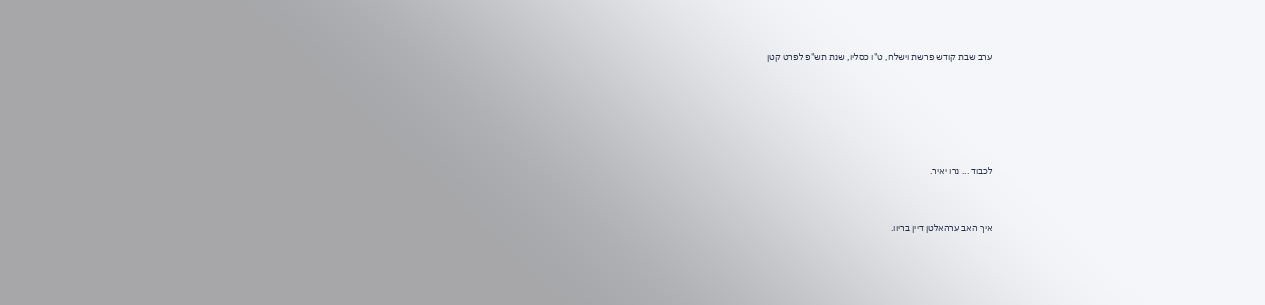ערב שבת קודש פרשת וישלח, ט"ו כסליו, שנת תש"פ לפרט קטן





לכבוד ... נרו יאיר.


איך האב ערהאלטן דיין בריוו.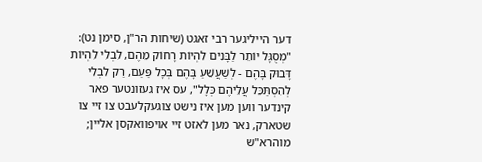דער הייליגער רבי זאגט (שיחות הר"ן, סימן נט): "מְסֻגָּל יוֹתֵר לַבָּנִים לִהְיוֹת רָחוֹק מֵהֶם, לִבְלִי לִהְיוֹת דָּבוּק בָּהֶם - לְשַׁעֲשֵׁעַ בָּהֶם בְּכָל פַּעַם, רַק לִבְלִי לְהִסְתַּכֵּל עֲלֵיהֶם כְּלָל", עס איז געזונטער פאר קינדער ווען מען איז נישט צוגעקלעבט צו זיי צו שטארק, נאר מען לאזט זיי אויפוואקסן אליין; מוהרא"ש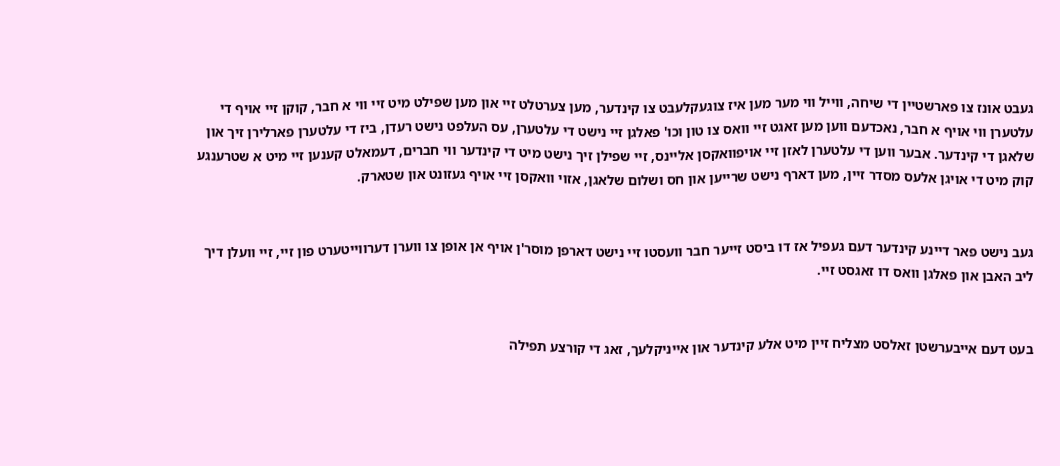געבט אונז צו פארשטיין די שיחה, ווייל ווי מער מען איז צוגעקלעבט צו קינדער, מען צערטלט זיי און מען שפילט מיט זיי ווי א חבר, קוקן זיי אויף די עלטערן ווי אויף א חבר, נאכדעם ווען מען זאגט זיי וואס צו טון וכו' פאלגן זיי נישט די עלטערן, עס העלפט נישט רעדן, ביז די עלטערן פארלירן זיך און שלאגן די קינדער. אבער ווען די עלטערן לאזן זיי אויפוואקסן אליינס, זיי שפילן זיך נישט מיט די קינדער ווי חברים, דעמאלט קענען זיי מיט א שטרענגע קוק מיט די אויגן אלעס מסדר זיין, מען דארף נישט שרייען און חס ושלום שלאגן, אזוי וואקסן זיי אויף געזונט און שטארק.


געב נישט פאר דיינע קינדער דעם געפיל אז דו ביסט זייער חבר וועסטו זיי נישט דארפן מוסר'ן אויף אן אופן צו ווערן דערווייטערט פון זיי, זיי וועלן דיך ליב האבן און פאלגן וואס דו זאגסט זיי.


בעט דעם אייבערשטן זאלסט מצליח זיין מיט אלע קינדער און אייניקלעך, זאג די קורצע תפילה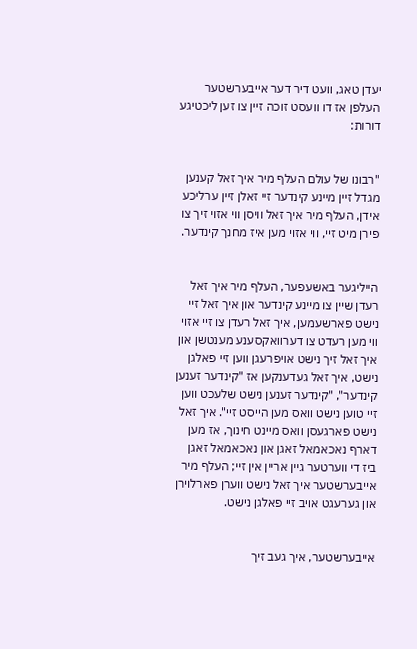יעדן טאג, וועט דיר דער אייבערשטער העלפן אז דו וועסט זוכה זיין צו זען ליכטיגע דורות:


"רבונו של עולם העלף מיר איך זאל קענען מגדל זיין מיינע קינדער זיי זאלן זיין ערליכע אידן, העלף מיר איך זאל וויסן ווי אזוי זיך צו פירן מיט זיי, ווי אזוי מען איז מחנך קינדער.


הייליגער באשעפער, העלף מיר איך זאל רעדן שיין צו מיינע קינדער און איך זאל זיי נישט פארשעמען, איך זאל רעדן צו זיי אזוי ווי מען רעדט צו דערוואקסענע מענטשן און איך זאל זיך נישט אויפרעגן ווען זיי פאלגן נישט, איך זאל געדענקען אז "קינדער זענען קינדער", "קינדער זענען נישט שלעכט ווען זיי טוען נישט וואס מען הייסט זיי". איך זאל נישט פארגעסן וואס מיינט חינוך, אז מען דארף נאכאמאל זאגן און נאכאמאל זאגן ביז די ווערטער גיין אריין אין זיי; העלף מיר אייבערשטער איך זאל נישט ווערן פארלוירן און גערעגט אויב זיי פאלגן נישט.


אייבערשטער, איך געב זיך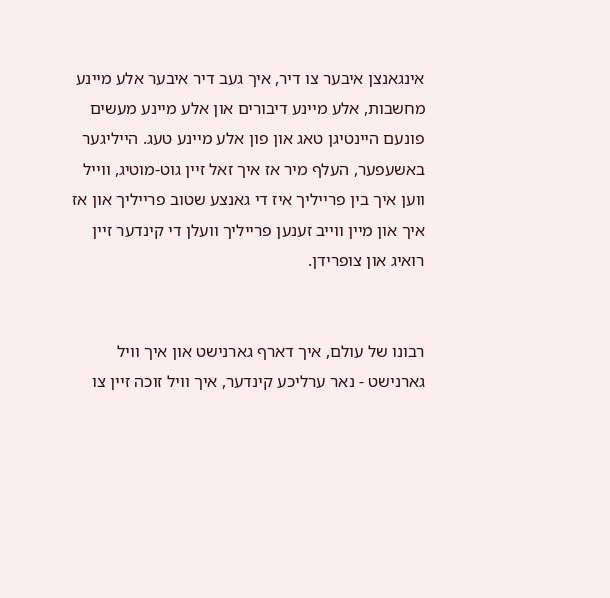אינגאנצן איבער צו דיר, איך געב דיר איבער אלע מיינע מחשבות, אלע מיינע דיבורים און אלע מיינע מעשים פונעם היינטיגן טאג און פון אלע מיינע טעג. הייליגער באשעפער, העלף מיר אז איך זאל זיין גוט-מוטיג, ווייל ווען איך בין פרייליך איז די גאנצע שטוב פרייליך און אז איך און מיין ווייב זענען פרייליך וועלן די קינדער זיין רואיג און צופרידן.


רבונו של עולם, איך דארף גארנישט און איך וויל גארנישט - נאר ערליכע קינדער, איך וויל זוכה זיין צו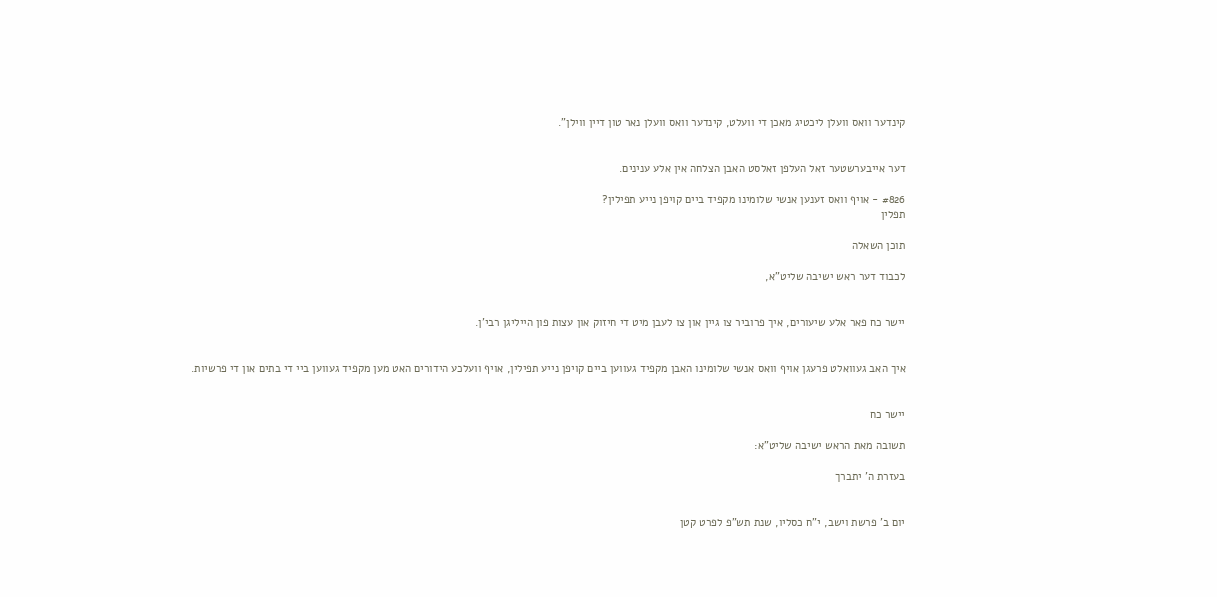קינדער וואס וועלן ליכטיג מאכן די וועלט, קינדער וואס וועלן נאר טון דיין ווילן".


דער אייבערשטער זאל העלפן זאלסט האבן הצלחה אין אלע ענינים.

#826 - אויף וואס זענען אנשי שלומינו מקפיד ביים קויפן נייע תפילין?
תפלין

תוכן השאלה

לכבוד דער ראש ישיבה שליט"א,


יישר כח פאר אלע שיעורים, איך פרוביר צו גיין און צו לעבן מיט די חיזוק און עצות פון הייליגן רבי'ן.


איך האב געוואלט פרעגן אויף וואס אנשי שלומינו האבן מקפיד געווען ביים קויפן נייע תפילין, אויף וועלכע הידורים האט מען מקפיד געווען ביי די בתים און די פרשיות.


יישר כח

תשובה מאת הראש ישיבה שליט"א:

בעזרת ה' יתברך


יום ב' פרשת וישב, י"ח כסליו, שנת תש"פ לפרט קטן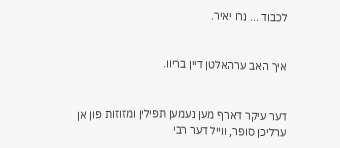לכבוד ... נרו יאיר.


איך האב ערהאלטן דיין בריוו.


דער עיקר דארף מען נעמען תפילין ומזוזות פון אן ערליכן סופר, ווייל דער רבי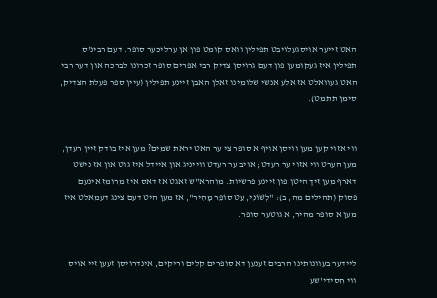האט זייער אויסגעלויבט תפילין וואס קומט פון אן ערליכער סופר. דעם רבינ'ס תפילין איז געקומען פון דעם גרויסן צדיק רבי אפרים סופר זכרונו לברכה און דער רבי האט געוואלט אז אלע אנשי שלומינו זאלן האבן זיינע תפילין (עיין ספר פעלת הצדיק, סימן תתמט).


ווי אזוי קען מען וויסן אויף א סופר צי ער האט יראת שמים? מען איז בודק זיין רעדן, מען הערט ווי אזוי ער רעדט; אויב ער רעדט ווייניג און איידל איז גוט און אז נישט דארף מען זיך היטן פון זיינע פרשיות. מוהרא"ש זאגט אז דאס איז מרומז אינעם פסוק (תהילים מה, ב): "לְשׁוֹנִי, עֵט סוֹפֵר מָהִיר", אז מען היט דעם צינג דעמאלט איז מען א סופר מהיר, א גוטער סופר.


ליידער בעוונותינו הרבים זענען דא סופרים קלים וריקים, אינדרויסן זעען זיי אויס ווי חסידי'שע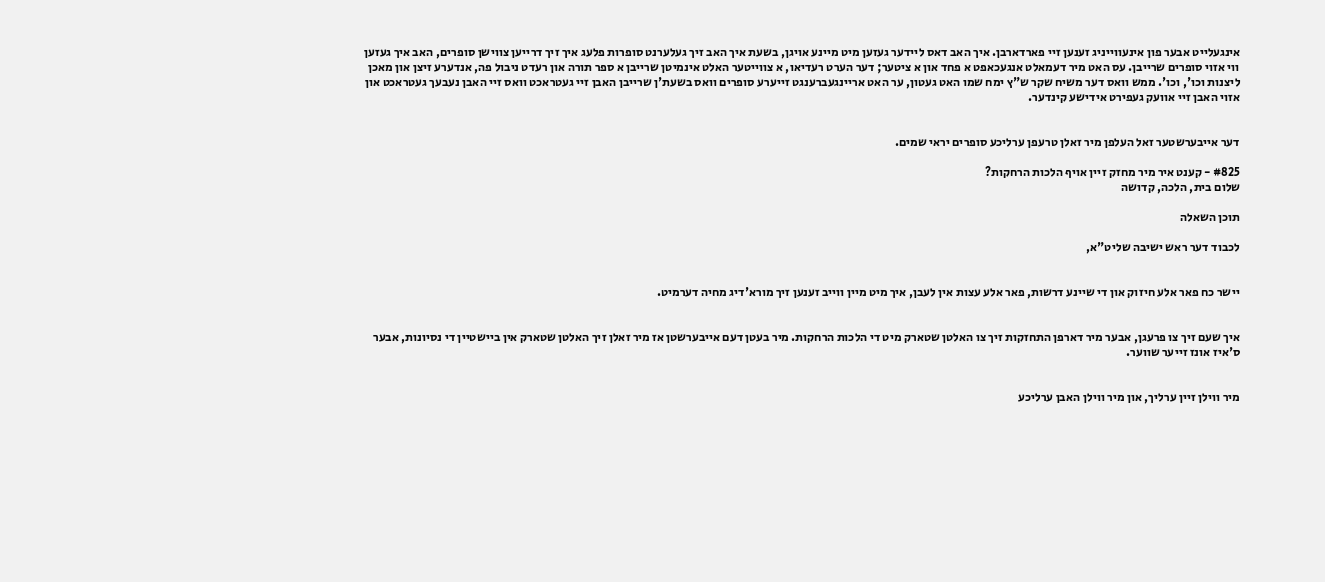אינגעלייט אבער פון אינעווייניג זענען זיי פארדארבן. איך האב דאס ליידער געזען מיט מיינע אויגן, בשעת איך האב זיך געלערנט סופרות פלעג איך זיך דרייען צווישן סופרים, האב איך געזען ווי אזוי סופרים שרייבן. עס האט מיר דעמאלט אנגעכאפט א פחד און א ציטער; דער הערט רעדיאו, א צווייטער האלט אינמיטן שרייבן א ספר תורה און רעדט ניבול פה, אנדערע זיצן און מאכן ליצנות וכו', וכו'. ממש וואס דער משיח שקר ש"ץ ימח שמו האט געטון, ער האט אריינגעברענגט זייערע סופרים וואס בשעת'ן שרייבן האבן זיי געטראכט וואס זיי האבן נעבעך געטראכט און אזוי האבן זיי אוועק געפירט אידישע קינדער.


דער אייבערשטער זאל העלפן מיר זאלן טרעפן ערליכע סופרים יראי שמים.

#825 - קענט איר מיר מחזק זיין אויף הלכות הרחקות?
שלום בית, הלכה, קדושה

תוכן השאלה

לכבוד דער ראש ישיבה שליט"א,


יישר כח פאר אלע חיזוק און די שיינע דרשות, פאר אלע עצות אין לעבן, איך מיט מיין ווייב זענען זיך מורא'דיג מחיה דערמיט.


איך שעם זיך צו פרעגן, אבער מיר דארפן התחזקות זיך צו האלטן שטארק מיט די הלכות הרחקות. מיר בעטן דעם אייבערשטן אז מיר זאלן זיך האלטן שטארק אין ביישטיין די נסיונות, אבער ס'איז אונז זייער שווער.


מיר ווילן זיין ערליך, און מיר ווילן האבן ערליכע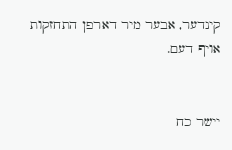קינדער, אבער מיר דארפן התחזקות אויף דעם.


יישר כח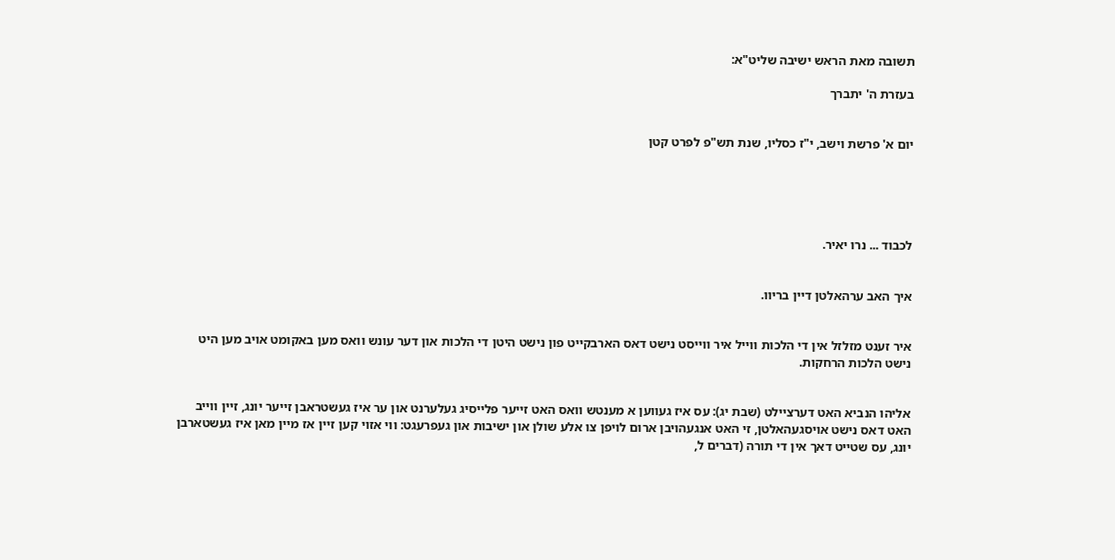תשובה מאת הראש ישיבה שליט"א:

בעזרת ה' יתברך


יום א' פרשת וישב, י"ז כסליו, שנת תש"פ לפרט קטן





לכבוד ... נרו יאיר.


איך האב ערהאלטן דיין בריוו.


איר זענט מזלזל אין די הלכות ווייל איר ווייסט נישט דאס הארבקייט פון נישט היטן די הלכות און דער עונש וואס מען באקומט אויב מען היט נישט הלכות הרחקות.


אליהו הנביא האט דערציילט (שבת יג): עס איז געווען א מענטש וואס האט זייער פלייסיג געלערנט און ער איז געשטראבן זייער יונג, זיין ווייב האט דאס נישט אויסגעהאלטן, זי האט אנגעהויבן ארום לויפן צו אלע שולן און ישיבות און געפרעגט: ווי אזוי קען זיין אז מיין מאן איז געשטארבן יונג, עס שטייט דאך אין די תורה (דברים ל,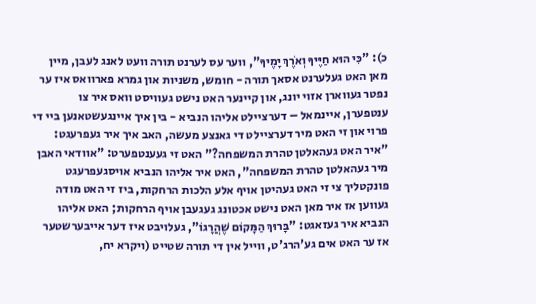כ): "כִּי הוּא חַיֶּיךָ וְאֹרֶךְ יָמֶיךָ", ווער עס לערנט תורה וועט לאנג לעבן, מיין מאן האט געלערנט אסאך תורה - חומש, משניות און גמרא פארוואס איז ער נפטר געווארן אזוי יונג, און קיינער האט נישט געוויסט וואס איר צו ענטפערן, איינמאל – דערציילט אליהו הנביא - בין איך איינגעשטאנען ביי די פרוי און זי האט מיר דערציילט די גאנצע מעשה, האב איך איר געפרעגט: "איר האט געהאלטן טהרת המשפחה?" האט זי געענטפערט: "אוודאי האבן מיר געהאלטן טהרת המשפחה", האט איר אליהו הנביא אויסגעפרעגט פונקטליך צי זי האט געהיטן אויף אלע הלכות הרחקות, ביז זי האט מודה געווען אז איר מאן האט נישט אכטונג געגעבן אויף הרחקות; האט אליהו הנביא איר געזאגט: "בָּרוּךְ הַמָּקוֹם שֶׁהֲרָגוֹ", געלויבט איז דער אייבערשטער אז ער האט אים גע'הרג'ט, ווייל אין די תורה שטייט (ויקרא יח,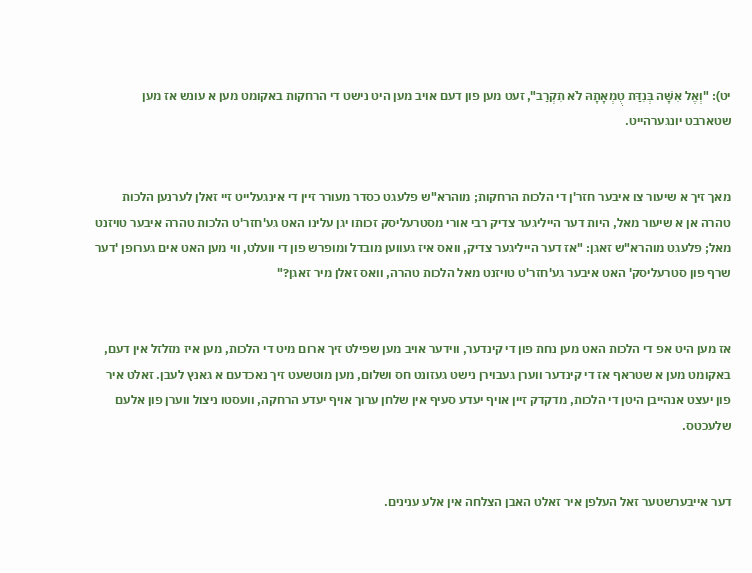יט): "וְאֶל אִשָּׁה בְּנִדַּת טֻמְאָתָהּ לֹא תִקְרַב", זעט מען פון דעם אויב מען היט נישט די הרחקות באקומט מען א עונש אז מען שטארבט יונגערהייט.


מאך זיך א שיעור צו איבער חזר'ן די הלכות הרחקות; מוהרא"ש פלעגט כסדר מעורר זיין די אינגעלייט זיי זאלן לערנען הלכות טהרה אן א שיעור מאל, היות דער הייליגער צדיק רבי אורי מסטרעליסק זכותו יגן עלינו האט גע'חזר'ט הלכות טהרה איבער טויזנט מאל; פלעגט מוהרא"ש זאגן: "אז דער הייליגער צדיק, וואס איז געווען מובדל ומופרש פון די וועלט, ווי מען האט אים גערופן 'דער שרף פון סטרעליסק' האט איבער גע'חזר'ט טויזנט מאל הלכות טהרה, וואס זאלן מיר זאגן?"


אז מען היט אפ די הלכות האט מען נחת פון די קינדער, ווידער אויב מען שפילט זיך ארום מיט די הלכות, מען איז מזלזל אין דעם, באקומט מען א שטראף אז די קינדער ווערן געבוירן נישט געזונט חס ושלום, מען מוטשעט זיך נאכדעם א גאנץ לעבן. זאלט איר פון יעצט אנהייבן היטן די הלכות, מדקדק זיין אויף יעדע סעיף אין שלחן ערוך אויף יעדע הרחקה, וועסטו ניצול ווערן פון אלעם שלעכטס.


דער אייבערשטער זאל העלפן איר זאלט האבן הצלחה אין אלע ענינים.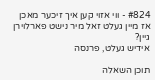#824 - ווי אזוי קען איך זיכער מאכן אז מיין געלט זאל מיר נישט פארלוירן גיין?
אידיש געלט, פרנסה

תוכן השאלה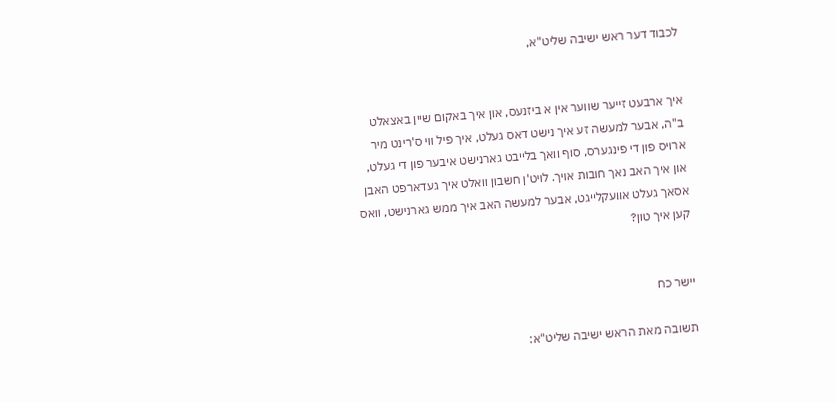לכבוד דער ראש ישיבה שליט"א,


איך ארבעט זייער שווער אין א ביזנעס, און איך באקום שיין באצאלט ב"ה, אבער למעשה זע איך נישט דאס געלט, איך פיל ווי ס'רינט מיר ארויס פון די פינגערס, סוף וואך בלייבט גארנישט איבער פון די געלט, און איך האב נאך חובות אויך. לויט'ן חשבון וואלט איך געדארפט האבן אסאך געלט אוועקלייגט, אבער למעשה האב איך ממש גארנישט, וואס קען איך טון?


יישר כח

תשובה מאת הראש ישיבה שליט"א: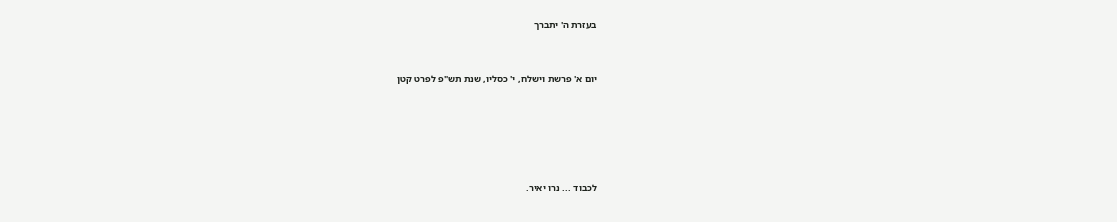בעזרת ה' יתברך


יום א' פרשת וישלח, י' כסליו, שנת תש"פ לפרט קטן





לכבוד ... נרו יאיר.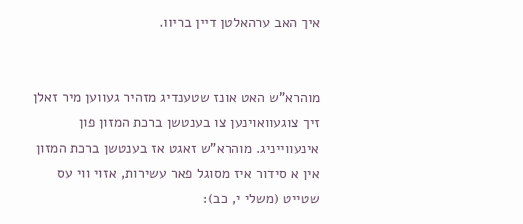איך האב ערהאלטן דיין בריוו.


מוהרא"ש האט אונז שטענדיג מזהיר געווען מיר זאלן זיך צוגעוואוינען צו בענטשן ברכת המזון פון אינעווייניג. מוהרא"ש זאגט אז בענטשן ברכת המזון אין א סידור איז מסוגל פאר עשירות, אזוי ווי עס שטייט (משלי י, כב):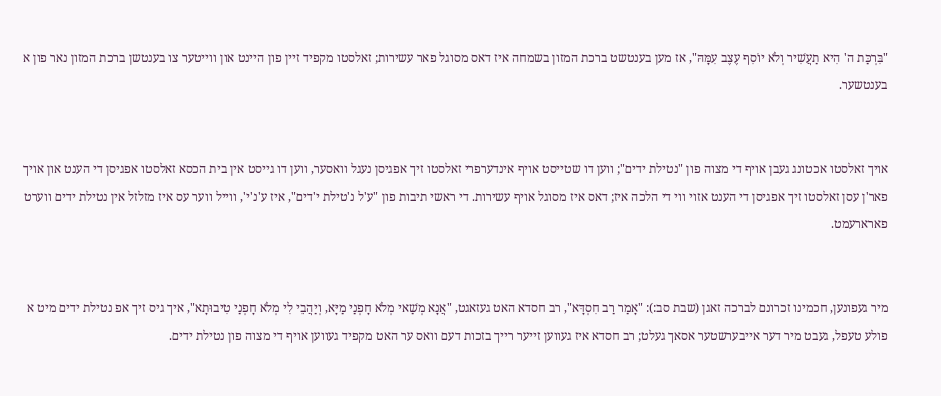"בִּרְכַּת ה' הִיא תַעֲשִׁיר וְלֹא יוֹסִף עֶצֶב עִמָּהּ", אז מען בענטשט ברכת המזון בשמחה איז דאס מסוגל פאר עשירות; זאלסטו מקפיד זיין פון היינט און ווייטער צו בענטשן ברכת המזון נאר פון א בענטשער.


אויך זאלסטו אכטונג געבן אויף די מצוה פון "נטילת ידים"; ווען דו שטייסט אויף אינדערפרי זאלסטו זיך אפגיסן נעגל וואסער, ווען דו גייסט אין בית הכסא זאלסטו אפגיסן די הענט און אויך פאר'ן עסן זאלסטו זיך אפגיסן די הענט אזוי ווי די הלכה איז; דאס איז מסוגל אויף עשירות. די ראשי תיבות פון "ע'ל נ'טילת י'דים", איז ע'נ'י', ווייל ווער עס איז מזלזל אין נטילת ידים ווערט פארארעמט.


מיר געפונען, חכמינו זכרונם לברכה זאגן (שבת סב:): "אָמַר רַב חִסְדָּא", רב חסדא האט געזאגט, "אֲנָא מְשַׁאי מְלֹא חָפְנַי מַיָּא, וְיַהֲבֵי לִי מְלֹא חָפְנַי טִיבוּתָא", איך גיס זיך אפ נטילת ידים מיט א פולע טעפל, געבט מיר דער אייבערשטער אסאך געלט; רב חסדא איז געווען זייער רייך בזכות דעם וואס ער האט מקפיד געווען אויף די מצוה פון נטילת ידים.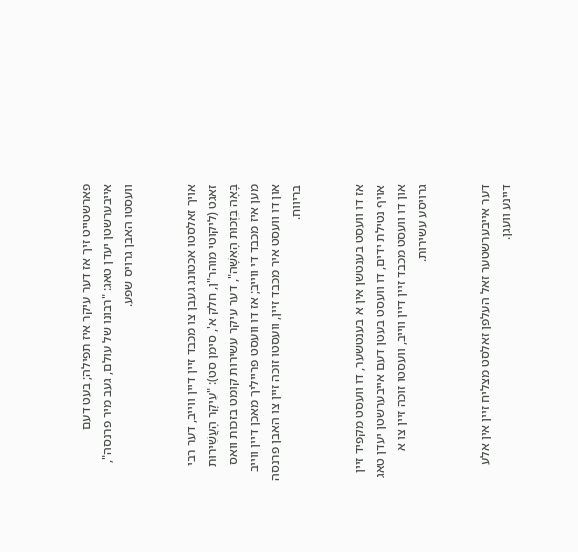פארשטייט זיך אז דער עיקר איז תפילה; בעט דעם אייבערשטן יעדן טאג: "רבונו של עולם, געב מיר פרנסה", וועסטו האבן גרויס שפע.


אויך זאלסטו אכטונג געבן צו מכבד זיין דיין ווייב, דער רבי זאגט (ליקוטי מוהר"ן, חלק א', סימן סט): "עִיקָר הָעֲשִׁירוּת בָּאָה בִּזְכוּת הָאִשָּׁה", דער עיקר עשירות קומט בזכות וואס מען איז מכבד די ווייב; אז דו וועסט פרייליך מאכן דיין ווייב און דו וועסט איר מכבד זיין, וועסטו זוכה זיין צו האבן פרנסה בריווח.


אז דו וועסט בענטשן אין א בענטשער, דו וועסט מקפיד זיין אויף נטילת ידים, דו וועסט בעטן דעם אייבערשטן יעדן טאג און דו וועסט מכבד זיין דיין ווייב, וועסטו זוכה זיין צו א גרויסע עשירות.


דער אייבערשטער זאל העלפן זאלסט מצליח זיין אין אלע דיינע וועגן.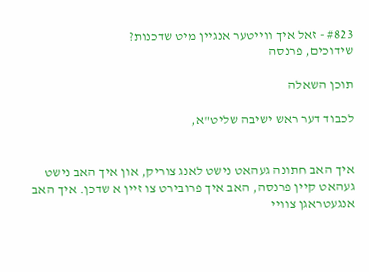#823 - זאל איך ווייטער אנגיין מיט שדכנות?
שידוכים, פרנסה

תוכן השאלה

לכבוד דער ראש ישיבה שליט"א,


איך האב חתונה געהאט נישט לאנג צוריק, און איך האב נישט געהאט קיין פרנסה, האב איך פרובירט צו זיין א שדכן. איך האב אנגעטראגן צוויי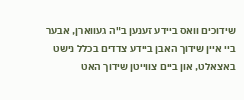שידוכים וואס ביידע זענען ב"ה געווארן, אבער ביי איין שידוך האבן ביידע צדדים בכלל נישט באצאלט, און ביים צווייטן שידוך האט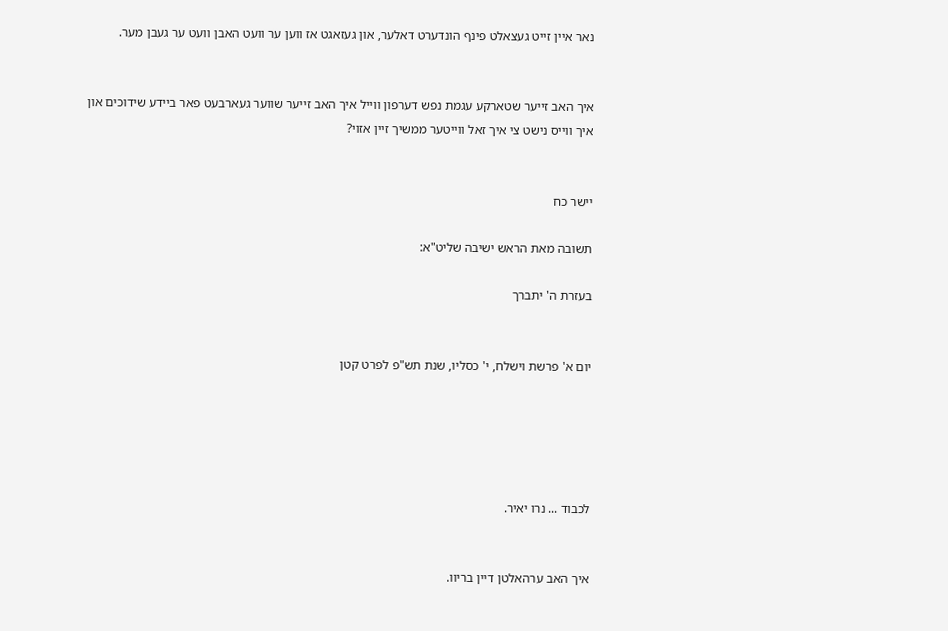נאר איין זייט געצאלט פינף הונדערט דאלער, און געזאגט אז ווען ער וועט האבן וועט ער געבן מער.


איך האב זייער שטארקע עגמת נפש דערפון ווייל איך האב זייער שווער געארבעט פאר ביידע שידוכים און איך ווייס נישט צי איך זאל ווייטער ממשיך זיין אזוי?


יישר כח

תשובה מאת הראש ישיבה שליט"א:

בעזרת ה' יתברך


יום א' פרשת וישלח, י' כסליו, שנת תש"פ לפרט קטן





לכבוד ... נרו יאיר.


איך האב ערהאלטן דיין בריוו.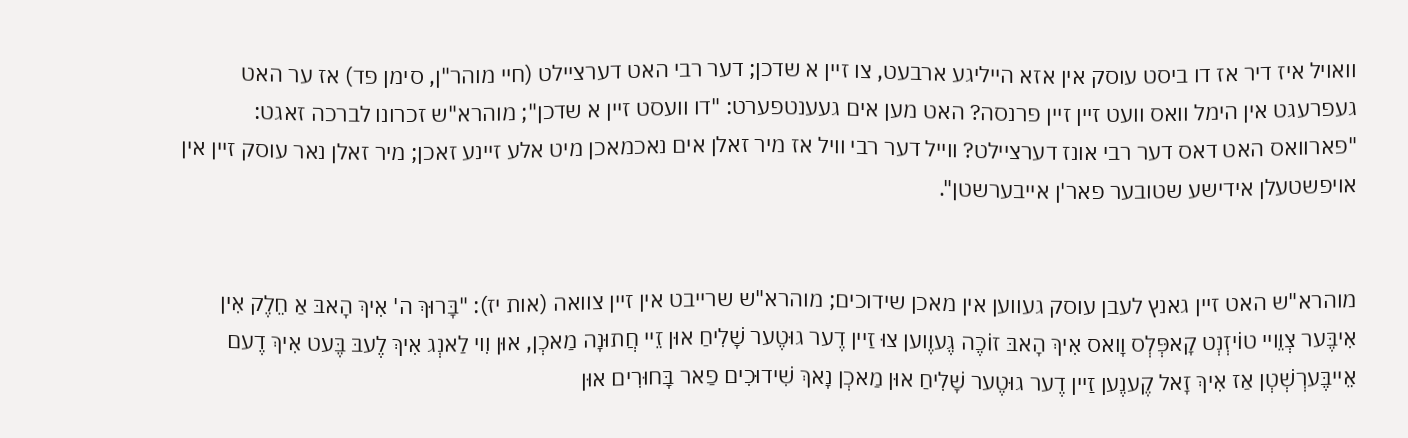וואויל איז דיר אז דו ביסט עוסק אין אזא הייליגע ארבעט, צו זיין א שדכן; דער רבי האט דערציילט (חיי מוהר"ן, סימן פד) אז ער האט געפרעגט אין הימל וואס וועט זיין זיין פרנסה? האט מען אים געענטפערט: "דו וועסט זיין א שדכן"; מוהרא"ש זכרונו לברכה זאגט: "פארוואס האט דאס דער רבי אונז דערציילט? ווייל דער רבי וויל אז מיר זאלן אים נאכמאכן מיט אלע זיינע זאכן; מיר זאלן נאר עוסק זיין אין אויפשטעלן אידישע שטובער פאר'ן אייבערשטן".


מוהרא"ש האט זיין גאנץ לעבן עוסק געווען אין מאכן שידוכים; מוהרא"ש שרייבט אין זיין צוואה (אות יז): "בָּרוּךְ ה' אִיךְ הָאבּ אַ חֵלֶק אִין אִיבֶּער צְוֵויי טוֹיזְנְט קָאפְּלְס וָואס אִיךְ הָאבּ זוֹכֶה גֶעוֶוען צוּ זַיין דֶער גוּטֶער שָׁלִיחַ אוּן זֵיי חֲתוּנָה מַאכְן, אוּן וִוי לַאנְג אִיךְ לֶעבּ בֶּעט אִיךְ דֶעם אֵייבֶּערְשְׁטְן אַז אִיךְ זָאל קֶענֶען זַיין דֶער גוּטֶער שָׁלִיחַ אוּן מַאכְן נָאךְ שִׁידוּכִים פַאר בָּחוּרִים אוּן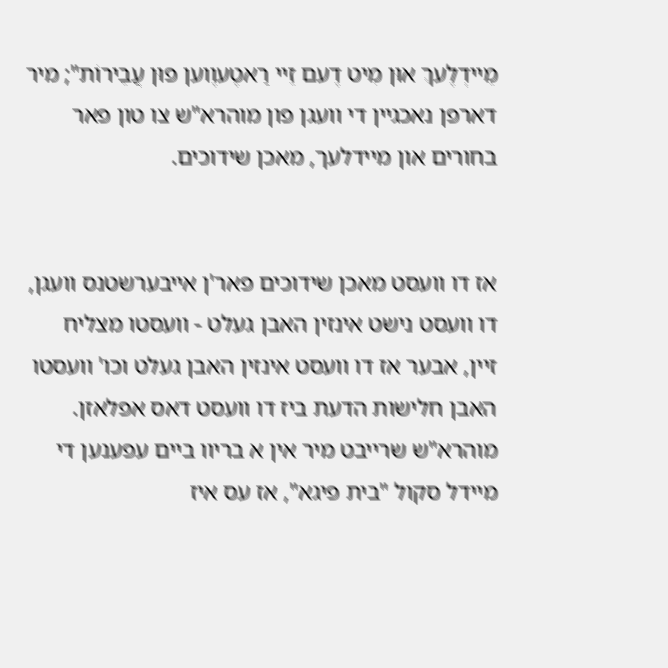מֵיידְלֶעךְ אוּן מִיט דֶעם זֵיי רַאטֶעוֶוען פוּן עֲבֵירוֹת"; מיר דארפן נאכגיין די וועגן פון מוהרא"ש צו טון פאר בחורים און מיידלעך, מאכן שידוכים.


אז דו וועסט מאכן שידוכים פאר'ן אייבערשטנס וועגן, דו וועסט נישט אינזין האבן געלט - וועסטו מצליח זיין, אבער אז דו וועסט אינזין האבן געלט וכו' וועסטו האבן חלישות הדעת ביז דו וועסט דאס אפלאזן. מוהרא"ש שרייבט מיר אין א בריוו ביים עפענען די מיידל סקול "בית פיגא", אז עס איז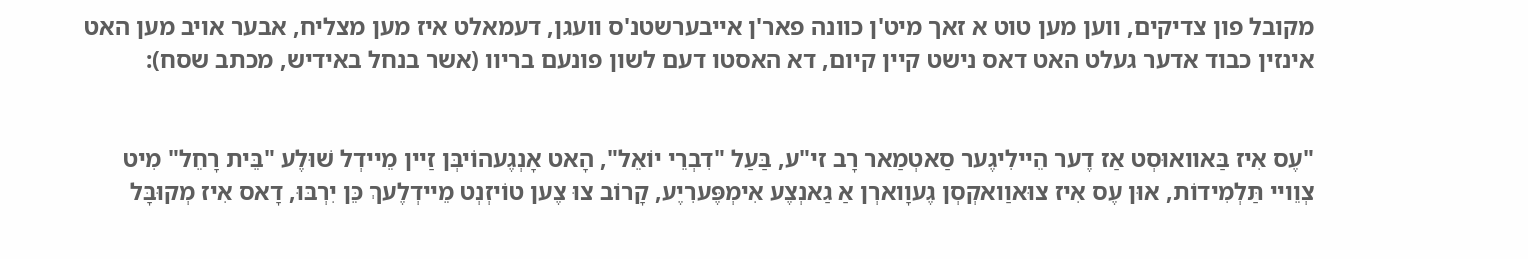מקובל פון צדיקים, ווען מען טוט א זאך מיט'ן כוונה פאר'ן אייבערשטנ'ס וועגן, דעמאלט איז מען מצליח, אבער אויב מען האט אינזין כבוד אדער געלט האט דאס נישט קיין קיום, דא האסטו דעם לשון פונעם בריוו (אשר בנחל באידיש, מכתב שסח):


"עֶס אִיז בַּאוואוּסְט אַז דֶער הֵיילִיגֶער סַאטְמַאר רָב זי"ע, בַּעַל "דִבְרֵי יוֹאֵל", הָאט אָנְגֶעהוֹיבְּן זַיין מֵיידְל שׁוּלֶע "בֵּית רָחֵל" מִיט צְוֵויי תַּלְמִידוֹת, אוּן עֶס אִיז צוּאוַואקְסְן גֶעוָוארְן אַ גַאנְצֶע אִימְפֶּערִיֶע, קָרוֹב צוּ צֶען טוֹיזְנְט מֵיידְלֶעךְ כֵּן יִרְבּוּ, דָאס אִיז מְקוּבָּל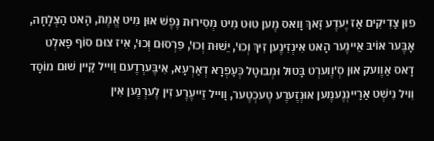פוּן צַדִיקִים אַז יֶעדֶע זַאךְ וָואס מֶען טוּט מִיט מְסִירוּת נֶפֶשׁ אוּן מִיט אֱמֶת, הָאט הַצְלָחָה, אָבֶּער אוֹיבּ אֵיינֶער הָאט אִינְזִינֶען זִיךְ וְכוּ', יֵשׁוּת וְכוּ', פִּרְסוּם וְכוּ', אִיז צוּם סוֹף פַאלְט דָאס אַוֶועק אוּן סְ'וֶוערְט בָּטוּל וּמְבוּטָל כְּעַפְרָא דְאַרְעָא, אִיבֶּערְדֶעם וַוייל קַיין שׁוּם מוֹסָד וִויל נִישְׁט אַרַיינְנֶעמֶען אוּנְזֶערֶע טֶעכְטֶער, וַוייל זֵייעֶרֶע זִין לֶערְנֶען אִין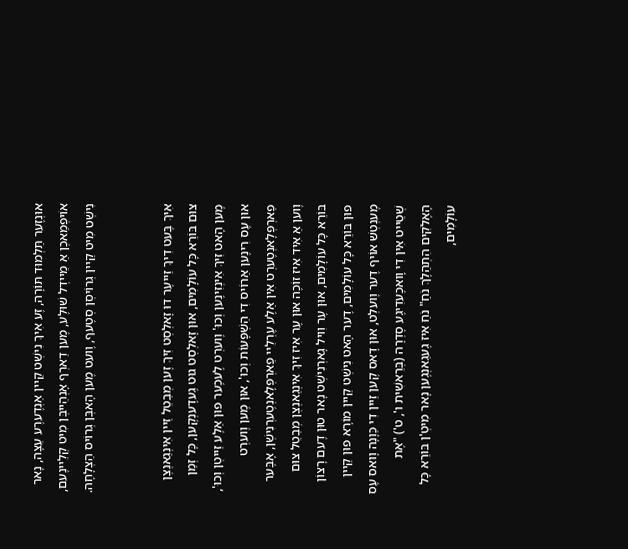אוּנְזֶער תַּלְמוּד תּוֹרָה, זֶע אִיךְ נִישְׁט קַיין אַנְדֶערֶע עֵצָה, נָאר אוֹיפְמַאכְן אַ מֵיידְל שׁוּלֶע, מֶען דַארְף אָנְהֵייבְּן מִיט קְלֵיינֶעם, נִישְׁט מִיט קַיין גְרוֹיסְן סְטֶעף, וֶועט מֶען הָאבְּן גְרוֹיס הַצְלָחָה.


אִיךְ בֶּעט דִיךְ זֵייעֶר דוּ זָאלְסְט זִיךְ זֶען מְבַטֵל זַיין אִינְגַאנְצְן צוּם בּוֹרֵא כָּל עוֹלָמִים, אוּן זָאלְסְט גוּט גֶעדֶענְקֶען, כָּל זְמַן מֶען הָאט זִיךְ אִינְזִינֶען וְכוּ' וֶוערְט לֶעכֶער פוּן אַלֶע זַייטְן וְכוּ', אוּן עֶס רִינֶען אַרוֹיס דִי הַשְׁפָּעוֹת וְכוּ', אוּן מֶען וֶוערְט פַארְפְּלָאנְטֶערְט אִין אַלֶע עֶרְלֵיי פַארְפְּלָאנְטֶערְנִישְׁן, אָבֶּער וֶוען אַ אִיד אִיז זוֹכֶה אוּן עֶר אִיז זִיךְ אִינְגַאנְצְן מְבַטֵל צוּם בּוֹרֵא כָּל עוֹלָמִים, אוּן עֶר וִויל גָארְנִישְׁט נָאר טוּן דֶעם רָצוֹן פוּן בּוֹרֵא כָּל עוֹלָמִים, דֶער הָאט נִישְׁט קַיין מוֹרָא פוּן קַיין מֶענְטְשׁ אוֹיף דֶער וֶועלְט, אוּן דָאס קֶען זַיין דִי כַּוָנָה וָואס עֶס שְׁטֵייט אִין דִי וָואכֶעדִיגֶע סֶדְרָה (בְּרֵאשִׁית ו', ט') "אֶת הָאֶלֹקִים הִתְהַלֶךְ נֹחַ" נֹחַ אִיז גֶעגַאנְגֶען נָאר מִיטְ'ן בּוֹרֵא כָּל עוֹלָמִים,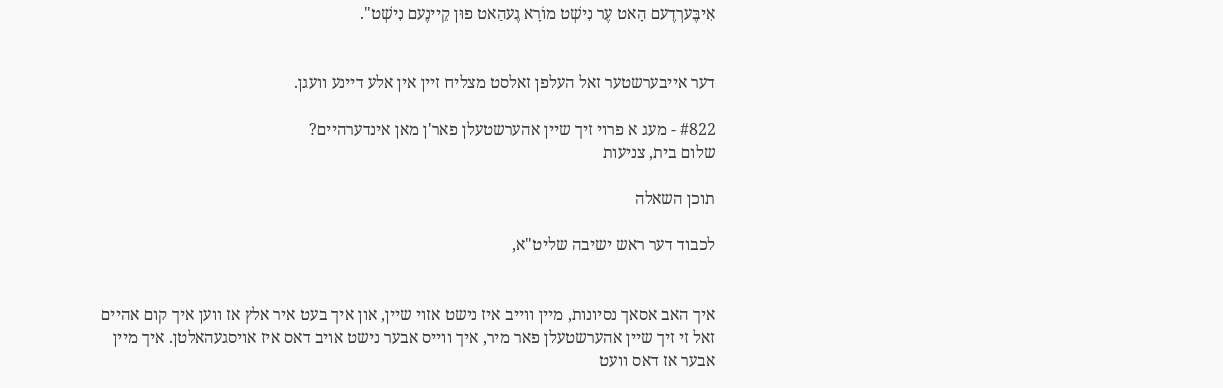אִיבֶּערְדֶעם הָאט עֶר נִישְׁט מוֹרָא גֶעהַאט פוּן קֵיינֶעם נִישְׁט".


דער אייבערשטער זאל העלפן זאלסט מצליח זיין אין אלע דיינע וועגן.

#822 - מעג א פרוי זיך שיין אהערשטעלן פאר'ן מאן אינדערהיים?
שלום בית, צניעות

תוכן השאלה

לכבוד דער ראש ישיבה שליט"א,


איך האב אסאך נסיונות, מיין ווייב איז נישט אזוי שיין, און איך בעט איר אלץ אז ווען איך קום אהיים זאל זי זיך שיין אהערשטעלן פאר מיר, איך ווייס אבער נישט אויב דאס איז אויסגעהאלטן. איך מיין אבער אז דאס וועט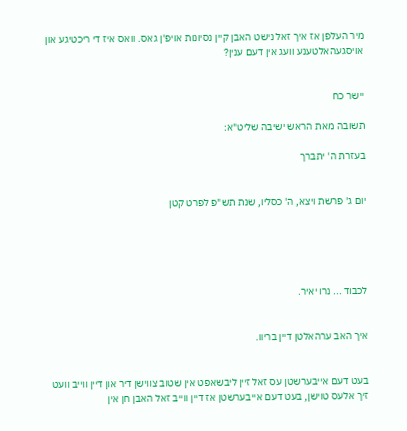מיר העלפן אז איך זאל נישט האבן קיין נסיונות אויפ'ן גאס. וואס איז די ריכטיגע און אויסגעהאלטענע וועג אין דעם ענין?


יישר כח

תשובה מאת הראש ישיבה שליט"א:

בעזרת ה' יתברך


יום ג' פרשת ויצא, ה' כסליו, שנת תש"פ לפרט קטן





לכבוד ... נרו יאיר.


איך האב ערהאלטן דיין בריוו.


בעט דעם אייבערשטן עס זאל זיין ליבשאפט אין שטוב צווישן דיר און דיין ווייב וועט זיך אלעס טוישן, בעט דעם אייבערשטן אז דיין ווייב זאל האבן חן אין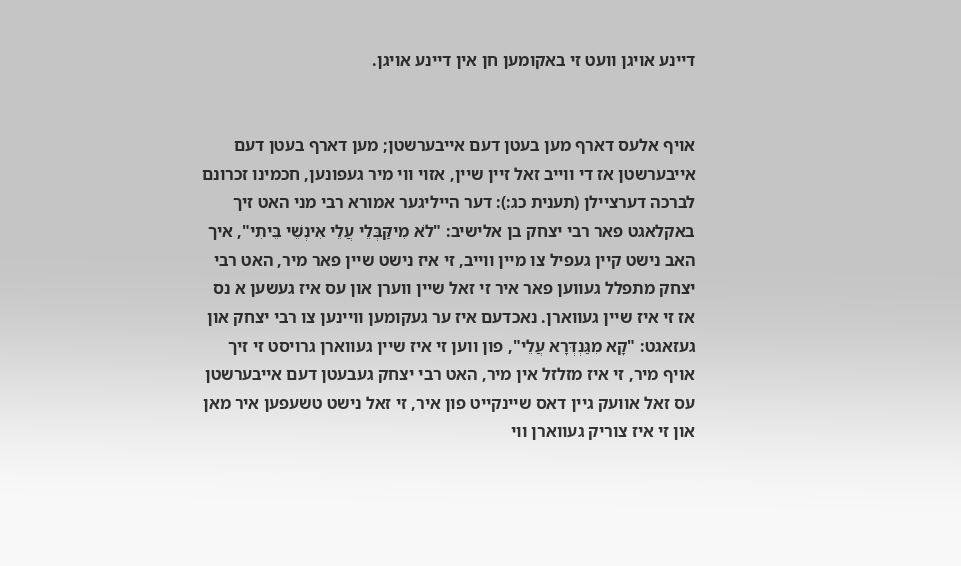דיינע אויגן וועט זי באקומען חן אין דיינע אויגן.


אויף אלעס דארף מען בעטן דעם אייבערשטן; מען דארף בעטן דעם אייבערשטן אז די ווייב זאל זיין שיין, אזוי ווי מיר געפונען, חכמינו זכרונם לברכה דערציילן (תענית כג:): דער הייליגער אמורא רבי מני האט זיך באקלאגט פאר רבי יצחק בן אלישיב: "לֹא מִיקַּבְּלֵי עֲלֵי אִינְשֵׁי בֵּיתִי", איך האב נישט קיין געפיל צו מיין ווייב, זי איז נישט שיין פאר מיר, האט רבי יצחק מתפלל געווען פאר איר זי זאל שיין ווערן און עס איז געשען א נס אז זי איז שיין געווארן. נאכדעם איז ער געקומען וויינען צו רבי יצחק און געזאגט: "קָא מִגַּנְדְּרָא עֲלֵי", פון ווען זי איז שיין געווארן גרויסט זי זיך אויף מיר, זי איז מזלזל אין מיר, האט רבי יצחק געבעטן דעם אייבערשטן עס זאל אוועק גיין דאס שיינקייט פון איר, זי זאל נישט טשעפען איר מאן און זי איז צוריק געווארן ווי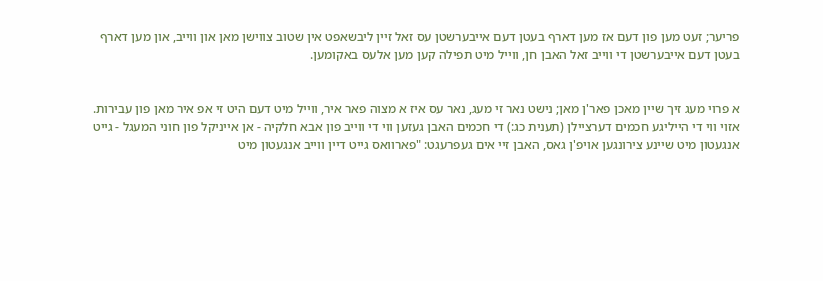פריער; זעט מען פון דעם אז מען דארף בעטן דעם אייבערשטן עס זאל זיין ליבשאפט אין שטוב צווישן מאן און ווייב, און מען דארף בעטן דעם אייבערשטן די ווייב זאל האבן חן, ווייל מיט תפילה קען מען אלעס באקומען.


א פרוי מעג זיך שיין מאכן פאר'ן מאן; נישט נאר זי מעג, נאר עס איז א מצוה פאר איר, ווייל מיט דעם היט זי אפ איר מאן פון עבירות. אזוי ווי די הייליגע חכמים דערציילן (תענית כג:) די חכמים האבן געזען ווי די ווייב פון אבא חלקיה - אן אייניקל פון חוני המעגל - גייט אנגעטון מיט שיינע צירונגען אויפ'ן גאס, האבן זיי אים געפרעגט: "פארוואס גייט דיין ווייב אנגעטון מיט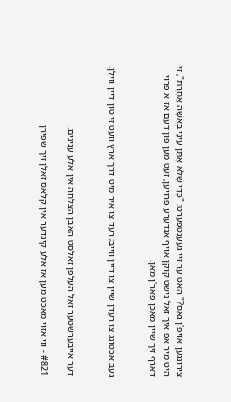צירונגען אויפ'ן גאס?" האט ער זיי געענטפערט: "כְּדֵי שֶׁלֹּא אֶתֵּן עֵינַי בְּאִשָּׁה אַחֶרֶת", זי היט מיר אפ איך זאל נישט קוקן אויף אנדערע פרויען, זעט מען פון דעם אז א פרוי דארף זיך שיין מאכן פאר'ן מאן.


געב אכטונג צו רעדן שיין צו דיין ווייב; רעד צו איר מיט דרך ארץ וועט זי טון דיין ווילן.


דער אייבערשטער זאל העלפן זאלסט האבן הצלחה אין אלע ענינים.

#821 - ווי אזוי מאכט מען אז אלע קינדער אין קלאס זאלן זיך שפירן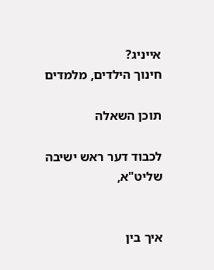אייניג?
חינוך הילדים, מלמדים

תוכן השאלה

לכבוד דער ראש ישיבה שליט"א,


איך בין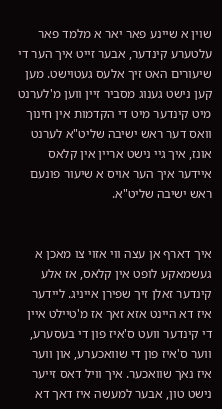שוין א שיינע פאר יאר א מלמד פאר עלטערע קינדער, אבער זייט איך הער די שיעורים האט זיך אלעס געטוישט. מען קען נישט גענוג מסביר זיין ווען מ'לערנט מיט קינדער מיט די הקדמות אין חינוך וואס דער ראש ישיבה שליט"א לערנט אונז, איך גיי נישט אריין אין קלאס איידער איך הער אויס א שיעור פונעם ראש ישיבה שליט"א.


איך דארף אן עצה ווי אזוי צו מאכן א געשמאקע לופט אין קלאס, אז אלע קינדער זאלן זיך שפירן אייניג. ליידער איז דא היינט אזא זאך אז מ'טיילט איין די קינדער וועט ס'איז פון די בעסערע, ווער ס'איז פון די שוואכערע, און ווער איז נאך שוואכער. איך וויל דאס זייער נישט טון, אבער למעשה איז דאך דא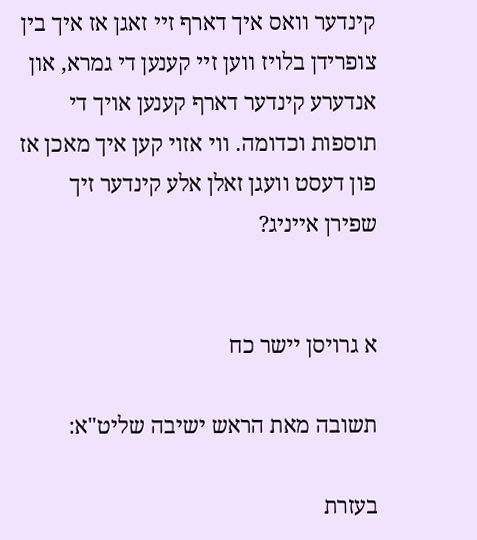קינדער וואס איך דארף זיי זאגן אז איך בין צופרידן בלויז ווען זיי קענען די גמרא, און אנדערע קינדער דארף קענען אויך די תוספות וכדומה. ווי אזוי קען איך מאכן אז פון דעסט וועגן זאלן אלע קינדער זיך שפירן אייניג?


א גרויסן יישר כח

תשובה מאת הראש ישיבה שליט"א:

בעזרת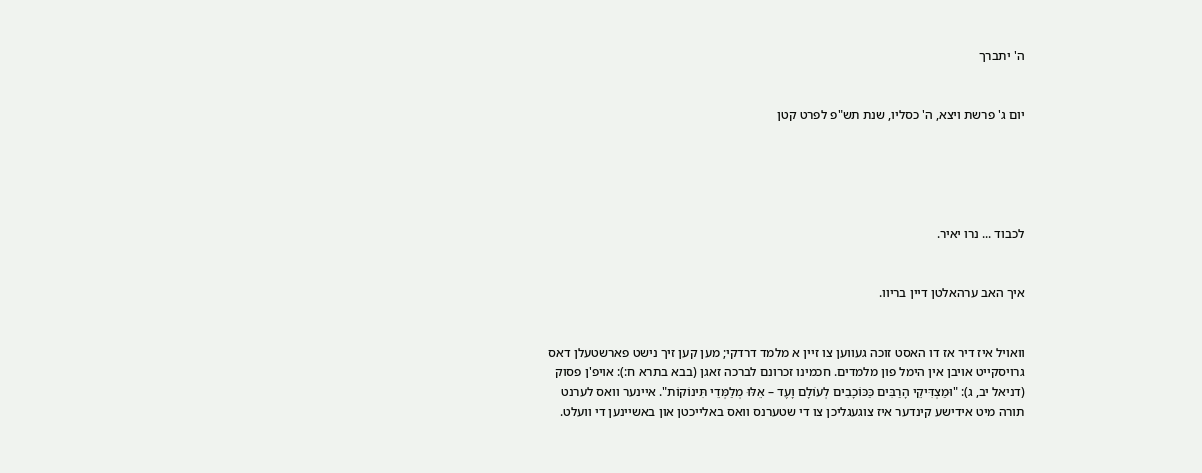ה' יתברך


יום ג' פרשת ויצא, ה' כסליו, שנת תש"פ לפרט קטן





לכבוד ... נרו יאיר.


איך האב ערהאלטן דיין בריוו.


וואויל איז דיר אז דו האסט זוכה געווען צו זיין א מלמד דרדקי; מען קען זיך נישט פארשטעלן דאס גרויסקייט אויבן אין הימל פון מלמדים. חכמינו זכרונם לברכה זאגן (בבא בתרא ח:): אויפ'ן פסוק (דניאל יב, ג): "וּמַצְדִּיקֵי הָרַבִּים כַּכּוֹכָבִים לְעוֹלָם וָעֶד – אֵלּוּ מְלַמְּדֵי תִּינוֹקוֹת". איינער וואס לערנט תורה מיט אידישע קינדער איז צוגעגליכן צו די שטערנס וואס באלייכטן און באשיינען די וועלט.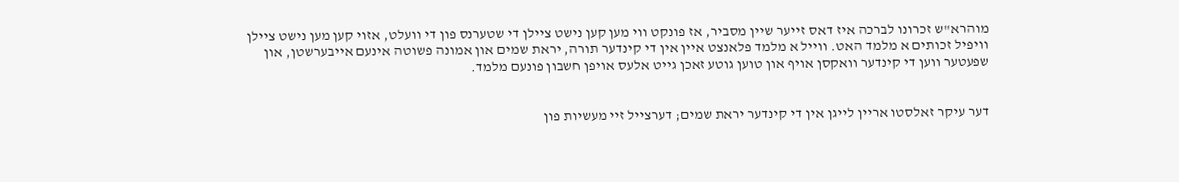מוהרא"ש זכרונו לברכה איז דאס זייער שיין מסביר, אז פונקט ווי מען קען נישט ציילן די שטערנס פון די וועלט, אזוי קען מען נישט ציילן וויפיל זכותים א מלמד האט. ווייל א מלמד פלאנצט איין אין די קינדער תורה, יראת שמים און אמונה פשוטה אינעם אייבערשטן, און שפעטער ווען די קינדער וואקסן אויף און טוען גוטע זאכן גייט אלעס אויפן חשבון פונעם מלמד.


דער עיקר זאלסטו אריין לייגן אין די קינדער יראת שמים; דערצייל זיי מעשיות פון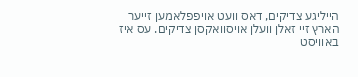הייליגע צדיקים, דאס וועט אויפפלאמען זייער הארץ זיי זאלן וועלן אויסוואקסן צדיקים. עס איז באוויסט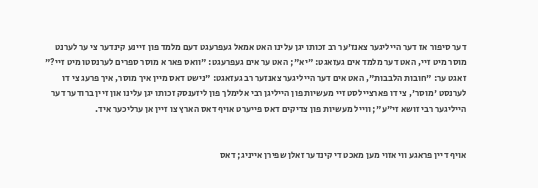דער סיפור אז דער הייליגער צאנז'ער רב זכותו יגן עלינו האט אמאל געפרעגט דעם מלמד פון זיינע קינדער צי ער לערנט מוסר מיט זיי, האט דער מלמד אים געזאגט: "יא"; האט ער אים געפרעגט: "וואס פאר א מוסר ספרים לערנסטו מיט זיי?" זאגט ער: "חובות הלבבות", האט אים דער הייליגער צאנזער רב געזאגט: "נישט דאס מיין איך מוסר, איך פרעג צי דו לערנסט 'מוסר', צי דו פארציילסט זיי מעשיות פון הייליגן רבי אלימלך פון ליזענסק זכותו יגן עלינו און זיין ברודער דער הייליגער רבי זושא זי"ע"; ווייל מעשיות פון צדיקים דאס פייערט אויף דאס הארץ צו זיין אן ערליכער איד.


אויף דיין פראגע ווי אזוי מען מאכט די קינדער זאלן שפירן אייניג; דאס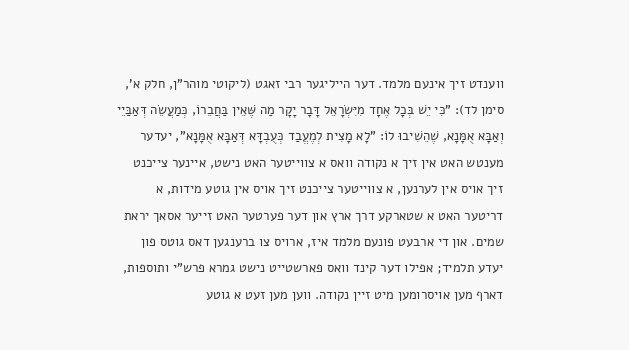ווענדט זיך אינעם מלמד. דער הייליגער רבי זאגט (ליקוטי מוהר"ן, חלק א', סימן לד): "כִּי יֵשׁ בְּכָל אֶחָד מִיִּשְׂרָאֵל דָּבָר יָקָר מַה שֶּׁאֵין בַּחֲבֵרוֹ, כְּמַעֲשֵׂה דְּאַבַּיֵי וְאַבָּא אֻמָּנָא, שֶׁהֵשִׁיבוּ לוֹ: "לָא מָצִית לְמֶעֱבַד כְּעֻבְדָּא דְּאַבָּא אֻמָּנָא", יעדער מענטש האט אין זיך א נקודה וואס א צווייטער האט נישט, איינער צייכנט זיך אויס אין לערנען, א צווייטער צייכנט זיך אויס אין גוטע מידות, א דריטער האט א שטארקע דרך ארץ און דער פערטער האט זייער אסאך יראת שמים. און די ארבעט פונעם מלמד איז, ארויס צו ברענגען דאס גוטס פון יעדע תלמיד; אפילו דער קינד וואס פארשטייט נישט גמרא פרש"י ותוספות, דארף מען אויסרומען מיט זיין נקודה. ווען מען זעט א גוטע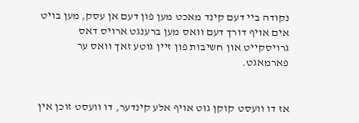נקודה ביי דעם קינד מאכט מען פון דעם אן עסק, מען בויט אים אויף דורך דעם וואס מען ברענגט ארויס דאס גרויסקייט און חשיבות פון זיין גוטע זאך וואס ער פארמאגט.


אז דו וועסט קוקן גוט אויף אלע קינדער, דו וועסט זוכן אין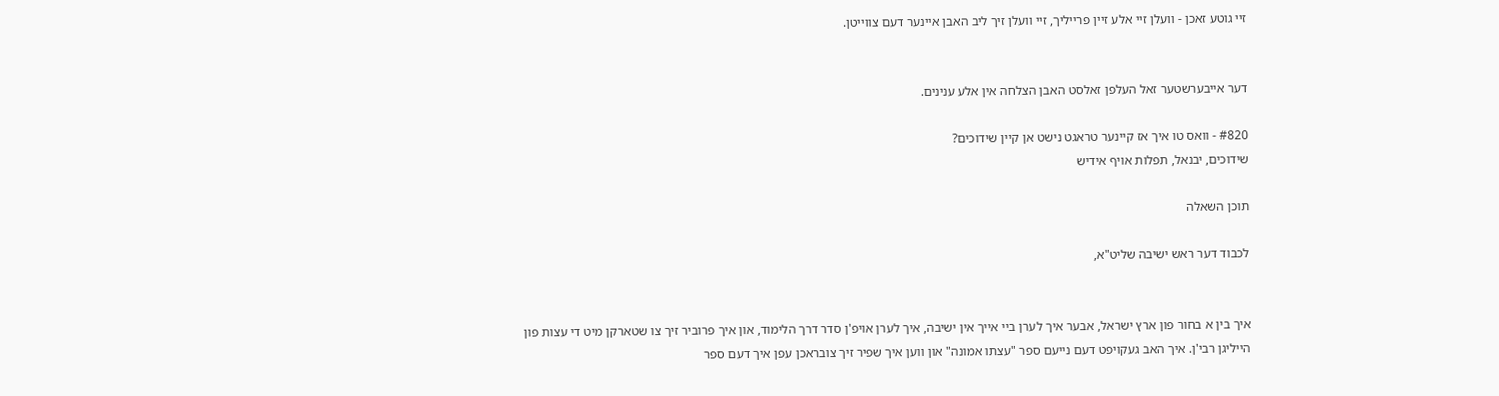זיי גוטע זאכן - וועלן זיי אלע זיין פרייליך, זיי וועלן זיך ליב האבן איינער דעם צווייטן.


דער אייבערשטער זאל העלפן זאלסט האבן הצלחה אין אלע ענינים.

#820 - וואס טו איך אז קיינער טראגט נישט אן קיין שידוכים?
שידוכים, יבנאל, תפלות אויף אידיש

תוכן השאלה

לכבוד דער ראש ישיבה שליט"א,


איך בין א בחור פון ארץ ישראל, אבער איך לערן ביי אייך אין ישיבה, איך לערן אויפ'ן סדר דרך הלימוד, און איך פרוביר זיך צו שטארקן מיט די עצות פון הייליגן רבי'ן. איך האב געקויפט דעם נייעם ספר "עצתו אמונה" און ווען איך שפיר זיך צובראכן עפן איך דעם ספר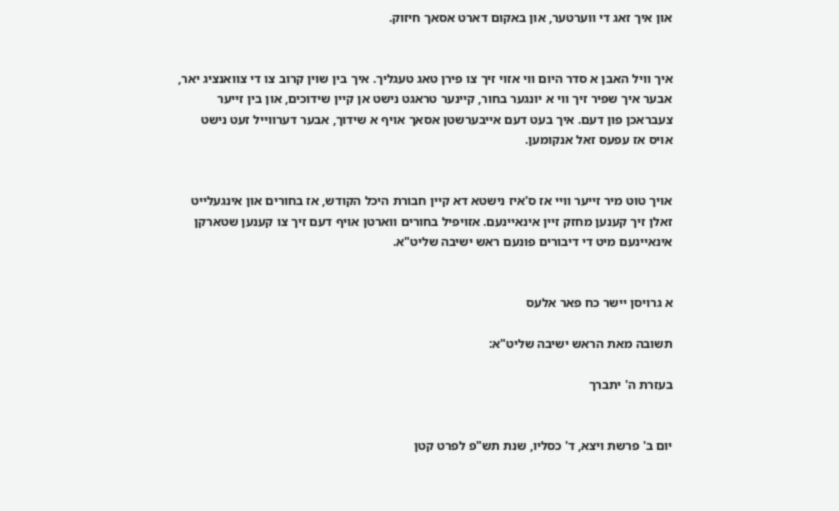און איך זאג די ווערטער, און באקום דארט אסאך חיזוק.


איך וויל האבן א סדר היום ווי אזוי זיך צו פירן טאג טעגליך. איך בין שוין קרוב צו די צוואנציג יאר, אבער איך שפיר זיך ווי א יונגער בחור, קיינער טראגט נישט אן קיין שידוכים, און בין זייער צעבראכן פון דעם. איך בעט דעם אייבערשטן אסאך אויף א שידוך, אבער דערווייל זעט נישט אויס אז עפעס זאל אנקומען.


אויך טוט מיר זייער וויי אז ס'איז נישטא דא קיין חבורת היכל הקודש, אז בחורים און אינגעלייט זאלן זיך קענען מחזק זיין אינאיינעם. אזויפיל בחורים ווארטן אויף דעם זיך צו קענען שטארקן אינאיינעם מיט די דיבורים פונעם ראש ישיבה שליט"א.


א גרויסן יישר כח פאר אלעס

תשובה מאת הראש ישיבה שליט"א:

בעזרת ה' יתברך


יום ב' פרשת ויצא, ד' כסליו, שנת תש"פ לפרט קטן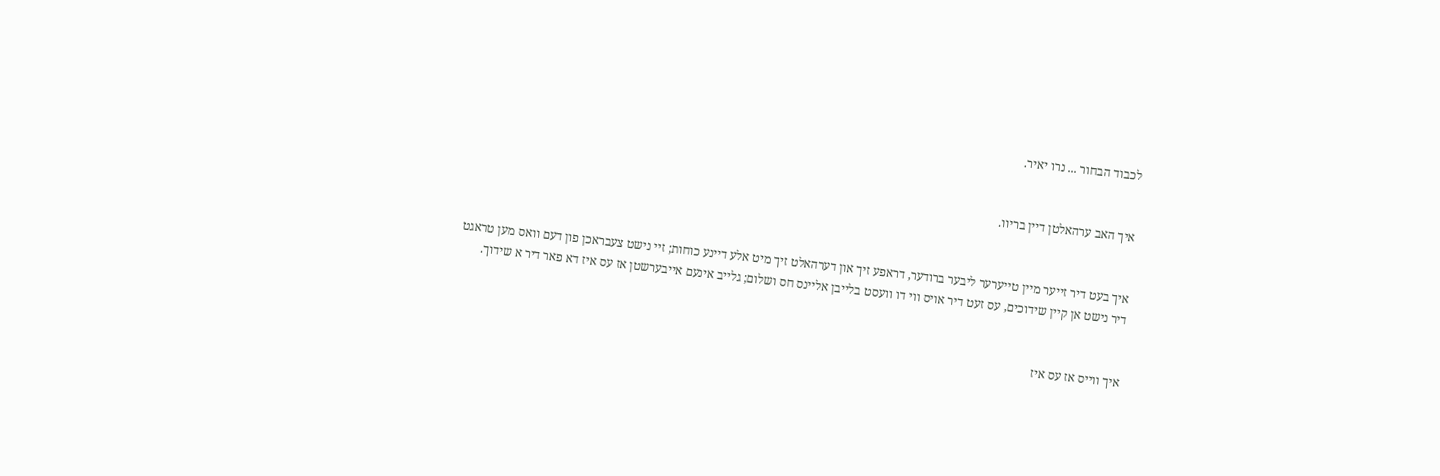לכבוד הבחור ... נרו יאיר.


איך האב ערהאלטן דיין בריוו.


איך בעט דיר זייער מיין טייערער ליבער ברודער, דראפע זיך און דערהאלט זיך מיט אלע דיינע כוחות; זיי נישט צעבראכן פון דעם וואס מען טראגט דיר נישט אן קיין שידוכים, עס זעט דיר אויס ווי דו וועסט בלייבן אליינס חס ושלום; גלייב אינעם אייבערשטן אז עס איז דא פאר דיר א שידוך.


איך ווייס אז עס איז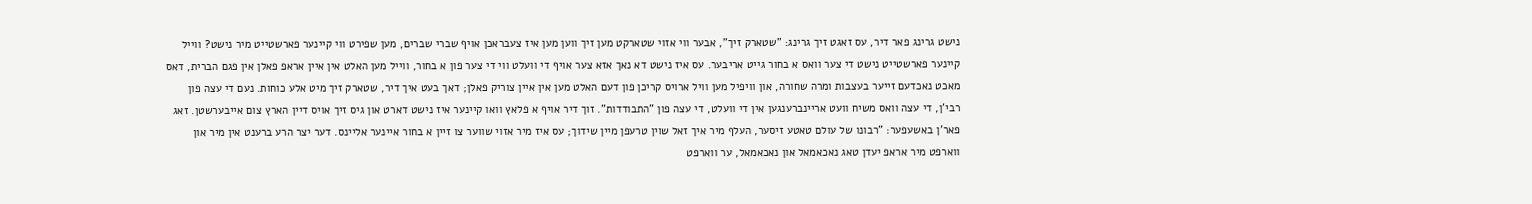נישט גרינג פאר דיר, עס זאגט זיך גרינג: "שטארק זיך", אבער ווי אזוי שטארקט מען זיך ווען מען איז צעבראכן אויף שברי שברים, מען שפירט ווי קיינער פארשטייט מיר נישט? ווייל קיינער פארשטייט נישט די צער וואס א בחור גייט אריבער. עס איז נישט דא נאך אזא צער אויף די וועלט ווי די צער פון א בחור, ווייל מען האלט אין איין אראפ פאלן אין פגם הברית, דאס מאכט נאכדעם זייער בעצבות ומרה שחורה, און וויפיל מען וויל ארויס קריכן פון דעם האלט מען אין איין צוריק פאלן; דאך בעט איך דיר, שטארק זיך מיט אלע כוחות. נעם די עצה פון רבי'ן, די עצה וואס משיח וועט אריינברענגען אין די וועלט, די עצה פון "התבודדות". זוך דיר אויף א פלאץ וואו קיינער איז נישט דארט און גיס זיך אויס דיין הארץ צום אייבערשטן. זאג פאר'ן באשעפער: "רבונו של עולם טאטע זיסער, העלף מיר איך זאל שוין טרעפן מיין שידוך; עס איז מיר אזוי שווער צו זיין א בחור איינער אליינס. דער יצר הרע ברענט אין מיר און ווארפט מיר אראפ יעדן טאג נאכאמאל און נאכאמאל, ער ווארפט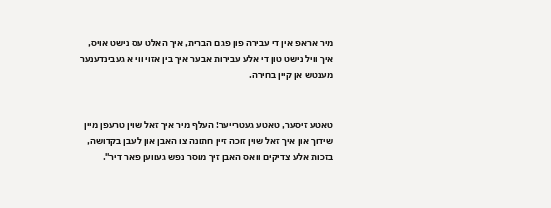מיר אראפ אין די עבירה פון פגם הברית, איך האלט עס נישט אויס, איך וויל נישט טון די אלע עבירות אבער איך בין אזוי ווי א געבינדענער מענטש אן קיין בחירה.


טאטע זיסער, טאטע געטרייער! העלף מיר איך זאל שוין טרעפן מיין שידוך און איך זאל שוין זוכה זיין חתונה צו האבן און לעבן בקדושה, בזכות אלע צדיקים וואס האבן זיך מוסר נפש געווען פאר דיר".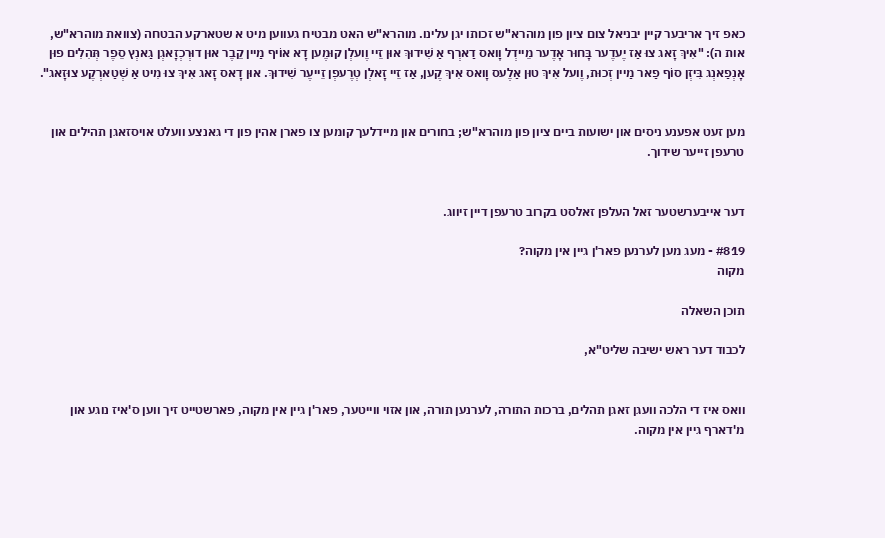כאפ זיך אריבער קיין יבניאל צום ציון פון מוהרא"ש זכותו יגן עלינו. מוהרא"ש האט מבטיח געווען מיט א שטארקע הבטחה (צוואת מוהרא"ש, אות ה): "אִיךְ זָאג צוּ אַז יֶעדֶער בָּחוּר אָדֶער מֵיידְל וָואס דַארְף אַ שִׁידוּךְ אוּן זֵיי וֶועלְן קוּמֶען דָא אוֹיף מַיין קֵבֶר אוּן דוּרְכְזָאגְן גַאנְץ סֵפֶר תְּהִלִים פוּן אָנְפַאנְג בִּיזְן סוֹף פַאר מַיין זְכוּת, וֶועל אִיךְ טוּן אַלֶעס וָואס אִיךְ קֶען, אַז זֵיי זָאלְן טְרֶעפְן זֵייעֶר שִׁידוּךְ. אוּן דָאס זָאג אִיךְ צוּ מִיט אַ שְׁטַארְקֶע צוּזָאג".


מען זעט אפענע ניסים און ישועות ביים ציון פון מוהרא"ש; בחורים און מיידלעך קומען צו פארן אהין פון די גאנצע וועלט אויסזאגן תהילים און טרעפן זייער שידוך.


דער אייבערשטער זאל העלפן זאלסט בקרוב טרעפן דיין זיווג.

#819 - מעג מען לערנען פאר'ן גיין אין מקוה?
מקוה

תוכן השאלה

לכבוד דער ראש ישיבה שליט"א,


וואס איז די הלכה וועגן זאגן תהלים, ברכות התורה, לערנען תורה, און אזוי ווייטער, פאר'ן גיין אין מקוה, פארשטייט זיך ווען ס'איז נוגע און מ'דארף גיין אין מקוה.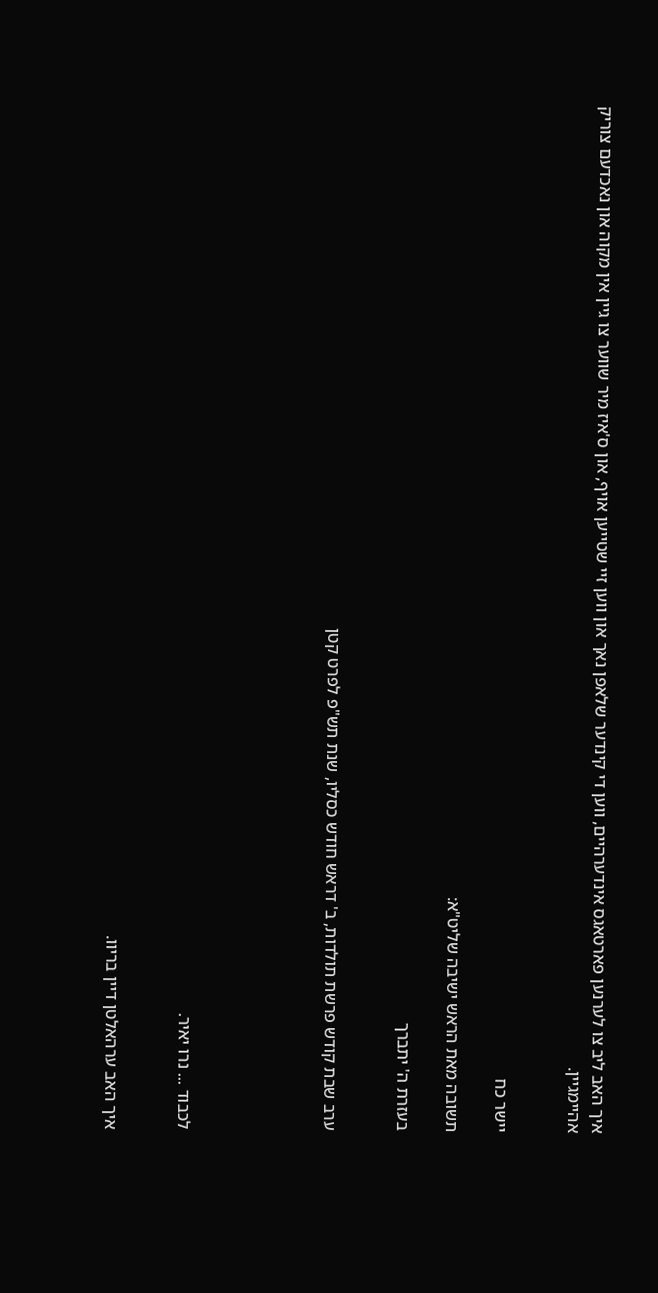איך האב ליב צו לערנען פארטאגס אינדערהיים, ווען די קינדער שלאפן נאך און ווען זיי שטייען אויף, און ס'איז מיר שווער צו גיין אין מקוה און נאכדעם צוריק אהיימגיין.


יישר כח

תשובה מאת הראש ישיבה שליט"א:

בעזרת ה' יתברך


ערב שבת קודש פרשת תולדות, ב' דראש חודש כסליו, שנת תש"פ לפרט קטן





לכבוד ... נרו יאיר.


איך האב ערהאלטן דיין בריוו.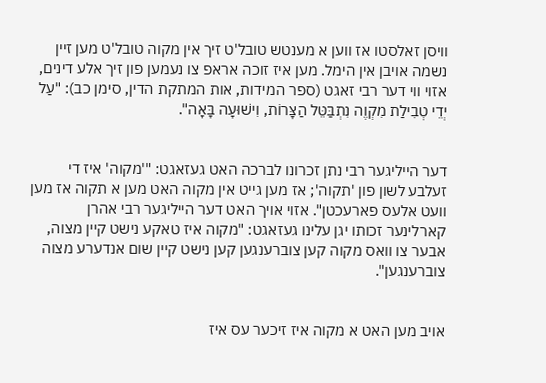וויסן זאלסטו אז ווען א מענטש טובל'ט זיך אין מקוה טובל'ט מען זיין נשמה אויבן אין הימל. מען איז זוכה אראפ צו נעמען פון זיך אלע דינים, אזוי ווי דער רבי זאגט (ספר המידות, אות המתקת הדין, סימן כב): "עַל יְדֵי טְבִילַת מִקְוֶה נִתְבַּטֵּל הַצָּרוֹת, וִישׁוּעָה בָּאָה".


דער הייליגער רבי נתן זכרונו לברכה האט געזאגט: "'מקוה' איז די זעלבע לשון פון 'תקוה'; אז מען גייט אין מקוה האט מען א תקוה אז מען וועט אלעס פארעכטן". אזוי אויך האט דער הייליגער רבי אהרן קארלינער זכותו יגן עלינו געזאגט: "מקוה איז טאקע נישט קיין מצוה, אבער צו וואס מקוה קען צוברענגען קען נישט קיין שום אנדערע מצוה צוברענגען".


אויב מען האט א מקוה איז זיכער עס איז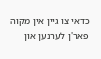כדאי צו גיין אין מקוה פאר'ן לערנען און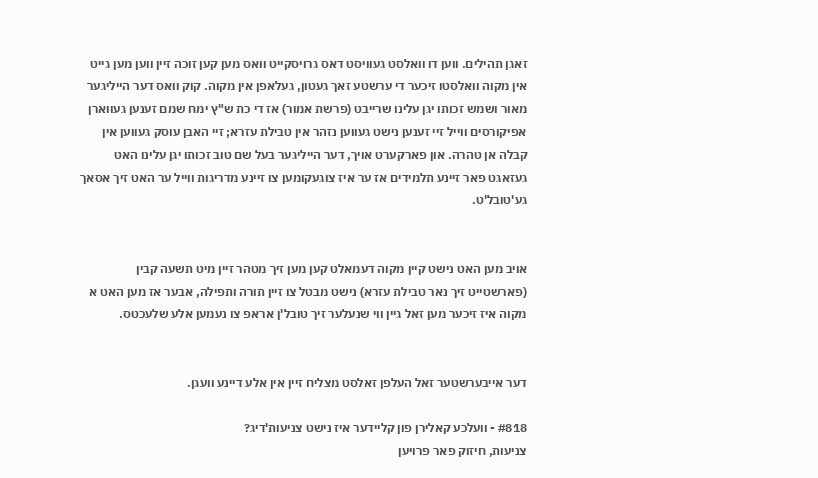זאגן תהילים. ווען דו וואלסט געוויסט דאס גרויסקייט וואס מען קען זוכה זיין ווען מען גייט אין מקוה וואלסטו זיכער די ערשטע זאך געטון, געלאפן אין מקוה. קוק וואס דער הייליגער מאור ושמש זכותו יגן עלינו שרייבט (פרשת אמור) אז די כת ש"ץ ימח שמם זענען געווארן אפיקורסים ווייל זיי זענען נישט געווען נזהר אין טבילת עזרא; זיי האבן עוסק געווען אין קבלה אן טהרה. און פארקערט אויך, דער הייליגער בעל שם טוב זכותו יגן עלינו האט געזאגט פאר זיינע תלמידים אז ער איז צוגעקומען צו זיינע מדריגות ווייל ער האט זיך אסאך גע'טובל'ט.


אויב מען האט נישט קיין מקוה דעמאלט קען מען זיך מטהר זיין מיט תשעה קבין (פארשטייט זיך נאר טבילת עזרא) נישט מבטל צו זיין תורה ותפילה, אבער אז מען האט א מקוה איז זיכער מען זאל גיין ווי שנעלער זיך טובל'ן אראפ צו נעמען אלע שלעכטס.


דער אייבערשטער זאל העלפן זאלסט מצליח זיין אין אלע דיינע וועגן.

#818 - וועלכע קאלירן פון קליידער איז נישט צניעות'דיג?
צניעות, חיזוק פאר פרויען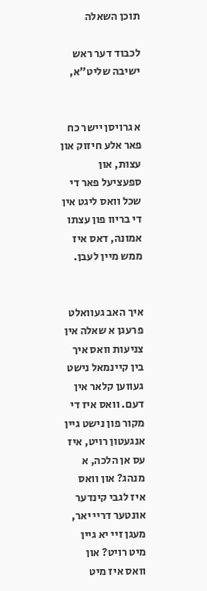תוכן השאלה

לכבוד דער ראש ישיבה שליט"א,


א גרויסן יישר כח פאר אלע חיזוק און עצות, און ספעציעל פאר די שכל וואס ליגט אין די בריוו פון עצתו אמונה, דאס איז ממש מיין לעבן.


איך האב געוואלט פרעגן א שאלה אין צניעות וואס איך בין קיינמאל נישט געווען קלאר אין דעם. וואס איז די מקור פון נישט גיין אנגעטון רויט, איז עס אן הלכה, א מנהג? און וואס איז לגבי קינדער אונטער דריי יאר, מעגן זיי יא גיין מיט רויט? און וואס איז מיט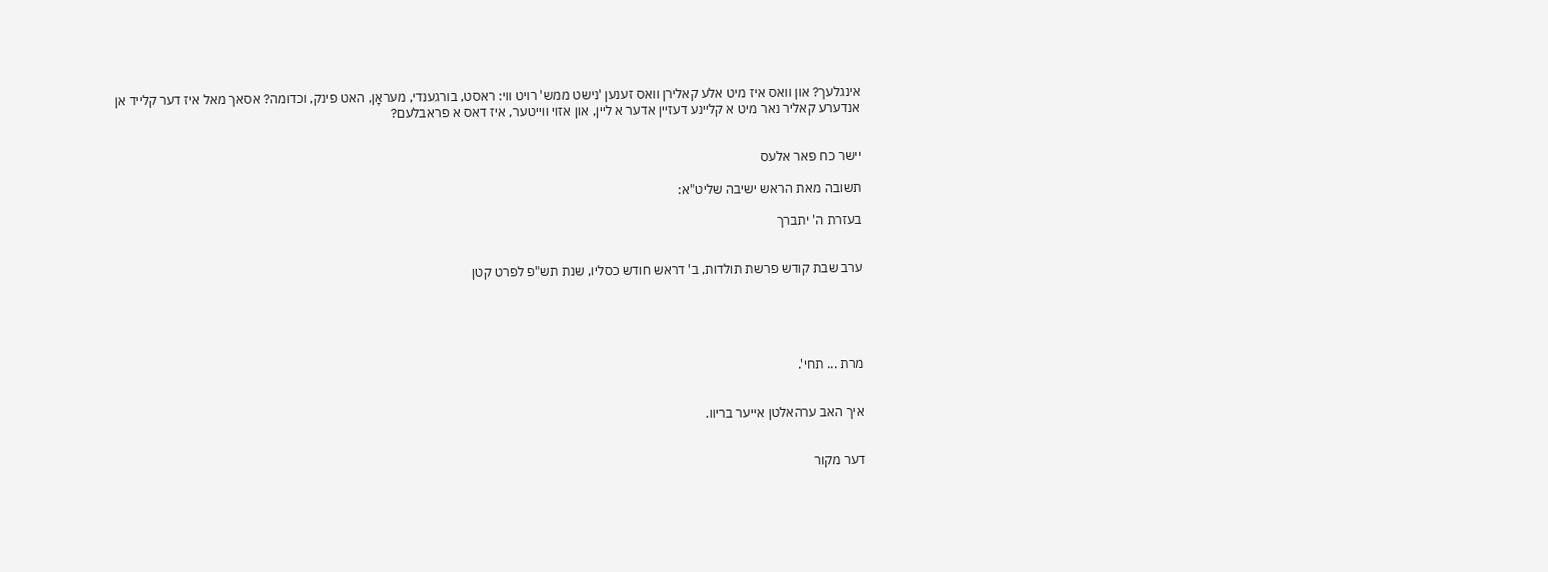אינגלעך? און וואס איז מיט אלע קאלירן וואס זענען 'נישט ממש' רויט ווי: ראסט, בורגענדי, מעראָן, האט פינק, וכדומה? אסאך מאל איז דער קלייד אן אנדערע קאליר נאר מיט א קליינע דעזיין אדער א ליין, און אזוי ווייטער, איז דאס א פראבלעם?


יישר כח פאר אלעס

תשובה מאת הראש ישיבה שליט"א:

בעזרת ה' יתברך


ערב שבת קודש פרשת תולדות, ב' דראש חודש כסליו, שנת תש"פ לפרט קטן





מרת ... תחי'.


איך האב ערהאלטן אייער בריוו.


דער מקור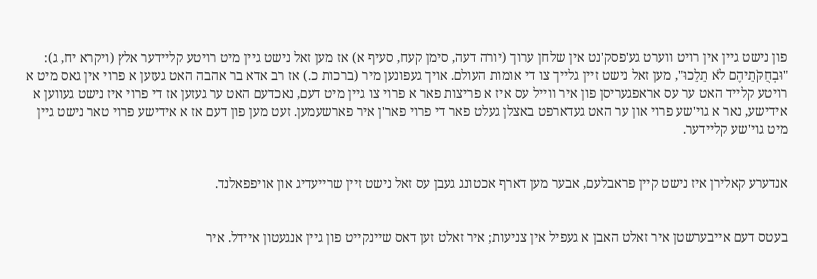פון נישט גיין אין רויט ווערט גע'פסק'נט אין שלחן ערוך (יורה דעה, סימן קעח, סעיף א) אז מען זאל נישט גיין מיט רויטע קליידער אלץ (ויקרא יח, ג): "וּבְחֻקֹּתֵיהֶם לֹא תֵלֵכוּ", מען זאל נישט זיין גלייך צו די אומות העולם. אויך געפונען מיר (ברכות כ.) אז רב אדא בר אהבה האט געזען א פרוי אין גאס מיט א רויטע קלייד האט ער עס אראפגעריסן פון איר ווייל עס איז א פריצות פאר א פרוי צו גיין מיט דעם, נאכדעם האט ער געזען אז די פרוי איז נישט געווען א אידישע, נאר א גוי'שע פרוי און ער האט געדארפט באצלן געלט פאר די פרוי פאר'ן איר פארשעמען. זעט מען פון דעם אז א אידישע פרוי טאר נישט גיין מיט גוי'שע קליידער.


אנדערע קאלירן איז נישט קיין פראבלעם, אבער מען דארף אכטונג געבן עס זאל נישט זיין שרייעדיג און אויפפאלנד.


בעטס דעם אייבערשטן איר זאלט האבן א געפיל אין צניעות; איר זאלט זען דאס שיינקייט פון גיין אנגעטון איידל. איר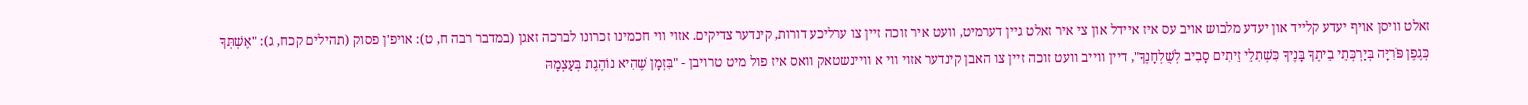זאלט וויסן אויף יעדע קלייד און יעדע מלבוש אויב עס איז איידל און צי איר זאלט גיין דערמיט, וועט איר זוכה זיין צו ערליכע דורות, קינדער צדיקים. אזוי ווי חכמינו זכרונו לברכה זאגן (במדבר רבה ח, ט): אויפ'ן פסוק (תהילים קכח, ג): "אֶשְׁתְּךָ כְּגֶפֶן פֹּרִיָּה בְּיַרְכְּתֵי בֵיתֶךָ בָּנֶיךָ כִּשְׁתִלֵי זֵיתִים סָבִיב לְשֻׁלְחָנֶךָ", דיין ווייב וועט זוכה זיין צו האבן קינדער אזוי ווי א וויינשטאק וואס איז פול מיט טרויבן - "בִּזְמָן שֶׁהִיא נוֹהֶגֶת בְּעַצְמָהּ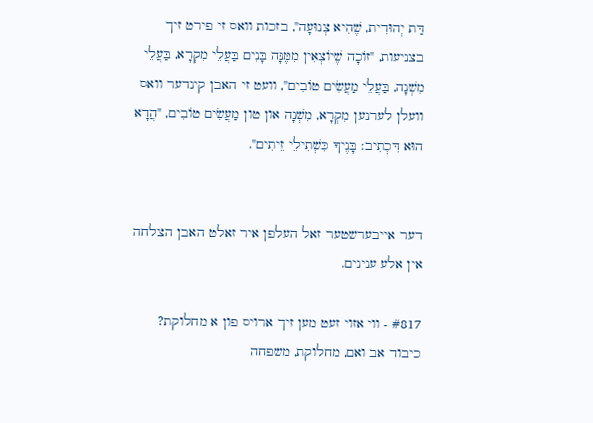דַּת יְהוּדִית, שֶׁהִיא צְנוּעָה", בזכות וואס זי פירט זיך בצניעות, "זוֹכָה שֶׁיוֹצְאִין מִמֶּנָּה בָּנִים בַּעֲלֵי מִקְרָא, בַּעֲלֵי מִשְׁנָה, בַּעֲלֵי מַעֲשִׂים טוֹבִים", וועט זי האבן קינדער וואס וועלן לערנען מִקְרָא, מִשְׁנָה און טון מַעֲשִׂים טוֹבִים, "הֲדָא הוּא דִּכְתִיב: בָּנֶיךָ כִּשְׁתִילֵי זֵיתִים".


דער אייבערשטער זאל העלפן איר זאלט האבן הצלחה אין אלע ענינים.

#817 - ווי אזוי זעט מען זיך ארויס פון א מחלוקת?
כיבוד אב ואם, מחלוקת, משפחה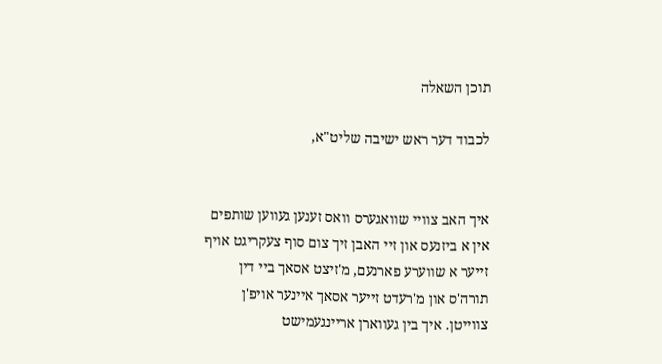תוכן השאלה

לכבוד דער ראש ישיבה שליט"א,


איך האב צוויי שוואגערס וואס זענען געווען שותפים אין א ביזנעס און זיי האבן זיך צום סוף צעקריגט אויף זייער א שווערע פארנעם, מ'זיצט אסאך ביי דין תורה'ס און מ'רעדט זייער אסאך איינער אויפ'ן צווייטן. איך בין געווארן אריינגעמישט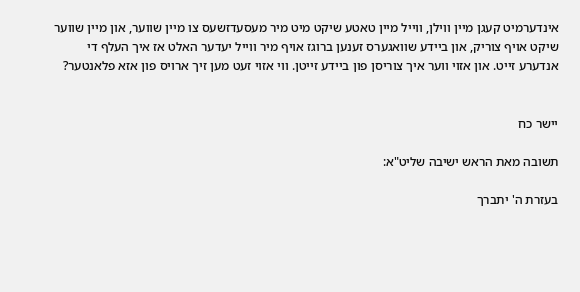אינדערמיט קעגן מיין ווילן, ווייל מיין טאטע שיקט מיט מיר מעסעדזשעס צו מיין שווער, און מיין שווער שיקט אויף צוריק, און ביידע שוואגערס זענען ברוגז אויף מיר ווייל יעדער האלט אז איך העלף די אנדערע זייט. און אזוי ווער איך צוריסן פון ביידע זייטן. ווי אזוי זעט מען זיך ארויס פון אזא פלאנטער?


יישר כח

תשובה מאת הראש ישיבה שליט"א:

בעזרת ה' יתברך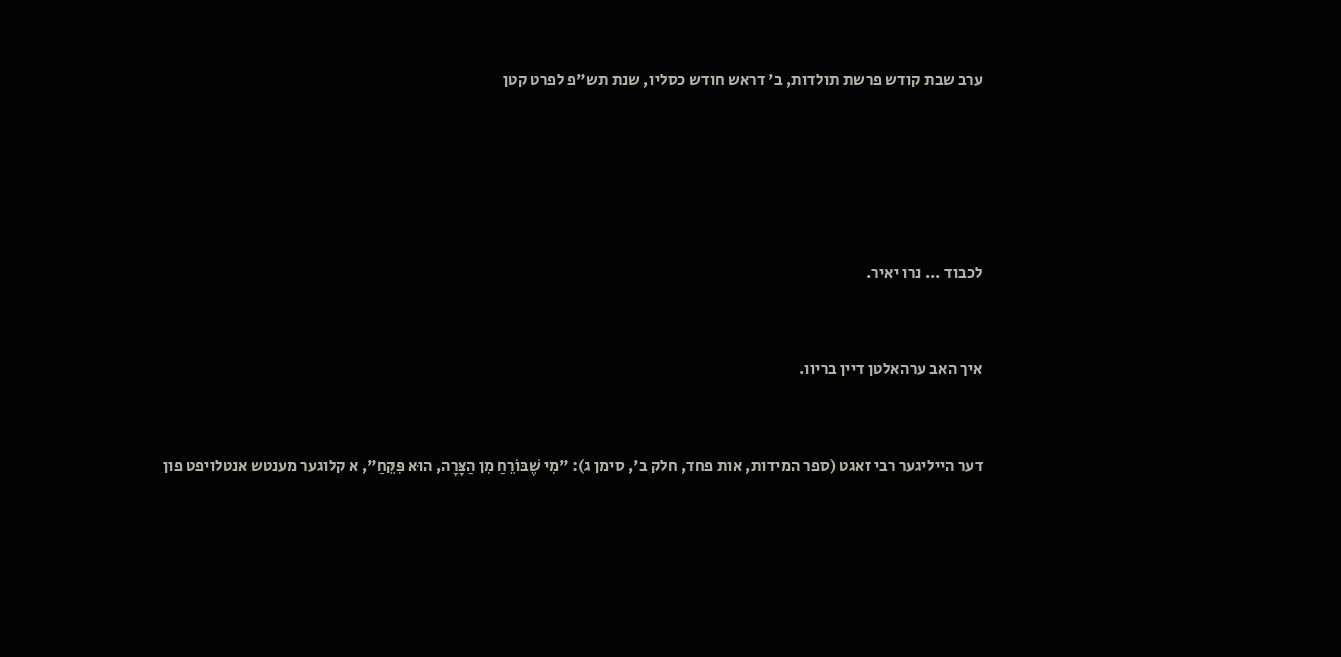ערב שבת קודש פרשת תולדות, ב' דראש חודש כסליו, שנת תש"פ לפרט קטן





לכבוד ... נרו יאיר.


איך האב ערהאלטן דיין בריוו.


דער הייליגער רבי זאגט (ספר המידות, אות פחד, חלק ב', סימן ג): "מִי שֶׁבּוֹרֵחַ מִן הַצָּרָה, הוּא פִּקֵּחַ", א קלוגער מענטש אנטלויפט פון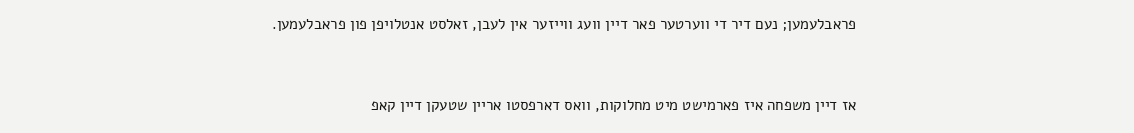פראבלעמען; נעם דיר די ווערטער פאר דיין וועג ווייזער אין לעבן, זאלסט אנטלויפן פון פראבלעמען.


אז דיין משפחה איז פארמישט מיט מחלוקות, וואס דארפסטו אריין שטעקן דיין קאפ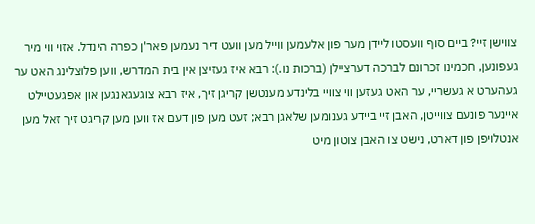צווישן זיי? ביים סוף וועסטו ליידן מער פון אלעמען ווייל מען וועט דיר נעמען פאר'ן כפרה הינדל. אזוי ווי מיר געפונען, חכמינו זכרונם לברכה דערציילן (ברכות נו.): רבא איז געזיצן אין בית המדרש, ווען פלוצלינג האט ער געהערט א געשריי, ער האט געזען ווי צוויי בלינדע מענטשן קריגן זיך, איז רבא צוגעגאנגען און אפגעטיילט איינער פונעם צווייטן, האבן זיי ביידע גענומען שלאגן רבא; זעט מען פון דעם אז ווען מען קריגט זיך זאל מען אנטלויפן פון דארט, נישט צו האבן צוטון מיט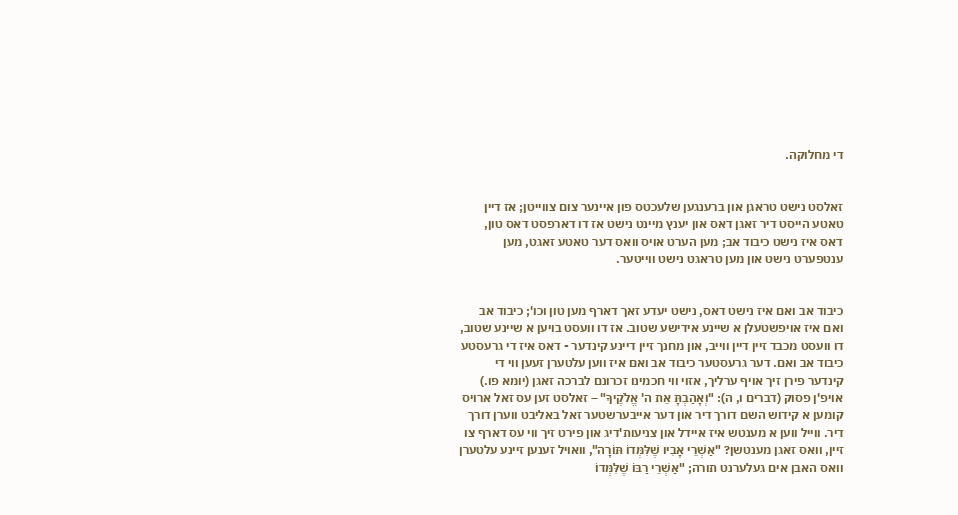די מחלוקה.


זאלסט נישט טראגן און ברענגען שלעכטס פון איינער צום צווייטן; אז דיין טאטע הייסט דיר זאגן דאס און יענץ מיינט נישט אז דו דארפסט דאס טון, דאס איז נישט כיבוד אב; מען הערט אויס וואס דער טאטע זאגט, מען ענטפערט נישט און מען טראגט נישט ווייטער.


כיבוד אב ואם איז נישט דאס, נישט יעדע זאך דארף מען טון וכו'; כיבוד אב ואם איז אויפשטעלן א שיינע אידישע שטוב. אז דו וועסט בויען א שיינע שטוב, דו וועסט מכבד זיין דיין ווייב, און מחנך זיין דיינע קינדער - דאס איז די גרעסטע כיבוד אב ואם. דער גרעסטער כיבוד אב ואם איז ווען עלטערן זעען ווי די קינדער פירן זיך אויף ערליך, אזוי ווי חכמינו זכרונם לברכה זאגן (יומא פו.) אויפ'ן פסוק (דברים ו, ה): "וְאָהַבְתָּ אֵת ה' אֱלֹקֶיךָ" – זאלסט זען עס זאל ארויס קומען א קידוש השם דורך דיר און דער אייבערשטער זאל באליבט ווערן דורך דיר. ווייל ווען א מענטש איז איידל און צניעות'דיג און פירט זיך ווי עס דארף צו זיין, וואס זאגן מענטשן? "אַשְׁרֵי אָבִיו שֶׁלִּמְּדוֹ תּוֹרָה", וואויל זענען זיינע עלטערן וואס האבן אים געלערנט תורה; "אַשְׁרֵי רַבּוֹ שֶׁלִּמְּדוֹ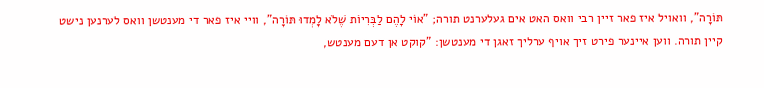תּוֹרָה", וואויל איז פאר זיין רבי וואס האט אים געלערנט תורה; "אוֹי לָהֶם לַבְּרִיוֹת שֶׁלֹא לָמְדוּ תּוֹרָה", וויי איז פאר די מענטשן וואס לערנען נישט קיין תורה. ווען איינער פירט זיך אויף ערליך זאגן די מענטשן: "קוקט אן דעם מענטש,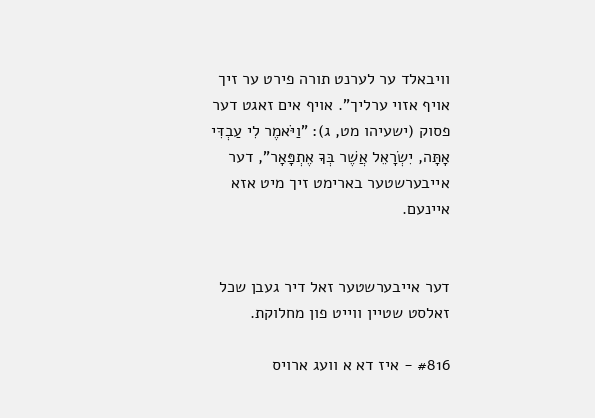וויבאלד ער לערנט תורה פירט ער זיך אויף אזוי ערליך". אויף אים זאגט דער פסוק (ישעיהו מט, ג): "וַיֹּאמֶר לִי עַבְדִּי אָתָּה, יִשְׂרָאֵל אֲשֶׁר בְּךָ אֶתְפָּאָר", דער אייבערשטער בארימט זיך מיט אזא איינעם.


דער אייבערשטער זאל דיר געבן שכל זאלסט שטיין ווייט פון מחלוקת.

#816 - איז דא א וועג ארויס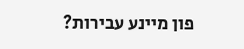פון מיינע עבירות?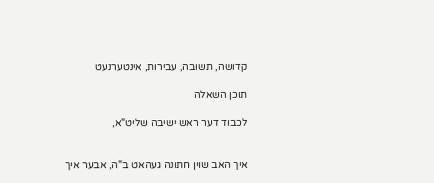קדושה, תשובה, עבירות, אינטערנעט

תוכן השאלה

לכבוד דער ראש ישיבה שליט"א,


איך האב שוין חתונה געהאט ב"ה, אבער איך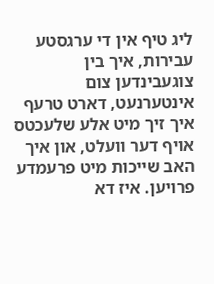ליג טיף אין די ערגסטע עבירות, איך בין צוגעבינדען צום אינטערנעט, דארט טרעף איך זיך מיט אלע שלעכטס אויף דער וועלט, און איך האב שייכות מיט פרעמדע פרויען. איז דא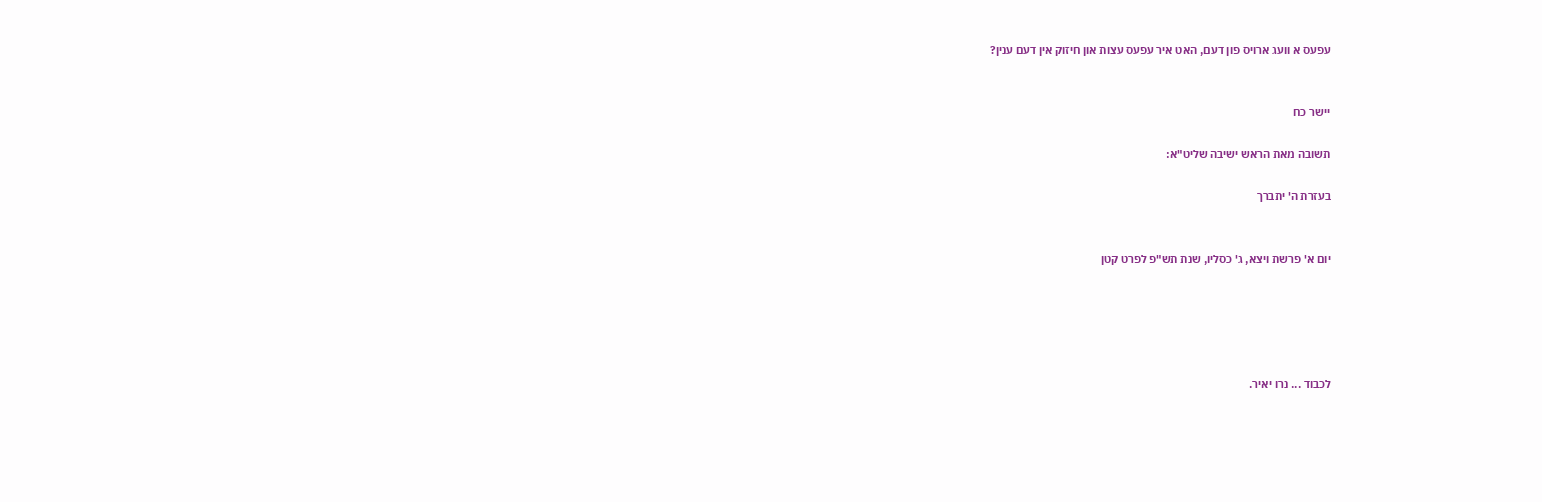עפעס א וועג ארויס פון דעם, האט איר עפעס עצות און חיזוק אין דעם ענין?


יישר כח

תשובה מאת הראש ישיבה שליט"א:

בעזרת ה' יתברך


יום א' פרשת ויצא, ג' כסליו, שנת תש"פ לפרט קטן





לכבוד ... נרו יאיר.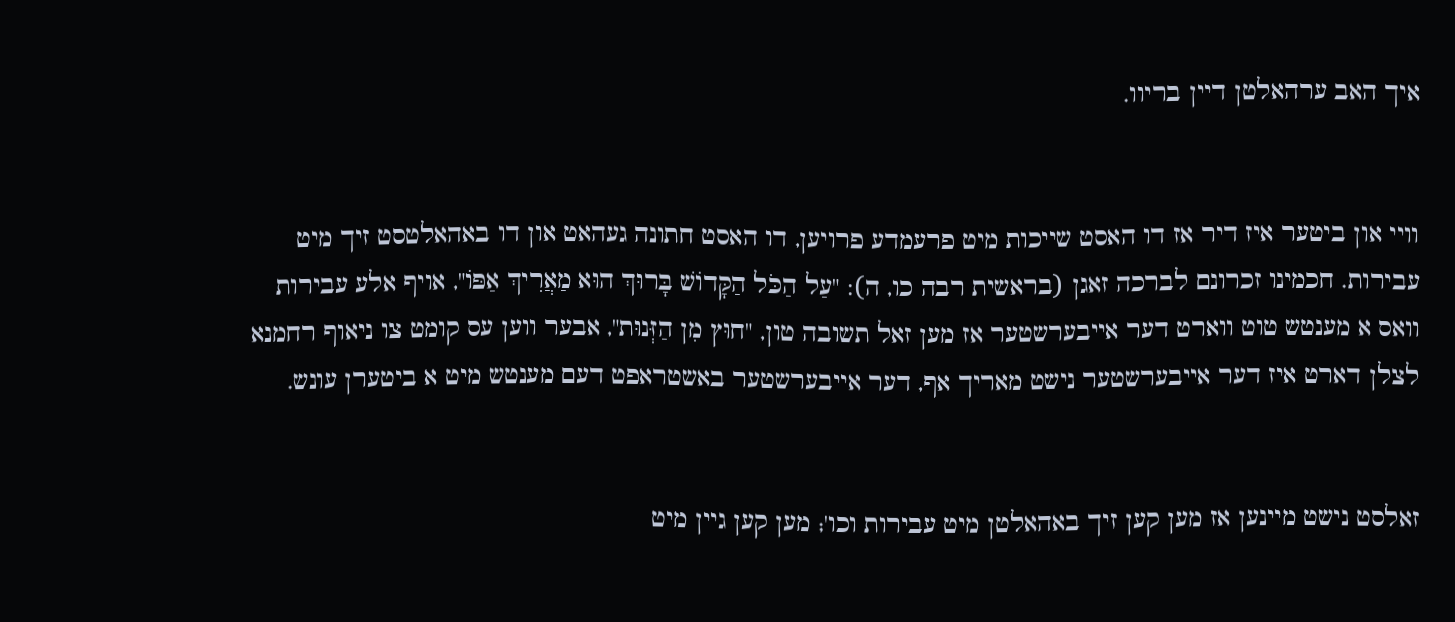איך האב ערהאלטן דיין בריוו.


וויי און ביטער איז דיר אז דו האסט שייכות מיט פרעמדע פרויען, דו האסט חתונה געהאט און דו באהאלטסט זיך מיט עבירות. חכמינו זכרונם לברכה זאגן (בראשית רבה כו, ה): "עַל הַכֹּל הַקָּדוֹשׁ בָּרוּךְ הוּא מַאֲרִיךְ אַפּוֹ", אויף אלע עבירות וואס א מענטש טוט ווארט דער אייבערשטער אז מען זאל תשובה טון, "חוּץ מִן הַזְּנוּת", אבער ווען עס קומט צו ניאוף רחמנא לצלן דארט איז דער אייבערשטער נישט מאריך אף, דער אייבערשטער באשטראפט דעם מענטש מיט א ביטערן עונש.


זאלסט נישט מיינען אז מען קען זיך באהאלטן מיט עבירות וכו'; מען קען גיין מיט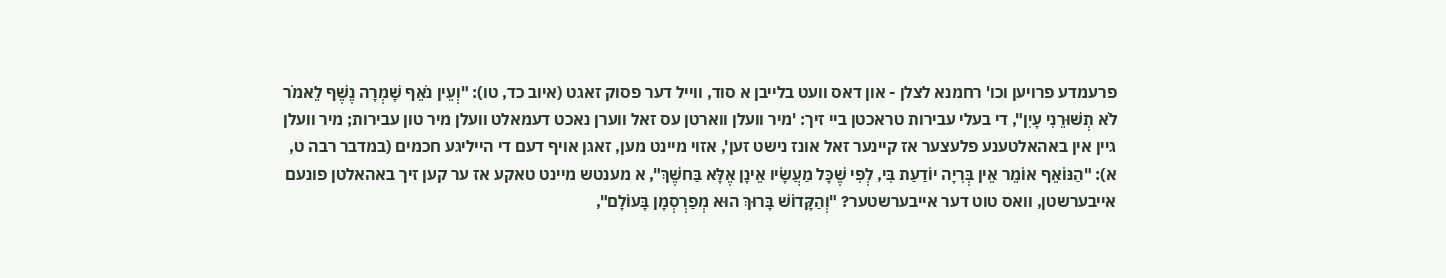פרעמדע פרויען וכו' רחמנא לצלן - און דאס וועט בלייבן א סוד, ווייל דער פסוק זאגט (איוב כד, טו): "וְעֵין נֹאֵף שָׁמְרָה נֶשֶׁף לֵאמֹר לֹא תְשׁוּרֵנִי עָיִן", די בעלי עבירות טראכטן ביי זיך: 'מיר וועלן ווארטן עס זאל ווערן נאכט דעמאלט וועלן מיר טון עבירות; מיר וועלן גיין אין באהאלטענע פלעצער אז קיינער זאל אונז נישט זען', אזוי מיינט מען, זאגן אויף דעם די הייליגע חכמים (במדבר רבה ט, א): "הַנּוֹאֵף אוֹמֵר אֵין בְּרִיָה יוֹדַעַת בִּי, לְפִי שֶׁכָּל מַעֲשָׂיו אֵינָן אֶלָּא בַּחשֶׁךְ", א מענטש מיינט טאקע אז ער קען זיך באהאלטן פונעם אייבערשטן, וואס טוט דער אייבערשטער? "וְהַקָּדוֹשׁ בָּרוּךְ הוּא מְפַרְסְמָן בָּעוֹלָם",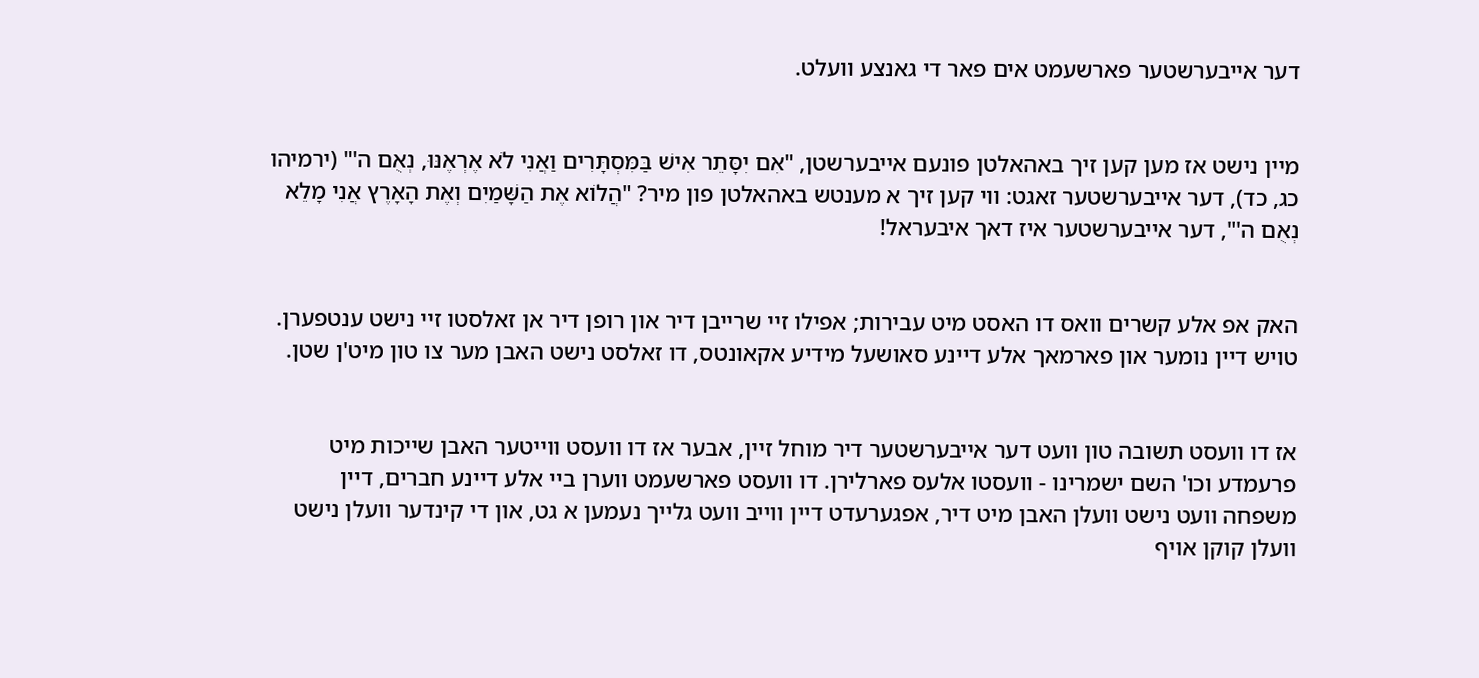דער אייבערשטער פארשעמט אים פאר די גאנצע וועלט.


מיין נישט אז מען קען זיך באהאלטן פונעם אייבערשטן, "אִם יִסָּתֵר אִישׁ בַּמִּסְתָּרִים וַאֲנִי לֹא אֶרְאֶנּוּ, נְאֻם ה'" (ירמיהו כג, כד), דער אייבערשטער זאגט: ווי קען זיך א מענטש באהאלטן פון מיר? "הֲלוֹא אֶת הַשָּׁמַיִם וְאֶת הָאָרֶץ אֲנִי מָלֵא נְאֻם ה'", דער אייבערשטער איז דאך איבעראל!


האק אפ אלע קשרים וואס דו האסט מיט עבירות; אפילו זיי שרייבן דיר און רופן דיר אן זאלסטו זיי נישט ענטפערן. טויש דיין נומער און פארמאך אלע דיינע סאושעל מידיע אקאונטס, דו זאלסט נישט האבן מער צו טון מיט'ן שטן.


אז דו וועסט תשובה טון וועט דער אייבערשטער דיר מוחל זיין, אבער אז דו וועסט ווייטער האבן שייכות מיט פרעמדע וכו' השם ישמרינו - וועסטו אלעס פארלירן. דו וועסט פארשעמט ווערן ביי אלע דיינע חברים, דיין משפחה וועט נישט וועלן האבן מיט דיר, אפגערעדט דיין ווייב וועט גלייך נעמען א גט, און די קינדער וועלן נישט וועלן קוקן אויף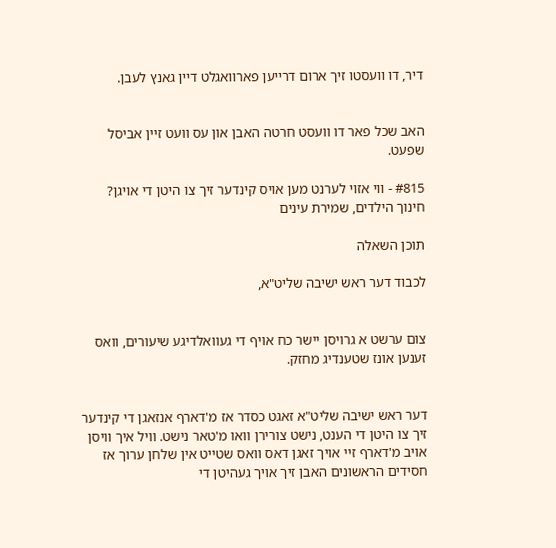דיר, דו וועסטו זיך ארום דרייען פארוואגלט דיין גאנץ לעבן.


האב שכל פאר דו וועסט חרטה האבן און עס וועט זיין אביסל שפעט.

#815 - ווי אזוי לערנט מען אויס קינדער זיך צו היטן די אויגן?
חינוך הילדים, שמירת עינים

תוכן השאלה

לכבוד דער ראש ישיבה שליט"א,


צום ערשט א גרויסן יישר כח אויף די געוואלדיגע שיעורים, וואס זענען אונז שטענדיג מחזק.


דער ראש ישיבה שליט"א זאגט כסדר אז מ'דארף אנזאגן די קינדער זיך צו היטן די הענט, נישט צורירן וואו מ'טאר נישט. וויל איך וויסן אויב מ'דארף זיי אויך זאגן דאס וואס שטייט אין שלחן ערוך אז חסידים הראשונים האבן זיך אויך געהיטן די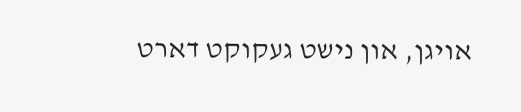אויגן, און נישט געקוקט דארט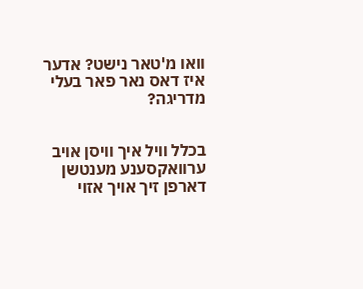וואו מ'טאר נישט? אדער איז דאס נאר פאר בעלי מדריגה?


בכלל וויל איך וויסן אויב ערוואקסענע מענטשן דארפן זיך אויך אזוי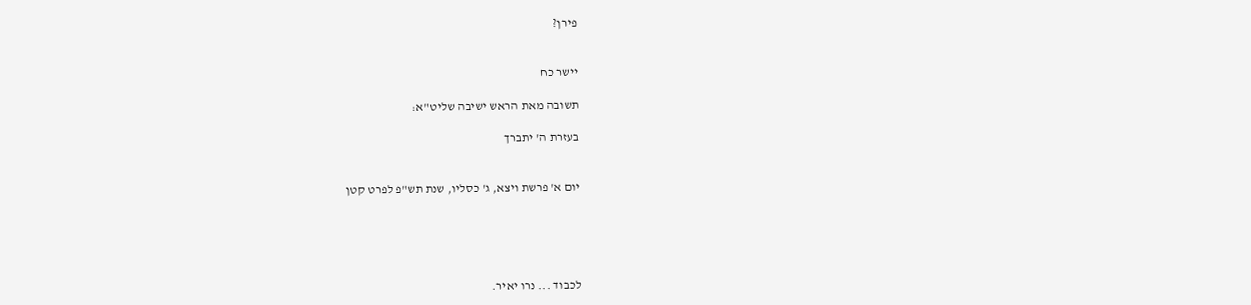פירן?


יישר כח

תשובה מאת הראש ישיבה שליט"א:

בעזרת ה' יתברך


יום א' פרשת ויצא, ג' כסליו, שנת תש"פ לפרט קטן





לכבוד ... נרו יאיר.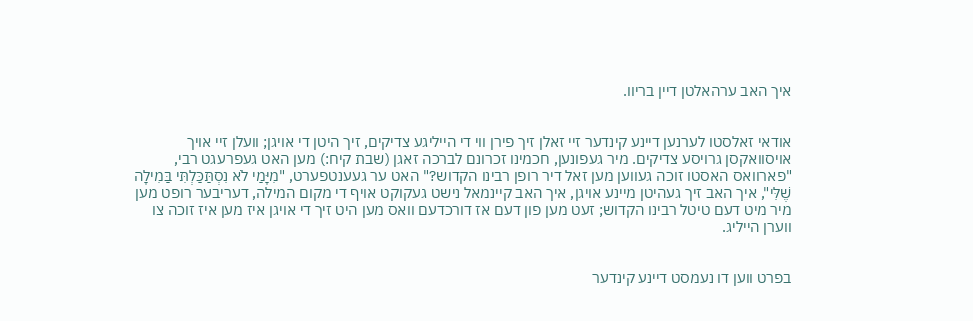איך האב ערהאלטן דיין בריוו.


אודאי זאלסטו לערנען דיינע קינדער זיי זאלן זיך פירן ווי די הייליגע צדיקים, זיך היטן די אויגן; וועלן זיי אויך אויסוואקסן גרויסע צדיקים. מיר געפונען, חכמינו זכרונם לברכה זאגן (שבת קיח:) מען האט געפרעגט רבי, "פארוואס האסטו זוכה געווען מען זאל דיר רופן רבינו הקדוש?" האט ער געענטפערט, "מִיָּמַי לֹא נִסְתַּכַּלְתִּי בַּמִילָה שֶׁלִּי", איך האב זיך געהיטן מיינע אויגן, איך האב קיינמאל נישט געקוקט אויף די מקום המילה, דעריבער רופט מען מיר מיט דעם טיטל רבינו הקדוש; זעט מען פון דעם אז דורכדעם וואס מען היט זיך די אויגן איז מען איז זוכה צו ווערן הייליג.


בפרט ווען דו נעמסט דיינע קינדער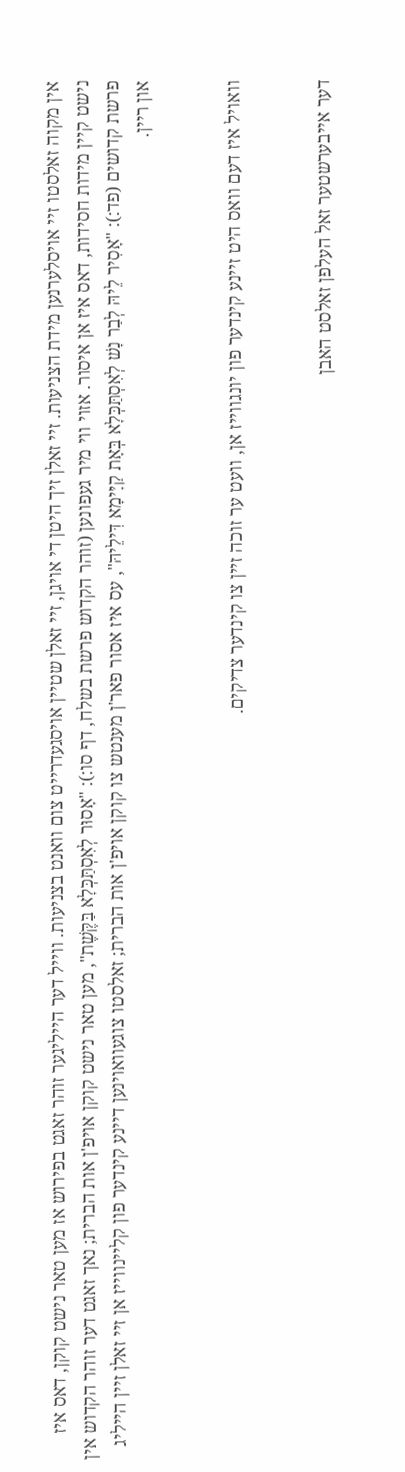אין מקוה זאלסטו זיי אויסלערנען מידת הצניעות. זיי זאלן זיך היטן די אויגן, זיי זאלן שטיין אויסגעדרייט צום וואנט בצניעות. ווייל דער הייליגער זוהר זאגט בפירוש אז מען טאר נישט קוקן, דאס איז נישט קיין מידות חסידות, דאס איז אן איסור. אזוי ווי מיר געפונען (זוהר הקדוש פרשת בשלח, דף סו:): "אָסוּר לְאִסְתַּכְּלָא בַּקֶּשֶׁת", מען טאר נישט קוקן אויפ'ן אות הברית; נאך זאגט דער זוהר הקדוש אין פרשת קדושים (פד:): "אָסִיר לֵיהּ לְבַר נָשׁ לְאִסְתַּכְּלָא בְּאָת קַיָּימָא דִּילֵיהּ", עס איז אסור פאר'ן מענטש צו קוקן אויפ'ן אות הברית; זאלסטו צוגעוואוינען דיינע קינדער פון קליינווייז אן זיי זאלן זיין הייליג און ריין.


וואויל איז דעם וואס היט זיינע קינדער פון יונגווייז אן, וועט ער זוכה זיין צו קינדער צדיקים.


דער אייבערשטער זאל העלפן זאלסט האבן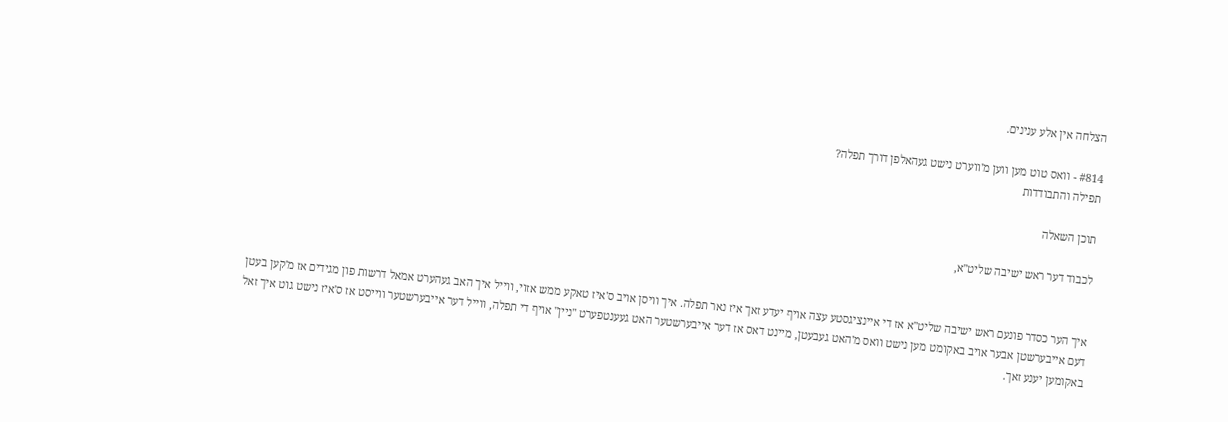הצלחה אין אלע ענינים.

#814 - וואס טוט מען ווען מ'ווערט נישט געהאלפן דורך תפלה?
תפילה והתבודדות

תוכן השאלה

לכבוד דער ראש ישיבה שליט"א,


איך הער כסדר פונעם ראש ישיבה שליט"א אז די איינציגסטע עצה אויף יעדע זאך איז נאר תפלה. איך וויסן אויב ס'איז טאקע ממש אזוי, ווייל איך האב געהערט אמאל דרשות פון מגידים אז מ'קען בעטן דעם אייבערשטן אבער אויב באקומט מען נישט וואס מ'האט געבעטן, מיינט דאס אז דער אייבערשטער האט געענטפערט "ניין" אויף די תפלה, ווייל דער אייבערשטער ווייסט אז ס'איז נישט גוט איך זאל באקומען יענע זאך.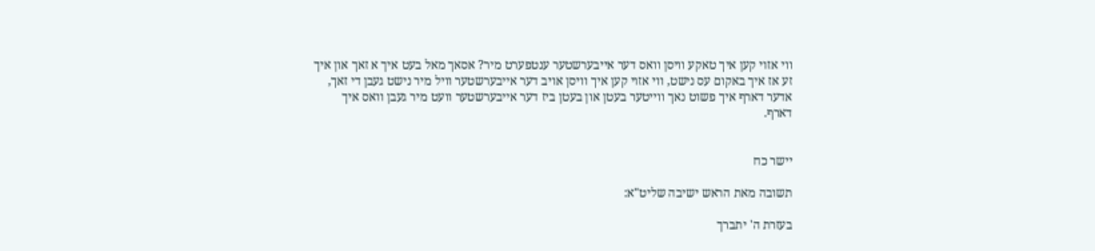ווי אזוי קען איך טאקע וויסן וואס דער אייבערשטער ענטפערט מיר? אסאך מאל בעט איך א זאך און איך זע אז איך באקום עס נישט, ווי אזוי קען איך וויסן אויב דער אייבערשטער וויל מיר נישט געבן די זאך, אדער דארף איך פשוט נאך ווייטער בעטן און בעטן ביז דער אייבערשטער וועט מיר געבן וואס איך דארף.


יישר כח

תשובה מאת הראש ישיבה שליט"א:

בעזרת ה' יתברך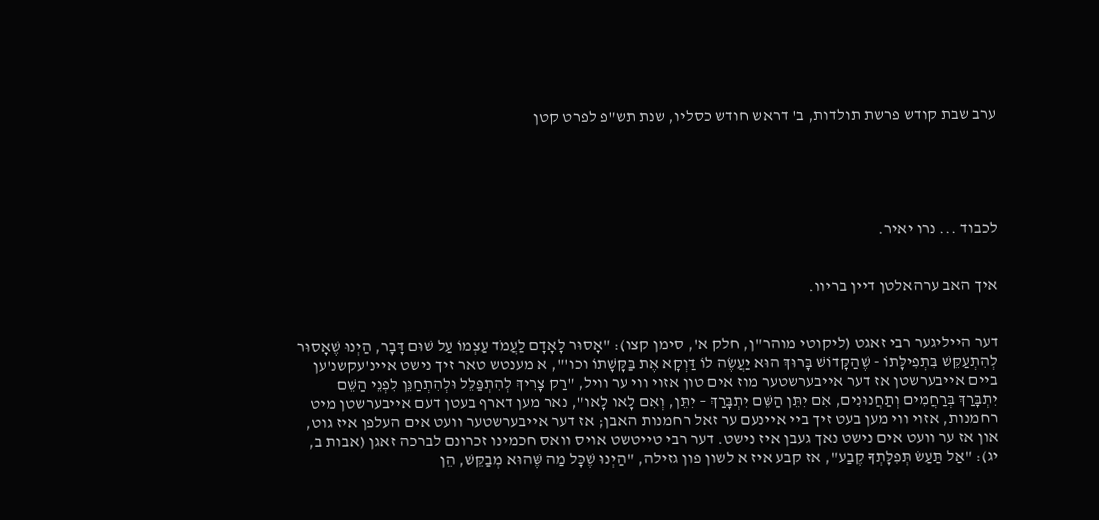ערב שבת קודש פרשת תולדות, ב' דראש חודש כסליו, שנת תש"פ לפרט קטן





לכבוד ... נרו יאיר.


איך האב ערהאלטן דיין בריוו.


דער הייליגער רבי זאגט (ליקוטי מוהר"ן, חלק א', סימן קצו): "אָסוּר לָאָדָם לַעֲמֹד עַצְמוֹ עַל שׁוּם דָּבָר, הַיְנוּ שֶׁאָסוּר לְהִתְעַקֵּשׁ בִּתְפִילָּתוֹ - שֶׁהַקָּדוֹשׁ בָּרוּךְ הוּא יַעֲשֶׂה לוֹ דַּוְקָא אֶת בַּקָּשָׁתוֹ וכו'", א מענטש טאר זיך נישט איינ'עקשנ'ען ביים אייבערשטן אז דער אייבערשטער מוז אים טון אזוי ווי ער וויל, "רַק צָרִיךְ לְהִתְפַּלֵּל וּלְהִתְחַנֵּן לִפְנֵי הַשֵּׁם יִתְבָּרַךְ בְּרַחֲמִים וְתַחֲנוּנִים, אִם יִתֵּן הַשֵּׁם יִתְבָּרַךְ – יִתֵּן, וְאִם לָאו לָאו", נאר מען דארף בעטן דעם אייבערשטן מיט רחמנות, אזוי ווי מען בעט זיך ביי איינעם ער זאל רחמנות האבן; אז דער אייבערשטער וועט אים העלפן איז גוט, און אז ער וועט אים נישט נאך געבן איז נישט. דער רבי טייטשט אויס וואס חכמינו זכרונם לברכה זאגן (אבות ב, יג): "אַל תַּעַשׂ תְּפִלָּתְךָ קֶבַע", אז קבע איז א לשון פון גזילה, "הַיְנוּ שֶׁכָּל מַה שֶּׁהוּא מְבַקֵּשׁ, הֵן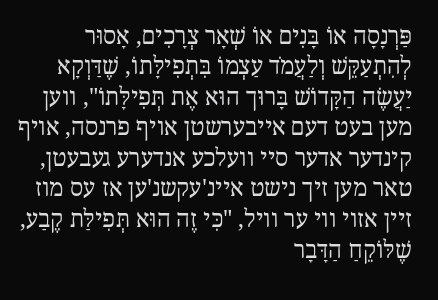פַּרְנָסָה אוֹ בָּנִים אוֹ שְׁאָר צְרָכִים, אָסוּר לְהִתְעַקֵּשׁ וְלַעֲמֹד עַצְמוֹ בִּתְפִילָּתוֹ, שֶׁדַּוְקָא יַעֲשֶׂה הַקָּדוֹשׁ בָּרוּך הוּא אֶת תְּפִילָּתוֹ", ווען מען בעט דעם אייבערשטן אויף פרנסה, אויף קינדער אדער סיי וועלכע אנדערע געבעטן, טאר מען זיך נישט איינ'עקשנ'ען אז עס מוז זיין אזוי ווי ער וויל, "כִּי זֶה הוּא תְּפִילַּת קֶבַע, שֶׁלּוֹקֵחַ הַדָּבָר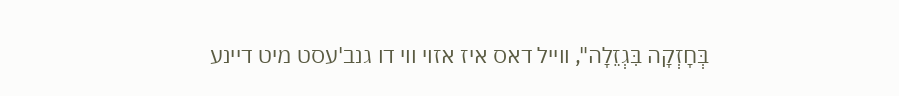בְּחָזְקָה בִּגְזֵלָה", ווייל דאס איז אזוי ווי דו גנב'עסט מיט דיינע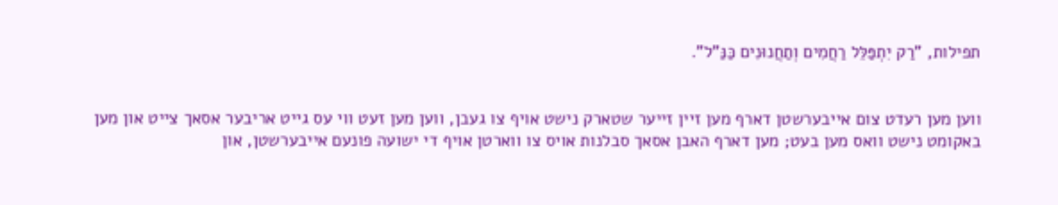תפילות, "רַק יִתְפַּלֵּל רַחֲמִים וְתַחֲנוּנִים כַּנַּ"ל".


ווען מען רעדט צום אייבערשטן דארף מען זיין זייער שטארק נישט אויף צו געבן, ווען מען זעט ווי עס גייט אריבער אסאך צייט און מען באקומט נישט וואס מען בעט; מען דארף האבן אסאך סבלנות אויס צו ווארטן אויף די ישועה פונעם אייבערשטן, און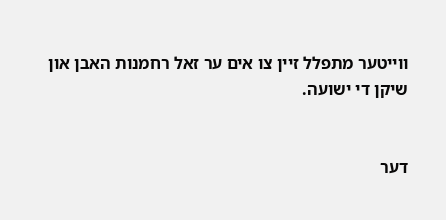ווייטער מתפלל זיין צו אים ער זאל רחמנות האבן און שיקן די ישועה.


דער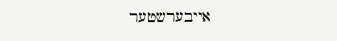אייבערשטער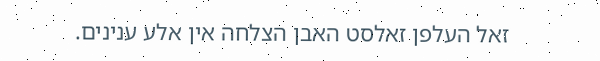זאל העלפן זאלסט האבן הצלחה אין אלע ענינים.